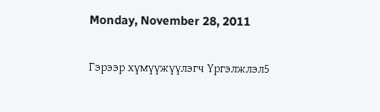Monday, November 28, 2011

Гэрээр хүмүүжүүлэгч Үргэлжлэл5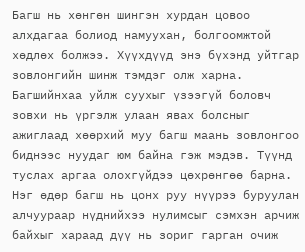Багш нь хөнгөн шингэн хурдан цовоо алхдагаа болиод намуухан, болгоомжтой хөдлөх болжээ. Хүүхдүүд энэ бүхэнд уйтгар зовлонгийн шинж тэмдэг олж харна. Багшийнхаа уйлж суухыг үзээгүй боловч зовхи нь үргэлж улаан явах болсныг ажиглаад хөөрхий муу багш маань зовлонгоо биднээс нуудаг юм байна гэж мэдэв. Түүнд туслах аргаа олохгүйдээ цөхрөнгөө барна. Нэг өдөр багш нь цонх руу нүүрээ буруулан алчуураар нүднийхээ нулимсыг сэмхэн арчиж байхыг хараад дүү нь зориг гарган очиж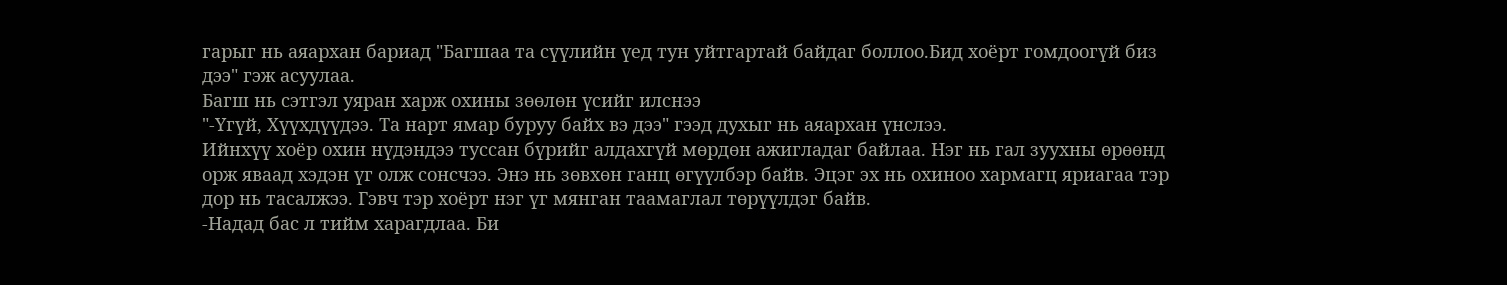гарыг нь аяархан бариад "Багшаа та сүүлийн үед тун уйтгартай байдаг боллоо.Бид хоёрт гомдоогүй биз дээ" гэж асуулаа.
Багш нь сэтгэл уяран харж охины зөөлөн үсийг илснээ
"-Үгүй, Хүүхдүүдээ. Та нарт ямар буруу байх вэ дээ" гээд духыг нь аяархан үнслээ.
Ийнхүү хоёр охин нүдэндээ туссан бүрийг алдахгүй мөрдөн ажигладаг байлаа. Нэг нь гал зуухны өрөөнд орж яваад хэдэн үг олж сонсчээ. Энэ нь зөвхөн ганц өгүүлбэр байв. Эцэг эх нь охиноо хармагц яриагаа тэр дор нь тасалжээ. Гэвч тэр хоёрт нэг үг мянган таамаглал төрүүлдэг байв.
-Надад бас л тийм харагдлаа. Би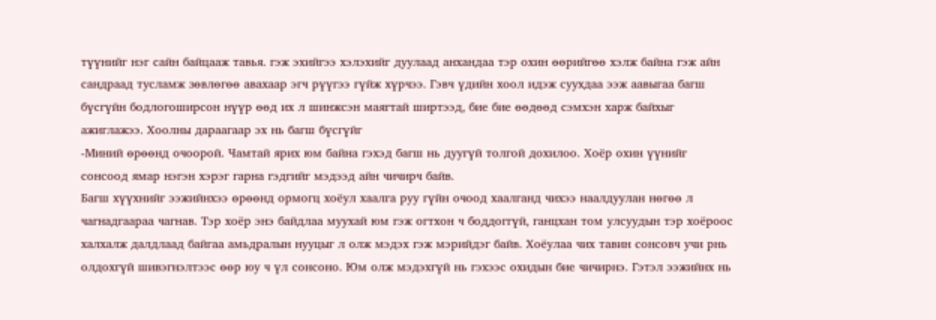түүнийг нэг сайн байцааж тавья. гэж эхийгээ хэлэхийг дуулаад анхандаа тэр охин өөрийгөө хэлж байна гэж айн сандраад тусламж зөвлөгөө авахаар эгч рүүгээ гүйж хүрчээ. Гэвч үдийн хоол идэж суухдаа ээж аавыгаа багш бүсгүйн бодлогоширсон нүүр өөд их л шинжсэн маягтай ширтээд, бие бие өөдөөд сэмхэн харж байхыг ажиглажээ. Хоолны дараагаар эх нь багш бүсгүйг
-Миний өрөөнд очоорой. Чамтай ярих юм байна гэхэд багш нь дуугүй толгой дохилоо. Хоёр охин үүнийг сонсоод ямар нэгэн хэрэг гарна гэдгийг мэдээд айн чичирч байв.
Багш хүүхнийг ээжийнхээ өрөөнд ормогц хоёул хаалга руу гүйн очоод хаалганд чихээ наалдуулан нөгөө л чагнадгаараа чагнав. Тэр хоёр энэ байдлаа муухай юм гэж огтхон ч боддоггүй, ганцхан том улсуудын тэр хоёроос халхалж далдлаад байгаа амьдралын нууцыг л олж мэдэх гэж мэрийдэг байв. Хоёулаа чих тавин сонсовч учи рнь олдохгүй шивэгнэлтээс өөр юу ч үл сонсоно. Юм олж мэдэхгүй нь гэхээс охидын бие чичирнэ. Гэтэл ээжийнх нь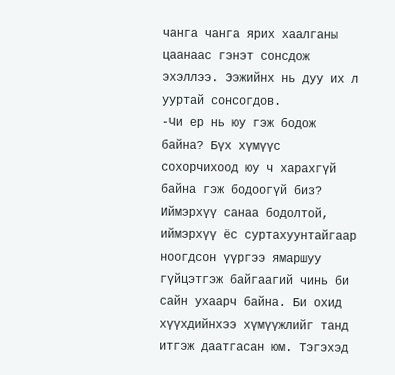чанга чанга ярих хаалганы цаанаас гэнэт сонсдож эхэллээ. Ээжийнх нь дуу их л ууртай сонсогдов.
-Чи ер нь юу гэж бодож байна? Бүх хүмүүс сохорчихоод юу ч харахгүй байна гэж бодоогүй биз? Иймэрхүү санаа бодолтой, иймэрхүү ёс суртахуунтайгаар ноогдсон үүргээ ямаршуу гүйцэтгэж байгаагий чинь би сайн ухаарч байна. Би охид хүүхдийнхээ хүмүүжлийг танд итгэж даатгасан юм. Тэгэхэд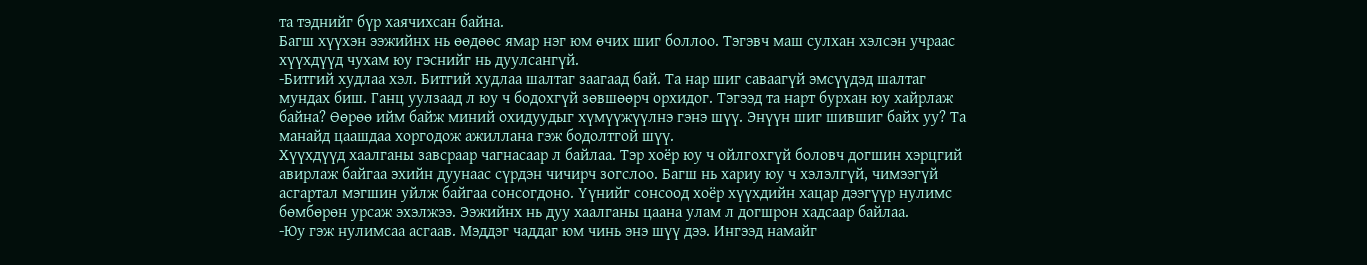та тэднийг бүр хаячихсан байна.
Багш хүүхэн ээжийнх нь өөдөөс ямар нэг юм өчих шиг боллоо. Тэгэвч маш сулхан хэлсэн учраас хүүхдүүд чухам юу гэснийг нь дуулсангүй.
-Битгий худлаа хэл. Битгий худлаа шалтаг заагаад бай. Та нар шиг саваагүй эмсүүдэд шалтаг мундах биш. Ганц уулзаад л юу ч бодохгүй зөвшөөрч орхидог. Тэгээд та нарт бурхан юу хайрлаж байна? Өөрөө ийм байж миний охидуудыг хүмүүжүүлнэ гэнэ шүү. Энүүн шиг шившиг байх уу? Та манайд цаашдаа хоргодож ажиллана гэж бодолтгой шүү.
Хүүхдүүд хаалганы завсраар чагнасаар л байлаа. Тэр хоёр юу ч ойлгохгүй боловч догшин хэрцгий авирлаж байгаа эхийн дуунаас сүрдэн чичирч зогслоо. Багш нь хариу юу ч хэлэлгүй, чимээгүй асгартал мэгшин уйлж байгаа сонсогдоно. Үүнийг сонсоод хоёр хүүхдийн хацар дээгүүр нулимс бөмбөрөн урсаж эхэлжээ. Ээжийнх нь дуу хаалганы цаана улам л догшрон хадсаар байлаа.
-Юу гэж нулимсаа асгаав. Мэддэг чаддаг юм чинь энэ шүү дээ. Ингээд намайг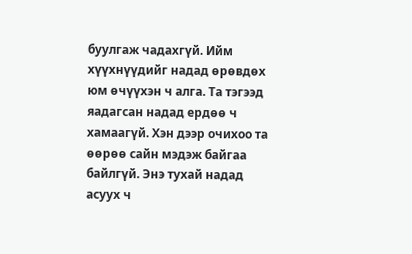буулгаж чадахгүй. Ийм хүүхнүүдийг надад өрөвдөх юм өчүүхэн ч алга. Та тэгээд яадагсан надад ердөө ч хамаагүй. Хэн дээр очихоо та өөрөө сайн мэдэж байгаа байлгүй. Энэ тухай надад асуух ч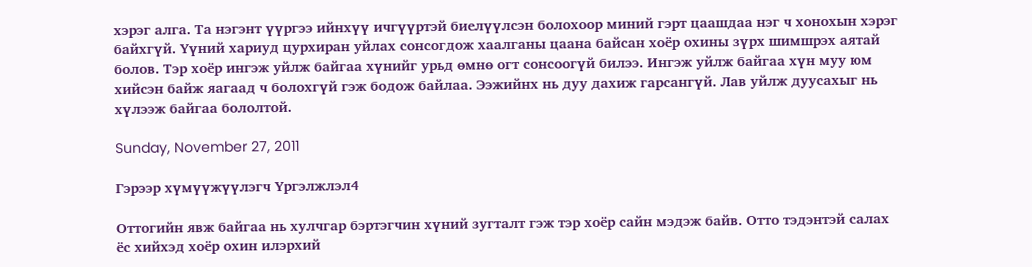хэрэг алга. Та нэгэнт үүргээ ийнхүү ичгүүртэй биелүүлсэн болохоор миний гэрт цаашдаа нэг ч хонохын хэрэг байхгүй. Үүний хариуд цурхиран уйлах сонсогдож хаалганы цаана байсан хоёр охины зүрх шимшрэх аятай болов. Тэр хоёр ингэж уйлж байгаа хүнийг урьд өмнө огт сонсоогүй билээ. Ингэж уйлж байгаа хүн муу юм хийсэн байж яагаад ч болохгүй гэж бодож байлаа. Ээжийнх нь дуу дахиж гарсангүй. Лав уйлж дуусахыг нь хүлээж байгаа бололтой.

Sunday, November 27, 2011

Гэрээр хүмүүжүүлэгч Үргэлжлэл4

Оттогийн явж байгаа нь хулчгар бэртэгчин хүний зугталт гэж тэр хоёр сайн мэдэж байв. Отто тэдэнтэй салах ёс хийхэд хоёр охин илэрхий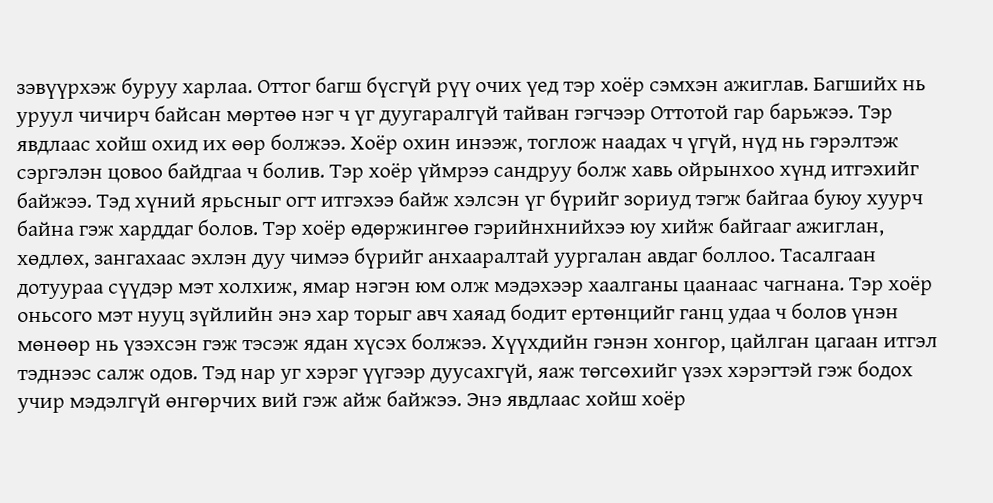зэвүүрхэж буруу харлаа. Оттог багш бүсгүй рүү очих үед тэр хоёр сэмхэн ажиглав. Багшийх нь уруул чичирч байсан мөртөө нэг ч үг дуугаралгүй тайван гэгчээр Оттотой гар барьжээ. Тэр явдлаас хойш охид их өөр болжээ. Хоёр охин инээж, тоглож наадах ч үгүй, нүд нь гэрэлтэж сэргэлэн цовоо байдгаа ч болив. Тэр хоёр үймрээ сандруу болж хавь ойрынхоо хүнд итгэхийг байжээ. Тэд хүний ярьсныг огт итгэхээ байж хэлсэн үг бүрийг зориуд тэгж байгаа буюу хуурч байна гэж харддаг болов. Тэр хоёр өдөржингөө гэрийнхнийхээ юу хийж байгааг ажиглан, хөдлөх, зангахаас эхлэн дуу чимээ бүрийг анхааралтай уургалан авдаг боллоо. Тасалгаан дотуураа сүүдэр мэт холхиж, ямар нэгэн юм олж мэдэхээр хаалганы цаанаас чагнана. Тэр хоёр оньсого мэт нууц зүйлийн энэ хар торыг авч хаяад бодит ертөнцийг ганц удаа ч болов үнэн мөнөөр нь үзэхсэн гэж тэсэж ядан хүсэх болжээ. Хүүхдийн гэнэн хонгор, цайлган цагаан итгэл тэднээс салж одов. Тэд нар уг хэрэг үүгээр дуусахгүй, яаж төгсөхийг үзэх хэрэгтэй гэж бодох учир мэдэлгүй өнгөрчих вий гэж айж байжээ. Энэ явдлаас хойш хоёр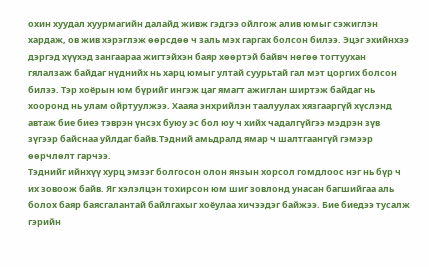охин хуудал хуурмагийн далайд живж гэдгээ ойлгож алив юмыг сэжиглэн хардаж, ов жив хэрэглэж өөрсдөө ч заль мэх гаргах болсон билээ. Эцэг эхийнхээ дэргэд хүүхэд зангаараа жигтэйхэн баяр хөөртэй байвч нөгөө тогтуухан гялалзаж байдаг нүднийх нь харц юмыг ултай суурьтай гал мэт цоргих болсон билээ. Тэр хоёрын юм бүрийг ингэж цаг ямагт ажиглан ширтэж байдаг нь хооронд нь улам ойртуулжээ. Хааяа энхрийлэн таалуулах хязгааргүй хүслэнд автаж бие биеэ тэврэн үнсэх буюу эс бол юу ч хийх чадалгүйгээ мэдрэн зүв зүгээр байснаа уйлдаг байв.Тэдний амьдралд ямар ч шалтгаангүй гэмээр өөрчлөлт гарчээ.
Тэднийг ийнхүү хурц эмзэг болгосон олон янзын хорсол гомдлоос нэг нь бүр ч их зовоож байв. Яг хэлэлцэн тохирсон юм шиг зовлонд унасан багшийгаа аль болох баяр баясгалантай байлгахыг хоёулаа хичээдэг байжээ. Бие биедээ тусалж гэрийн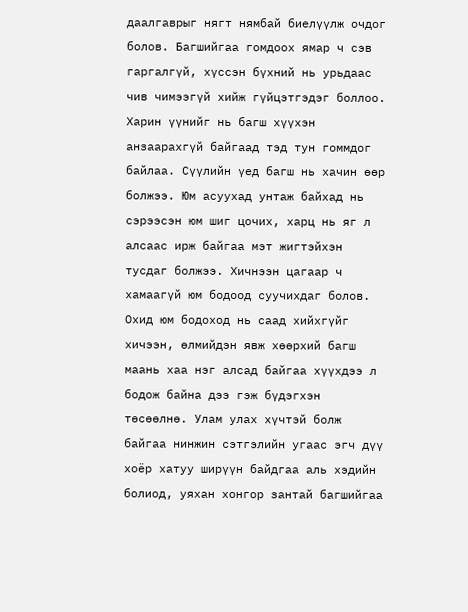даалгаврыг нягт нямбай биелүүлж очдог болов. Багшийгаа гомдоох ямар ч сэв гаргалгүй, хүссэн бүхний нь урьдаас чив чимээгүй хийж гүйцэтгэдэг боллоо. Харин үүнийг нь багш хүүхэн анзаарахгүй байгаад тэд тун гоммдог байлаа. Сүүлийн үед багш нь хачин өөр болжээ. Юм асуухад унтаж байхад нь сэрээсэн юм шиг цочих, харц нь яг л алсаас ирж байгаа мэт жигтэйхэн тусдаг болжээ. Хичнээн цагаар ч хамаагүй юм бодоод суучихдаг болов. Охид юм бодоход нь саад хийхгүйг хичээн, өлмийдэн явж хөөрхий багш маань хаа нэг алсад байгаа хүүхдээ л бодож байна дээ гэж бүдэгхэн төсөөлнө. Улам улах хүчтэй болж байгаа нинжин сэтгэлийн угаас эгч дүү хоёр хатуу ширүүн байдгаа аль хэдийн болиод, уяхан хонгор зантай багшийгаа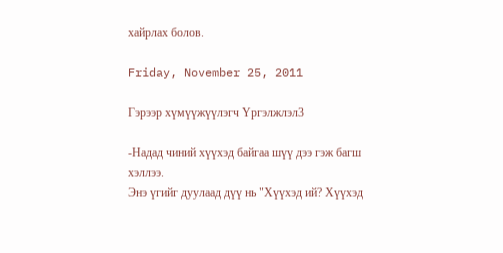хайрлах болов.

Friday, November 25, 2011

Гэрээр хүмүүжүүлэгч Үргэлжлэл3

-Надад чиний хүүхэд байгаа шүү дээ гэж багш хэллээ.
Энэ үгийг дуулаад дүү нь "Хүүхэд ий? Хүүхэд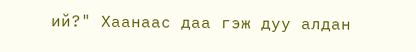ий?" Хаанаас даа гэж дуу алдан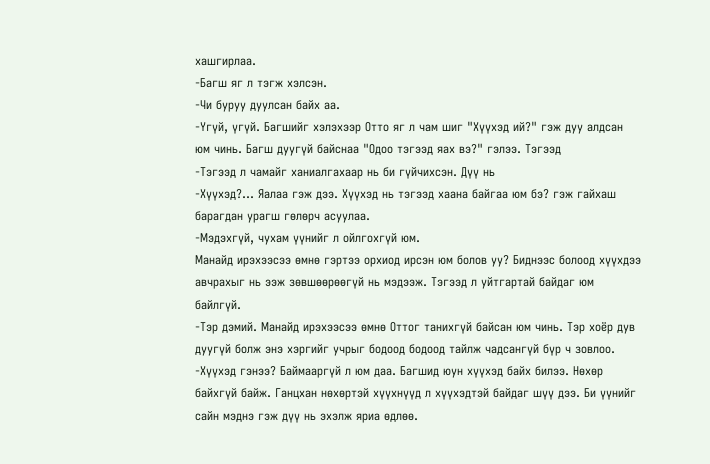хашгирлаа.
-Багш яг л тэгж хэлсэн.
-Чи буруу дуулсан байх аа.
-Үгүй, үгүй. Багшийг хэлэхээр Отто яг л чам шиг "Хүүхэд ий?" гэж дуу алдсан юм чинь. Багш дуугүй байснаа "Одоо тэгээд яах вэ?" гэлээ. Тэгээд
-Тэгээд л чамайг ханиалгахаар нь би гүйчихсэн. Дүү нь
-Хүүхэд?... Яалаа гэж дээ. Хүүхэд нь тэгээд хаана байгаа юм бэ? гэж гайхаш барагдан урагш гөлөрч асуулаа.
-Мэдэхгүй, чухам үүнийг л ойлгохгүй юм.
Манайд ирэхээсээ өмнө гэртээ орхиод ирсэн юм болов уу? Биднээс болоод хүүхдээ авчрахыг нь ээж зөвшөөрөөгүй нь мэдээж. Тэгээд л уйтгартай байдаг юм байлгүй.
-Тэр дэмий. Манайд ирэхээсээ өмнө Оттог танихгүй байсан юм чинь. Тэр хоёр дув дуугүй болж энэ хэргийг учрыг бодоод бодоод тайлж чадсангүй бүр ч зовлоо.
-Хүүхэд гэнээ? Баймааргүй л юм даа. Багшид юун хүүхэд байх билээ. Нөхөр байхгүй байж. Ганцхан нөхөртэй хүүхнүүд л хүүхэдтэй байдаг шүү дээ. Би үүнийг сайн мэднэ гэж дүү нь эхэлж яриа өдлөө.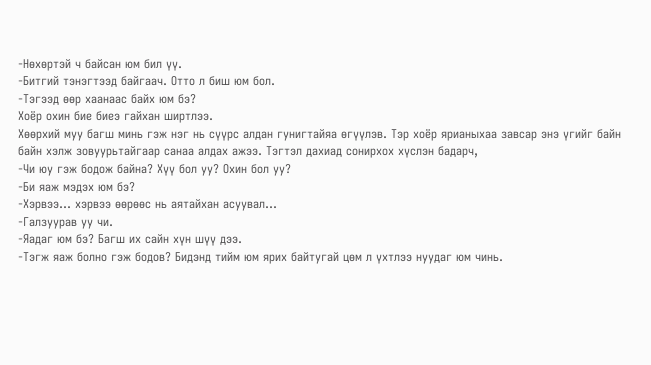-Нөхөртэй ч байсан юм бил үү.
-Битгий тэнэгтээд байгаач. Отто л биш юм бол.
-Тэгээд өөр хаанаас байх юм бэ?
Хоёр охин бие биеэ гайхан ширтлээ.
Хөөрхий муу багш минь гэж нэг нь сүүрс алдан гунигтайяа өгүүлэв. Тэр хоёр ярианыхаа завсар энэ үгийг байн байн хэлж зовуурьтайгаар санаа алдах ажээ. Тэгтэл дахиад сонирхох хүслэн бадарч,
-Чи юу гэж бодож байна? Хүү бол уу? Охин бол уу?
-Би яаж мэдэх юм бэ?
-Хэрвээ... хэрвээ өөрөөс нь аятайхан асуувал...
-Галзуурав уу чи.
-Яадаг юм бэ? Багш их сайн хүн шүү дээ.
-Тэгж яаж болно гэж бодов? Бидэнд тийм юм ярих байтугай цөм л үхтлээ нуудаг юм чинь.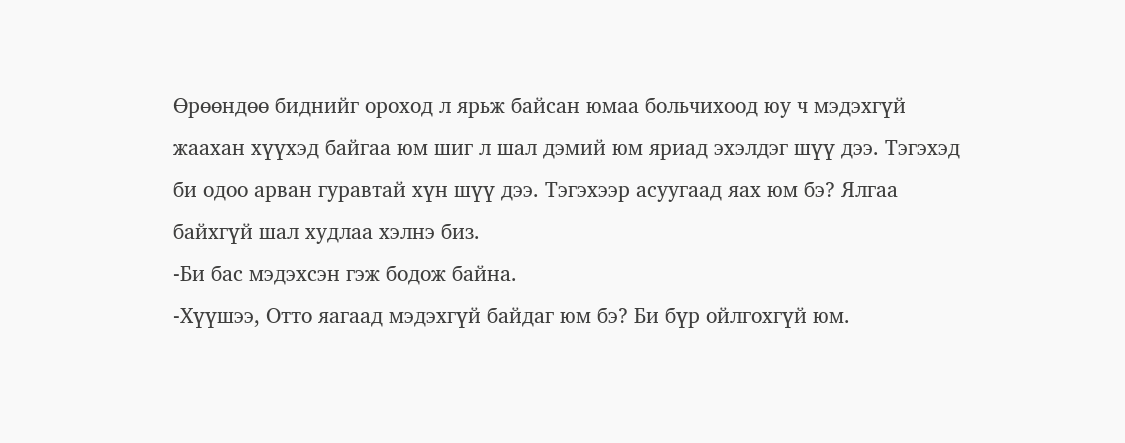Өрөөндөө биднийг ороход л ярьж байсан юмаа больчихоод юу ч мэдэхгүй жаахан хүүхэд байгаа юм шиг л шал дэмий юм яриад эхэлдэг шүү дээ. Тэгэхэд би одоо арван гуравтай хүн шүү дээ. Тэгэхээр асуугаад яах юм бэ? Ялгаа байхгүй шал худлаа хэлнэ биз.
-Би бас мэдэхсэн гэж бодож байна.
-Хүүшээ, Отто яагаад мэдэхгүй байдаг юм бэ? Би бүр ойлгохгүй юм.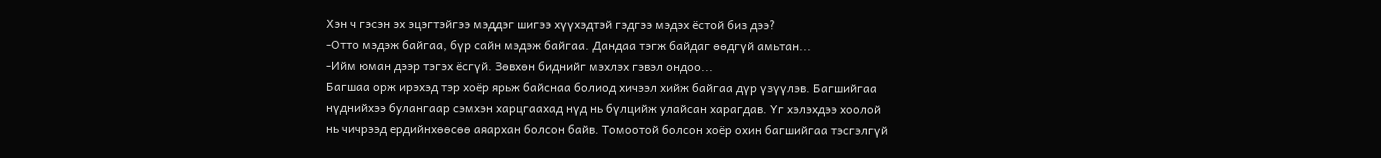Хэн ч гэсэн эх эцэгтэйгээ мэддэг шигээ хүүхэдтэй гэдгээ мэдэх ёстой биз дээ?
-Отто мэдэж байгаа, бүр сайн мэдэж байгаа. Дандаа тэгж байдаг өөдгүй амьтан...
-Ийм юман дээр тэгэх ёсгүй. Зөвхөн биднийг мэхлэх гэвэл ондоо...
Багшаа орж ирэхэд тэр хоёр ярьж байснаа болиод хичээл хийж байгаа дүр үзүүлэв. Багшийгаа нүднийхээ булангаар сэмхэн харцгаахад нүд нь бүлцийж улайсан харагдав. Үг хэлэхдээ хоолой нь чичрээд ердийнхөөсөө аяархан болсон байв. Томоотой болсон хоёр охин багшийгаа тэсгэлгүй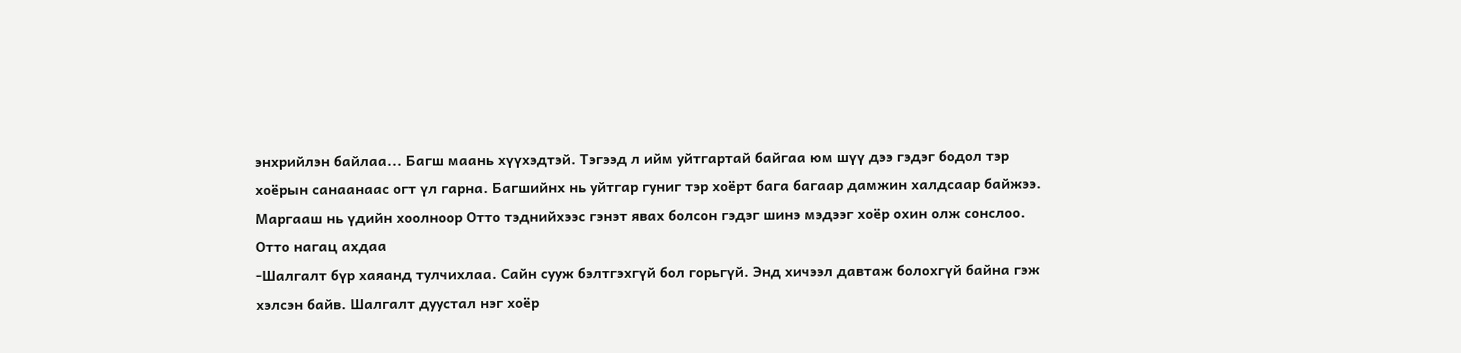энхрийлэн байлаа... Багш маань хүүхэдтэй. Тэгээд л ийм уйтгартай байгаа юм шүү дээ гэдэг бодол тэр хоёрын санаанаас огт үл гарна. Багшийнх нь уйтгар гуниг тэр хоёрт бага багаар дамжин халдсаар байжээ.
Маргааш нь үдийн хоолноор Отто тэднийхээс гэнэт явах болсон гэдэг шинэ мэдээг хоёр охин олж сонслоо. Отто нагац ахдаа
-Шалгалт бүр хаяанд тулчихлаа. Сайн сууж бэлтгэхгүй бол горьгүй. Энд хичээл давтаж болохгүй байна гэж хэлсэн байв. Шалгалт дуустал нэг хоёр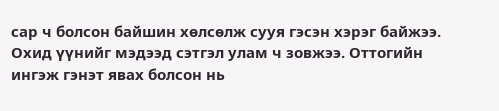сар ч болсон байшин хөлсөлж сууя гэсэн хэрэг байжээ. Охид үүнийг мэдээд сэтгэл улам ч зовжээ. Оттогийн ингэж гэнэт явах болсон нь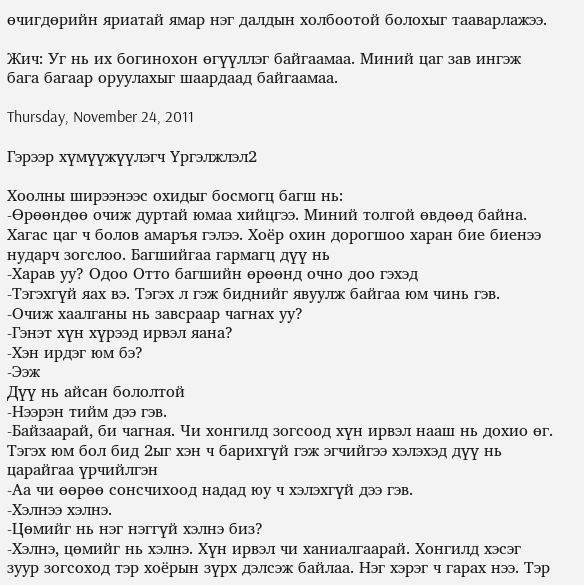өчигдөрийн яриатай ямар нэг далдын холбоотой болохыг тааварлажээ.

Жич: Уг нь их богинохон өгүүллэг байгаамаа. Миний цаг зав ингэж бага багаар оруулахыг шаардаад байгаамаа.

Thursday, November 24, 2011

Гэрээр хүмүүжүүлэгч Үргэлжлэл2

Хоолны ширээнээс охидыг босмогц багш нь:
-Өрөөндөө очиж дуртай юмаа хийцгээ. Миний толгой өвдөөд байна. Хагас цаг ч болов амаръя гэлээ. Хоёр охин дорогшоо харан бие биенээ нударч зогслоо. Багшийгаа гармагц дүү нь
-Харав уу? Одоо Отто багшийн өрөөнд очно доо гэхэд
-Тэгэхгүй яах вэ. Тэгэх л гэж биднийг явуулж байгаа юм чинь гэв.
-Очиж хаалганы нь завсраар чагнах уу?
-Гэнэт хүн хүрээд ирвэл яана?
-Хэн ирдэг юм бэ?
-Ээж
Дүү нь айсан бололтой
-Нээрэн тийм дээ гэв.
-Байзаарай, би чагная. Чи хонгилд зогсоод хүн ирвэл нааш нь дохио өг. Тэгэх юм бол бид 2ыг хэн ч барихгүй гэж эгчийгээ хэлэхэд дүү нь царайгаа үрчийлгэн
-Аа чи өөрөө сонсчихоод надад юу ч хэлэхгүй дээ гэв.
-Хэлнээ хэлнэ.
-Цөмийг нь нэг нэггүй хэлнэ биз?
-Хэлнэ, цөмийг нь хэлнэ. Хүн ирвэл чи ханиалгаарай. Хонгилд хэсэг зуур зогсоход тэр хоёрын зүрх дэлсэж байлаа. Нэг хэрэг ч гарах нээ. Тэр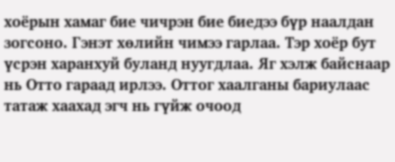хоёрын хамаг бие чичрэн бие биедээ бүр наалдан зогсоно. Гэнэт хөлийн чимээ гарлаа. Тэр хоёр бут үсрэн харанхуй буланд нуугдлаа. Яг хэлж байснаар нь Отто гараад ирлээ. Оттог хаалганы бариулаас татаж хаахад эгч нь гүйж очоод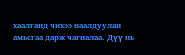хаалганд чихээ наалдуулан амьсгаа дарж чагналаа. Дүү нь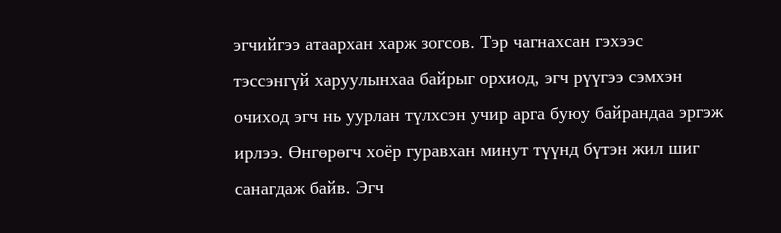эгчийгээ атаархан харж зогсов. Тэр чагнахсан гэхээс тэссэнгүй харуулынхаа байрыг орхиод, эгч рүүгээ сэмхэн очиход эгч нь уурлан түлхсэн учир арга буюу байрандаа эргэж ирлээ. Өнгөрөгч хоёр гуравхан минут түүнд бүтэн жил шиг санагдаж байв. Эгч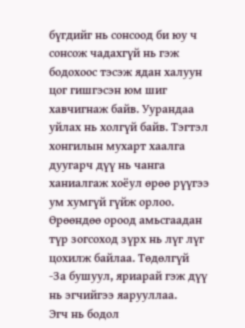бүгдийг нь сонсоод би юу ч сонсож чадахгүй нь гэж бодохоос тэсэж ядан халуун цог гишгэсэн юм шиг хавчигнаж байв. Уурандаа уйлах нь холгүй байв. Тэгтэл хонгилын мухарт хаалга дуугарч дүү нь чанга ханиалгаж хоёул өрөө рүүгээ ум хумгүй гүйж орлоо. Өрөөндөө ороод амьсгаадан түр зогсоход зүрх нь лүг лүг цохилж байлаа. Төдөлгүй
-За бушуул, яриарай гэж дүү нь эгчийгээ яарууллаа.
Эгч нь бодол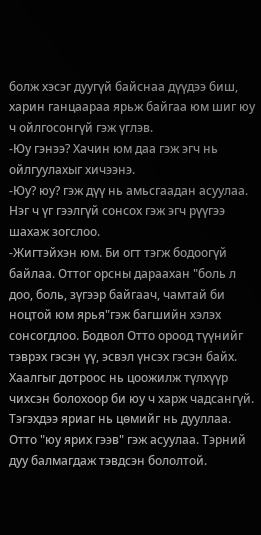болж хэсэг дуугүй байснаа дүүдээ биш, харин ганцаараа ярьж байгаа юм шиг юу ч ойлгосонгүй гэж үглэв.
-Юу гэнээ? Хачин юм даа гэж эгч нь ойлгуулахыг хичээнэ.
-Юу? юу? гэж дүү нь амьсгаадан асуулаа. Нэг ч үг гээлгүй сонсох гэж эгч рүүгээ шахаж зогслоо.
-Жигтэйхэн юм. Би огт тэгж бодоогүй байлаа. Оттог орсны дараахан "боль л доо, боль, зүгээр байгаач, чамтай би ноцтой юм ярья"гэж багшийн хэлэх сонсогдлоо. Бодвол Отто ороод түүнийг тэврэх гэсэн үү, эсвэл үнсэх гэсэн байх. Хаалгыг дотроос нь цоожилж түлхүүр чихсэн болохоор би юу ч харж чадсангүй. Тэгэхдээ яриаг нь цөмийг нь дууллаа. Отто "юу ярих гээв" гэж асуулаа. Тэрний дуу балмагдаж тэвдсэн бололтой.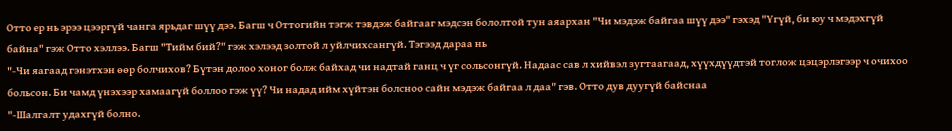Отто ер нь эрээ цээргүй чанга ярьдаг шүү дээ. Багш ч Оттогийн тэгж тэвдэж байгааг мэдсэн бололтой тун аяархан "Чи мэдэж байгаа шүү дээ" гэхэд "Үгүй, би юу ч мэдэхгүй байна" гэж Отто хэллээ. Багш "Тийм бий?" гэж хэлээд золтой л уйлчихсангүй. Тэгээд дараа нь
"-Чи яагаад гэнэтхэн өөр болчихов? Бүтэн долоо хоног болж байхад чи надтай ганц ч үг сольсонгүй. Надаас сав л хийвэл зугтаагаад, хүүхдүүдтэй тоглож цэцэрлэгээр ч очихоо больсон. Би чамд үнэхээр хамаагүй боллоо гэж үү? Чи надад ийм хүйтэн болсноо сайн мэдэж байгаа л даа" гэв. Отто дув дуугүй байснаа
"-Шалгалт удахгүй болно.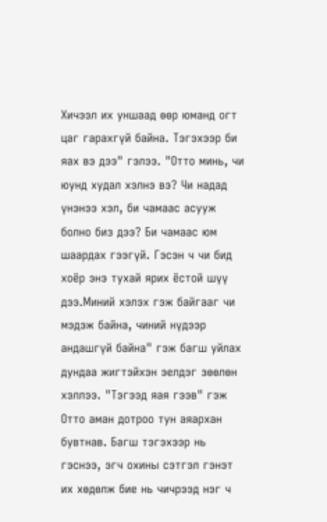Хичээл их уншаад өөр юманд огт цаг гарахгүй байна. Тэгэхээр би яах вэ дээ" гэлээ. "Отто минь, чи юунд худал хэлнэ вэ? Чи надад үнэнээ хэл, би чамаас асууж болно биз дээ? Би чамаас юм шаардах гээгүй. Гэсэн ч чи бид хоёр энэ тухай ярих ёстой шүү дээ.Миний хэлэх гэж байгааг чи мэдэж байна, чиний нүдээр андашгүй байна" гэж багш уйлах дундаа жигтэйхэн эелдэг зөөлөн хэллээ. "Тэгээд яая гээв" гэж Отто аман дотроо тун аяархан бувтнав. Багш тэгэхээр нь гэснээ, эгч охины сэтгэл гэнэт их хөдөлж бие нь чичрээд нэг ч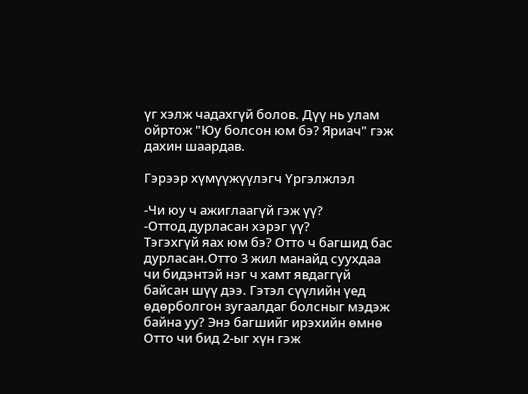үг хэлж чадахгүй болов. Дүү нь улам ойртож "Юу болсон юм бэ? Яриач" гэж дахин шаардав.

Гэрээр хүмүүжүүлэгч Үргэлжлэл

-Чи юу ч ажиглаагүй гэж үү?
-Оттод дурласан хэрэг үү?
Тэгэхгүй яах юм бэ? Отто ч багшид бас дурласан.Отто 3 жил манайд суухдаа чи бидэнтэй нэг ч хамт явдаггүй байсан шүү дээ. Гэтэл сүүлийн үед өдөрболгон зугаалдаг болсныг мэдэж байна уу? Энэ багшийг ирэхийн өмнө Отто чи бид 2-ыг хүн гэж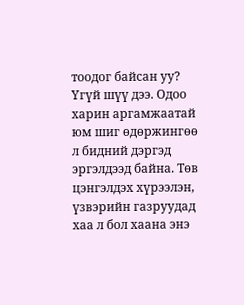тоодог байсан уу? Үгүй шүү дээ. Одоо харин аргамжаатай юм шиг өдөржингөө л бидний дэргэд эргэлдээд байна. Төв цэнгэлдэх хүрээлэн, үзвэрийн газруудад хаа л бол хаана энэ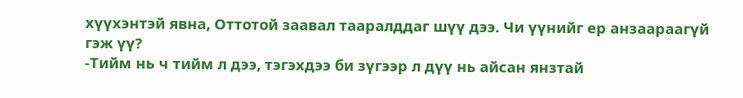хүүхэнтэй явна, Оттотой заавал тааралддаг шүү дээ. Чи үүнийг ер анзаараагүй гэж үү?
-Тийм нь ч тийм л дээ, тэгэхдээ би зүгээр л дүү нь айсан янзтай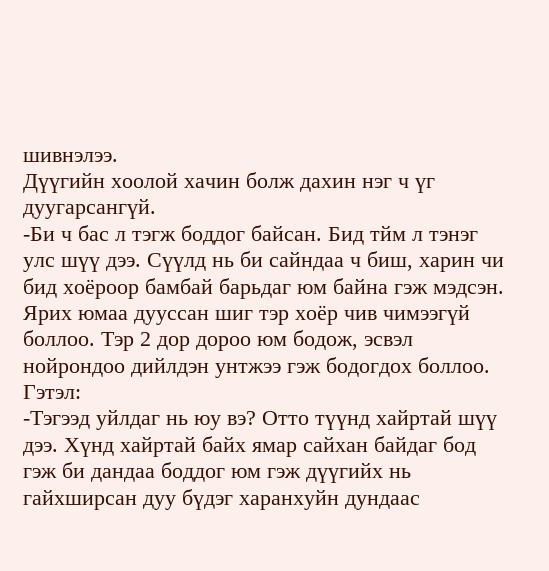шивнэлээ.
Дүүгийн хоолой хачин болж дахин нэг ч үг дуугарсангүй.
-Би ч бас л тэгж боддог байсан. Бид тйм л тэнэг улс шүү дээ. Сүүлд нь би сайндаа ч биш, харин чи бид хоёроор бамбай барьдаг юм байна гэж мэдсэн.
Ярих юмаа дууссан шиг тэр хоёр чив чимээгүй боллоо. Тэр 2 дор дороо юм бодож, эсвэл нойрондоо дийлдэн унтжээ гэж бодогдох боллоо. Гэтэл:
-Тэгээд уйлдаг нь юу вэ? Отто түүнд хайртай шүү дээ. Хүнд хайртай байх ямар сайхан байдаг бод гэж би дандаа боддог юм гэж дүүгийх нь гайхширсан дуу бүдэг харанхуйн дундаас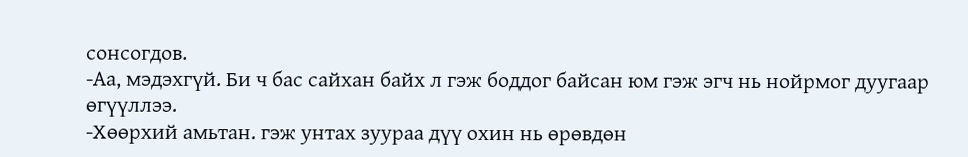сонсогдов.
-Аа, мэдэхгүй. Би ч бас сайхан байх л гэж боддог байсан юм гэж эгч нь нойрмог дуугаар өгүүллээ.
-Хөөрхий амьтан. гэж унтах зуураа дүү охин нь өрөвдөн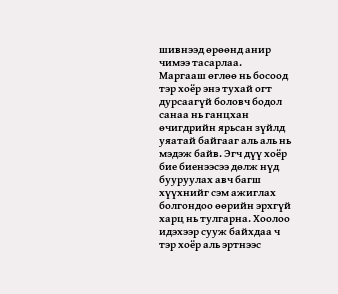шивнээд өрөөнд анир чимээ тасарлаа.
Маргааш өглөө нь босоод тэр хоёр энэ тухай огт дурсаагүй боловч бодол санаа нь ганцхан өчигдрийн ярьсан зүйлд уяатай байгааг аль аль нь мэдэж байв. Эгч дүү хоёр бие биенээсээ дөлж нүд бууруулах авч багш хүүхнийг сэм ажиглах болгондоо өөрийн эрхгүй харц нь тулгарна. Хоолоо идэхээр сууж байхдаа ч тэр хоёр аль эртнээс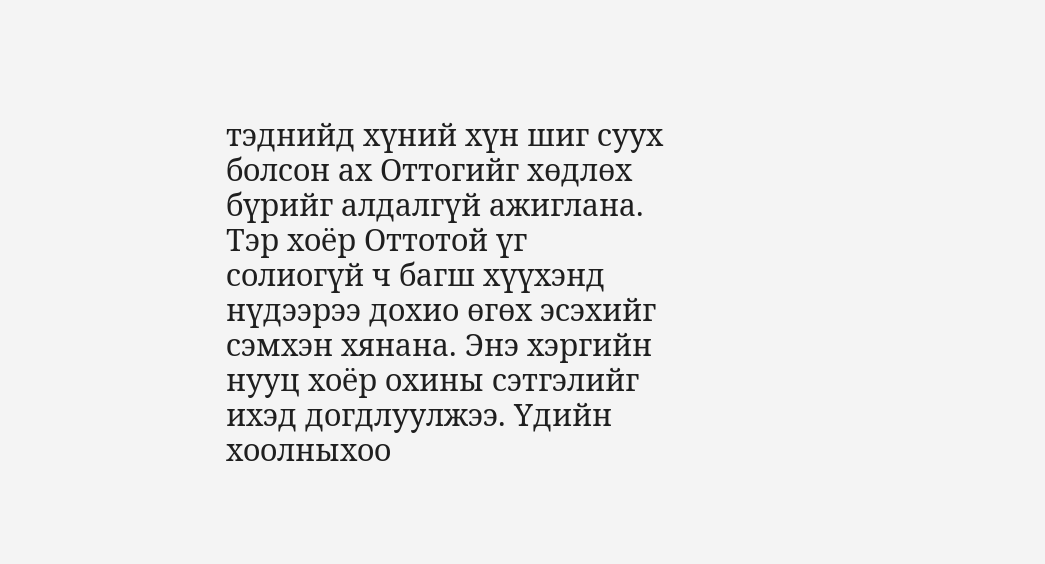тэднийд хүний хүн шиг суух болсон ах Оттогийг хөдлөх бүрийг алдалгүй ажиглана. Тэр хоёр Оттотой үг солиогүй ч багш хүүхэнд нүдээрээ дохио өгөх эсэхийг сэмхэн хянана. Энэ хэргийн нууц хоёр охины сэтгэлийг ихэд догдлуулжээ. Үдийн хоолныхоо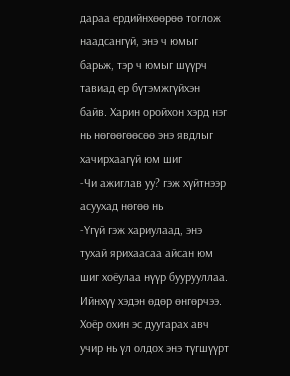дараа ердийнхөөрөө тоглож наадсангүй, энэ ч юмыг барьж, тэр ч юмыг шүүрч тавиад ер бүтэмжгүйхэн байв. Харин оройхон хэрд нэг нь нөгөөгөөсөө энэ явдлыг хачирхаагүй юм шиг
-Чи ажиглав уу? гэж хүйтнээр асуухад нөгөө нь
-Үгүй гэж хариулаад, энэ тухай ярихаасаа айсан юм шиг хоёулаа нүүр буурууллаа.
Ийнхүү хэдэн өдөр өнгөрчээ. Хоёр охин эс дуугарах авч учир нь үл олдох энэ түгшүүрт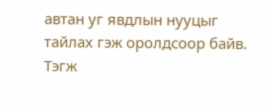автан уг явдлын нууцыг тайлах гэж оролдсоор байв. Тэгж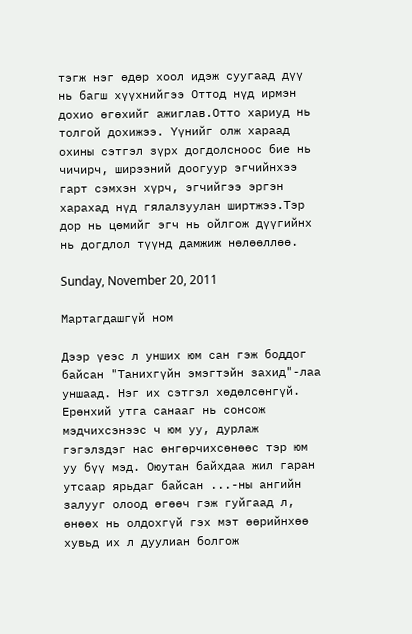тэгж нэг өдөр хоол идэж суугаад дүү нь багш хүүхнийгээ Оттод нүд ирмэн дохио өгөхийг ажиглав.Отто хариуд нь толгой дохижээ. Үүнийг олж хараад охины сэтгэл зүрх догдолсноос бие нь чичирч, ширээний доогуур эгчийнхээ гарт сэмхэн хүрч, эгчийгээ эргэн харахад нүд гялалзуулан ширтжээ.Тэр дор нь цөмийг эгч нь ойлгож дүүгийнх нь догдлол түүнд дамжиж нөлөөллөө.

Sunday, November 20, 2011

Мартагдашгүй ном

Дээр үеэс л унших юм сан гэж боддог байсан "Танихгүйн эмэгтэйн захид"-лаа уншаад. Нэг их сэтгэл хөдөлсөнгүй. Ерөнхий утга санааг нь сонсож мэдчихсэнээс ч юм уу, дурлаж гэгэлздэг нас өнгөрчихсөнөөс тэр юм уу бүү мэд. Оюутан байхдаа жил гаран утсаар ярьдаг байсан ...-ны ангийн залууг олоод өгөөч гэж гуйгаад л, өнөөх нь олдохгүй гэх мэт өөрийнхөө хувьд их л дуулиан болгож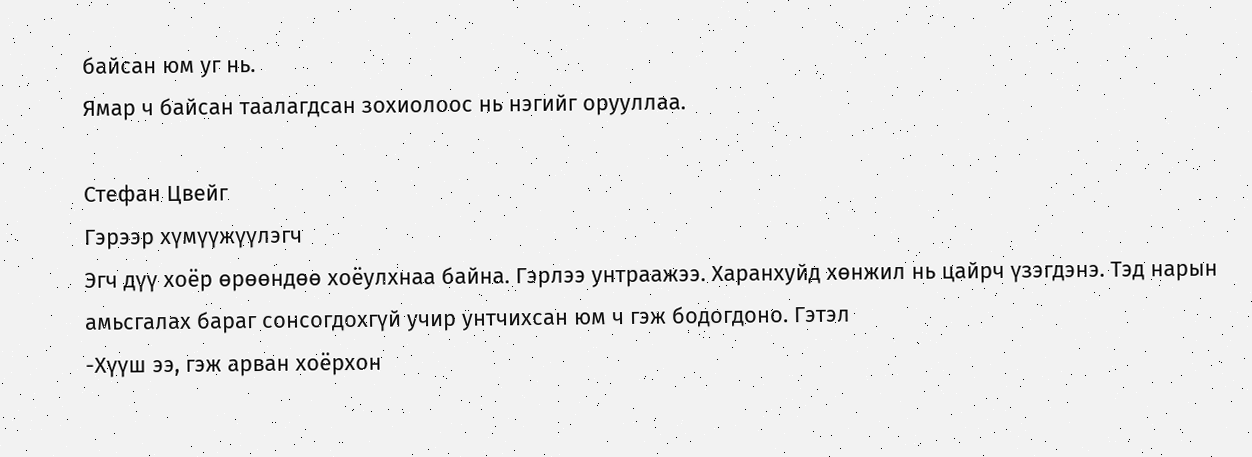байсан юм уг нь.
Ямар ч байсан таалагдсан зохиолоос нь нэгийг орууллаа.

Стефан Цвейг
Гэрээр хүмүүжүүлэгч
Эгч дүү хоёр өрөөндөө хоёулхнаа байна. Гэрлээ унтраажээ. Харанхуйд хөнжил нь цайрч үзэгдэнэ. Тэд нарын амьсгалах бараг сонсогдохгүй учир унтчихсан юм ч гэж бодогдоно. Гэтэл
-Хүүш ээ, гэж арван хоёрхон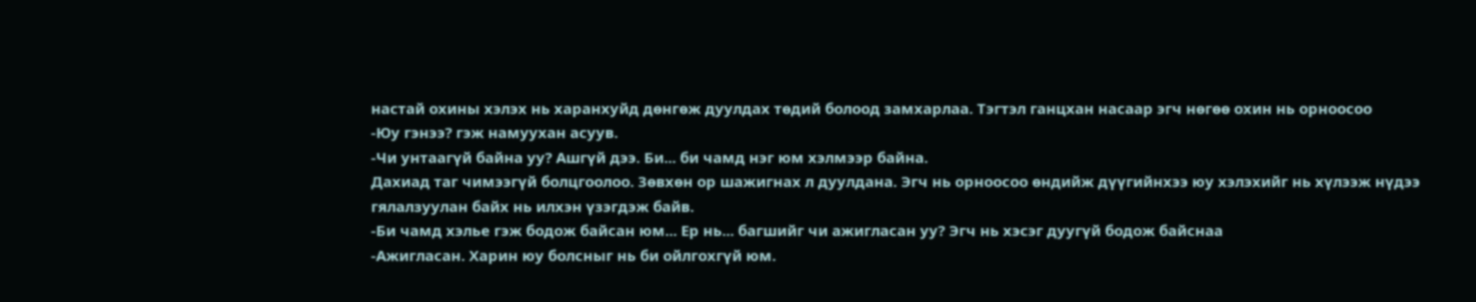настай охины хэлэх нь харанхуйд дөнгөж дуулдах төдий болоод замхарлаа. Тэгтэл ганцхан насаар эгч нөгөө охин нь орноосоо
-Юу гэнээ? гэж намуухан асуув.
-Чи унтаагүй байна уу? Ашгүй дээ. Би... би чамд нэг юм хэлмээр байна.
Дахиад таг чимээгүй болцгоолоо. Зөвхөн ор шажигнах л дуулдана. Эгч нь орноосоо өндийж дүүгийнхээ юу хэлэхийг нь хүлээж нүдээ гялалзуулан байх нь илхэн үзэгдэж байв.
-Би чамд хэлье гэж бодож байсан юм... Ер нь... багшийг чи ажигласан уу? Эгч нь хэсэг дуугүй бодож байснаа
-Ажигласан. Харин юу болсныг нь би ойлгохгүй юм.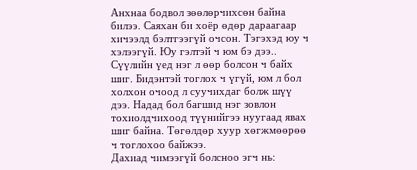Анхнаа бодвол зөөлөрчихсөн байна билээ. Саяхан би хоёр өдөр дараагаар хичээлд бэлтгээгүй очсон. Тэгэхэд юу ч хэлээгүй. Юу гэлтэй ч юм бэ дээ.. Сүүлийн үед нэг л өөр болсон ч байх шиг. Бидэнтэй тоглох ч үгүй, юм л бол холхон очоод л суучихдаг болж шүү дээ. Надад бол багшид нэг зовлон тохиолдчихоод түүнийгээ нуугаад явах шиг байна. Төгөлдөр хуур хөгжмөөрөө ч тоглохоо байжээ.
Дахиад чимээгүй болсноо эгч нь: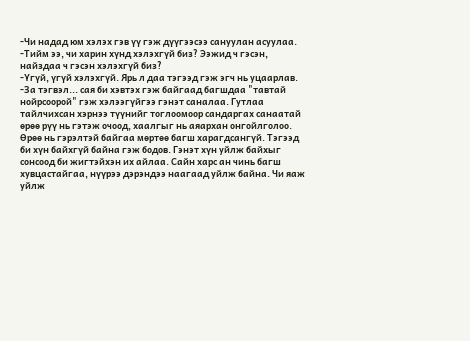-Чи надад юм хэлэх гэв үү гэж дүүгээсээ сануулан асуулаа.
-Тийм ээ, чи харин хүнд хэлэхгүй биз? Ээжид ч гэсэн, найздаа ч гэсэн хэлэхгүй биз?
-Үгүй, үгүй хэлэхгүй. Ярь л даа тэгээд гэж эгч нь уцаарлав.
-За тэгвэл... сая би хэвтэх гэж байгаад багшдаа "тавтай нойрсоорой" гэж хэлээгүйгээ гэнэт саналаа. Гутлаа тайлчихсан хэрнээ түүнийг тоглоомоор сандаргах санаатай өрөө рүү нь гэтэж очоод, хаалгыг нь аяархан онгойлголоо. Өрөө нь гэрэлтэй байгаа мөртөө багш харагдсангүй. Тэгээд би хүн байхгүй байна гэж бодов. Гэнэт хүн уйлж байхыг сонсоод би жигтэйхэн их айлаа. Сайн харс ан чинь багш хувцастайгаа, нүүрээ дэрэндээ наагаад уйлж байна. Чи яаж уйлж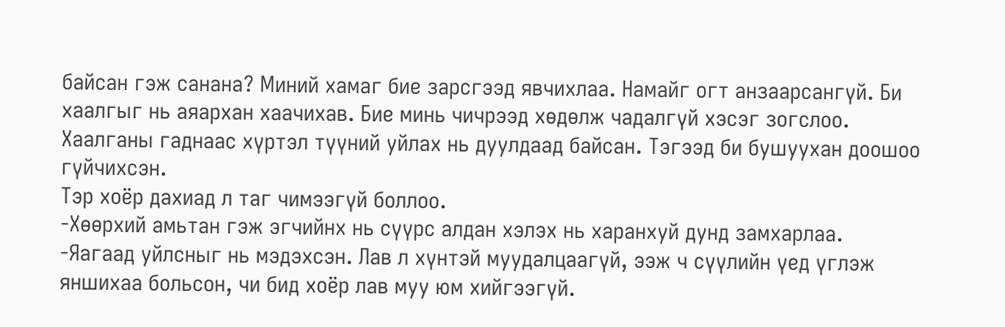байсан гэж санана? Миний хамаг бие зарсгээд явчихлаа. Намайг огт анзаарсангүй. Би хаалгыг нь аяархан хаачихав. Бие минь чичрээд хөдөлж чадалгүй хэсэг зогслоо. Хаалганы гаднаас хүртэл түүний уйлах нь дуулдаад байсан. Тэгээд би бушуухан доошоо гүйчихсэн.
Тэр хоёр дахиад л таг чимээгүй боллоо.
-Хөөрхий амьтан гэж эгчийнх нь сүүрс алдан хэлэх нь харанхуй дунд замхарлаа.
-Яагаад уйлсныг нь мэдэхсэн. Лав л хүнтэй муудалцаагүй, ээж ч сүүлийн үед үглэж яншихаа больсон, чи бид хоёр лав муу юм хийгээгүй.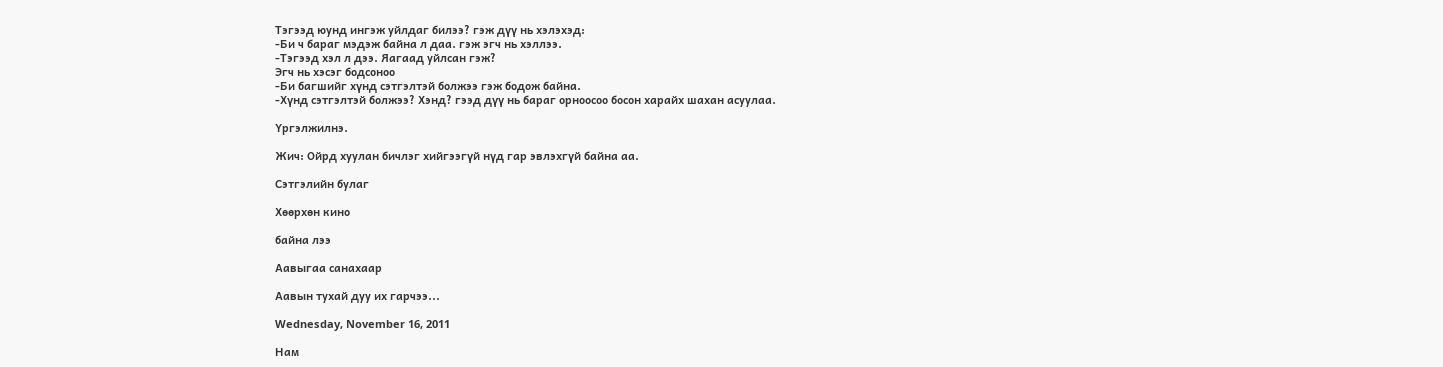Тэгээд юунд ингэж уйлдаг билээ? гэж дүү нь хэлэхэд:
-Би ч бараг мэдэж байна л даа. гэж эгч нь хэллээ.
-Тэгээд хэл л дээ. Яагаад уйлсан гэж?
Эгч нь хэсэг бодсоноо
-Би багшийг хүнд сэтгэлтэй болжээ гэж бодож байна.
-Хүнд сэтгэлтэй болжээ? Хэнд? гээд дүү нь бараг орноосоо босон харайх шахан асуулаа.

Үргэлжилнэ.

Жич: Ойрд хуулан бичлэг хийгээгүй нүд гар эвлэхгүй байна аа.

Сэтгэлийн булаг

Хөөрхөн кино

байна лээ

Аавыгаа санахаар

Аавын тухай дуу их гарчээ...

Wednesday, November 16, 2011

Нам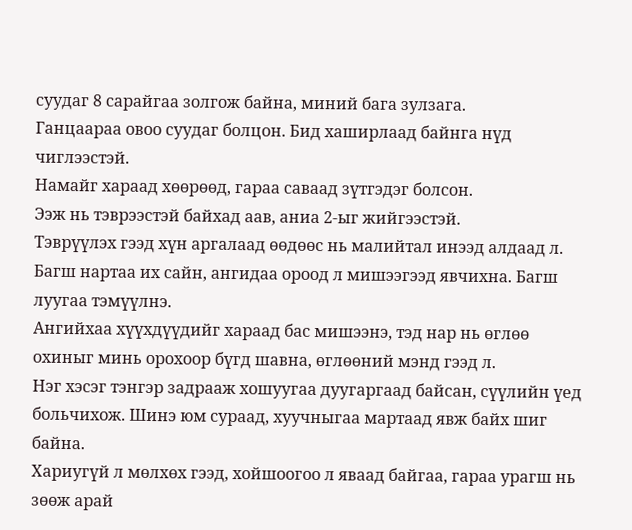суудаг 8 сарайгаа золгож байна, миний бага зулзага.
Ганцаараа овоо суудаг болцон. Бид хаширлаад байнга нүд чиглээстэй.
Намайг хараад хөөрөөд, гараа саваад зүтгэдэг болсон.
Ээж нь тэврээстэй байхад аав, аниа 2-ыг жийгээстэй.
Тэврүүлэх гээд хүн аргалаад өөдөөс нь малийтал инээд алдаад л.
Багш нартаа их сайн, ангидаа ороод л мишээгээд явчихна. Багш луугаа тэмүүлнэ.
Ангийхаа хүүхдүүдийг хараад бас мишээнэ, тэд нар нь өглөө охиныг минь орохоор бүгд шавна, өглөөний мэнд гээд л.
Нэг хэсэг тэнгэр задрааж хошуугаа дуугаргаад байсан, сүүлийн үед больчихож. Шинэ юм сураад, хуучныгаа мартаад явж байх шиг байна.
Хариугүй л мөлхөх гээд, хойшоогоо л яваад байгаа, гараа урагш нь зөөж арай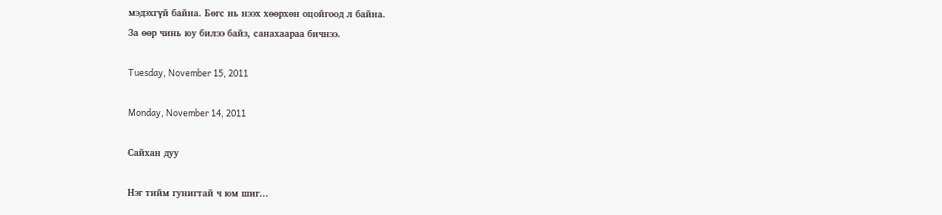мэдэхгүй байна. Бөгс нь нээх хөөрхөн оцойгоод л байна.
За өөр чинь юу билээ байз, санахаараа бичнээ.

Tuesday, November 15, 2011

Monday, November 14, 2011

Сайхан дуу

Нэг тийм гунигтай ч юм шиг...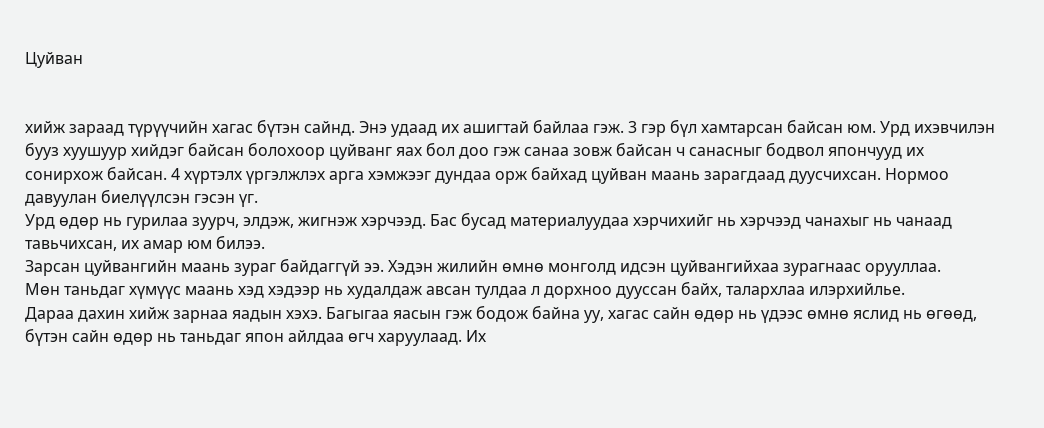Цуйван


хийж зараад түрүүчийн хагас бүтэн сайнд. Энэ удаад их ашигтай байлаа гэж. 3 гэр бүл хамтарсан байсан юм. Урд ихэвчилэн бууз хуушуур хийдэг байсан болохоор цуйванг яах бол доо гэж санаа зовж байсан ч санасныг бодвол япончууд их сонирхож байсан. 4 хүртэлх үргэлжлэх арга хэмжээг дундаа орж байхад цуйван маань зарагдаад дуусчихсан. Нормоо давуулан биелүүлсэн гэсэн үг.
Урд өдөр нь гурилаа зуурч, элдэж, жигнэж хэрчээд. Бас бусад материалуудаа хэрчихийг нь хэрчээд чанахыг нь чанаад тавьчихсан, их амар юм билээ.
Зарсан цуйвангийн маань зураг байдаггүй ээ. Хэдэн жилийн өмнө монголд идсэн цуйвангийхаа зурагнаас орууллаа.
Мөн таньдаг хүмүүс маань хэд хэдээр нь худалдаж авсан тулдаа л дорхноо дууссан байх, талархлаа илэрхийлье.
Дараа дахин хийж зарнаа яадын хэхэ. Багыгаа яасын гэж бодож байна уу, хагас сайн өдөр нь үдээс өмнө яслид нь өгөөд, бүтэн сайн өдөр нь таньдаг япон айлдаа өгч харуулаад. Их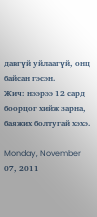давгүй уйлаагүй, онц байсан гэсэн.
Жич: нээрээ 12 сард боорцог хийж зарна, баяжих болтугай хэхэ.

Monday, November 07, 2011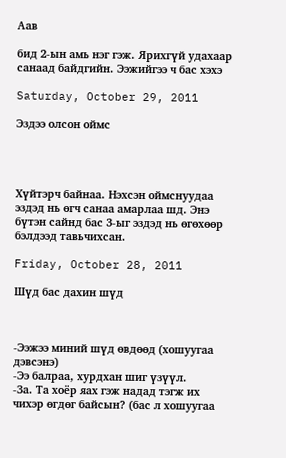Аав

бид 2-ын амь нэг гэж. Ярихгүй удахаар санаад байдгийн. Ээжийгээ ч бас хэхэ

Saturday, October 29, 2011

Эздээ олсон оймс




Хүйтэрч байнаа. Нэхсэн оймснуудаа эздэд нь өгч санаа амарлаа шд. Энэ бүтэн сайнд бас 3-ыг эздэд нь өгөхөөр бэлдээд тавьчихсан.

Friday, October 28, 2011

Шүд бас дахин шүд



-Ээжээ миний шүд өвдөөд (хошуугаа дэвсэнэ)
-Ээ балраа, хурдхан шиг үзүүл.
-За. Та хоёр яах гэж надад тэгж их чихэр өгдөг байсын? (бас л хошуугаа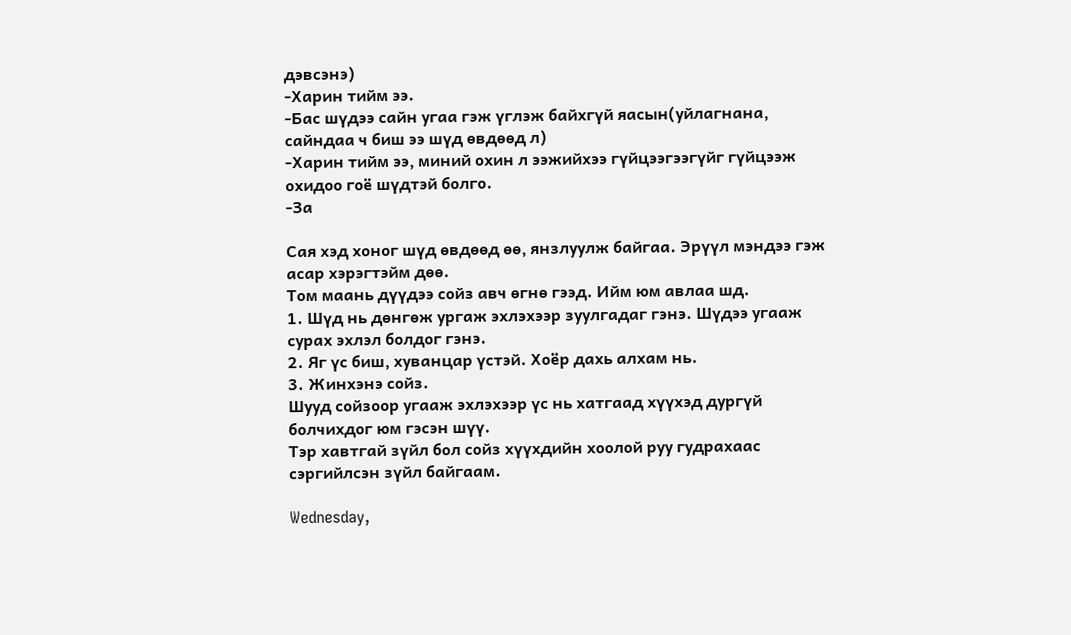дэвсэнэ)
-Харин тийм ээ.
-Бас шүдээ сайн угаа гэж үглэж байхгүй яасын(уйлагнана, сайндаа ч биш ээ шүд өвдөөд л)
-Харин тийм ээ, миний охин л ээжийхээ гүйцээгээгүйг гүйцээж охидоо гоё шүдтэй болго.
-За

Сая хэд хоног шүд өвдөөд өө, янзлуулж байгаа. Эрүүл мэндээ гэж асар хэрэгтэйм дөө.
Том маань дүүдээ сойз авч өгнө гээд. Ийм юм авлаа шд.
1. Шүд нь дөнгөж ургаж эхлэхээр зуулгадаг гэнэ. Шүдээ угааж сурах эхлэл болдог гэнэ.
2. Яг үс биш, хуванцар үстэй. Хоёр дахь алхам нь.
3. Жинхэнэ сойз.
Шууд сойзоор угааж эхлэхээр үс нь хатгаад хүүхэд дургүй болчихдог юм гэсэн шүү.
Тэр хавтгай зүйл бол сойз хүүхдийн хоолой руу гудрахаас сэргийлсэн зүйл байгаам.

Wednesday,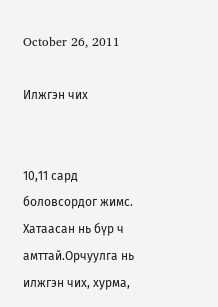October 26, 2011

Илжгэн чих


10,11 сард боловсордог жимс. Хатаасан нь бүр ч амттай.Орчуулга нь илжгэн чих, хурма,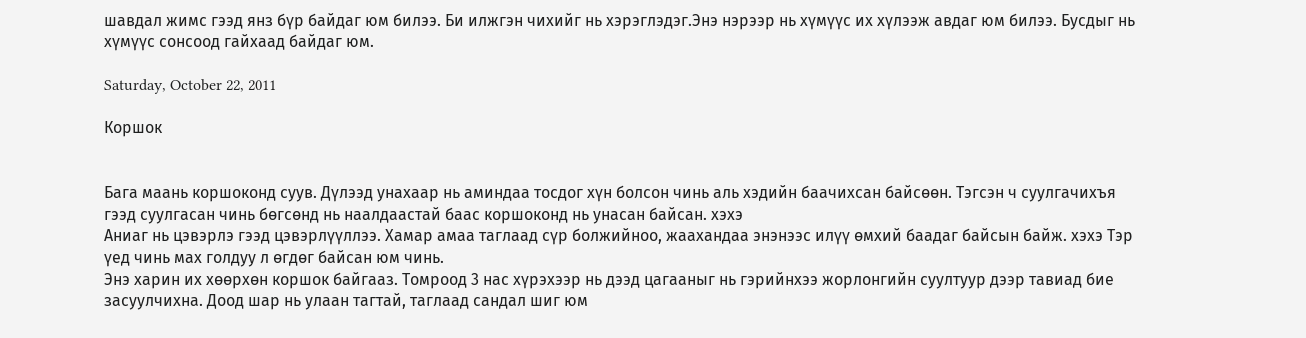шавдал жимс гээд янз бүр байдаг юм билээ. Би илжгэн чихийг нь хэрэглэдэг.Энэ нэрээр нь хүмүүс их хүлээж авдаг юм билээ. Бусдыг нь хүмүүс сонсоод гайхаад байдаг юм.

Saturday, October 22, 2011

Коршок


Бага маань коршоконд суув. Дүлээд унахаар нь аминдаа тосдог хүн болсон чинь аль хэдийн баачихсан байсөөн. Тэгсэн ч суулгачихъя гээд суулгасан чинь бөгсөнд нь наалдаастай баас коршоконд нь унасан байсан. хэхэ
Аниаг нь цэвэрлэ гээд цэвэрлүүллээ. Хамар амаа таглаад сүр болжийноо, жаахандаа энэнээс илүү өмхий баадаг байсын байж. хэхэ Тэр үед чинь мах голдуу л өгдөг байсан юм чинь.
Энэ харин их хөөрхөн коршок байгааз. Томроод 3 нас хүрэхээр нь дээд цагааныг нь гэрийнхээ жорлонгийн суултуур дээр тавиад бие засуулчихна. Доод шар нь улаан тагтай, таглаад сандал шиг юм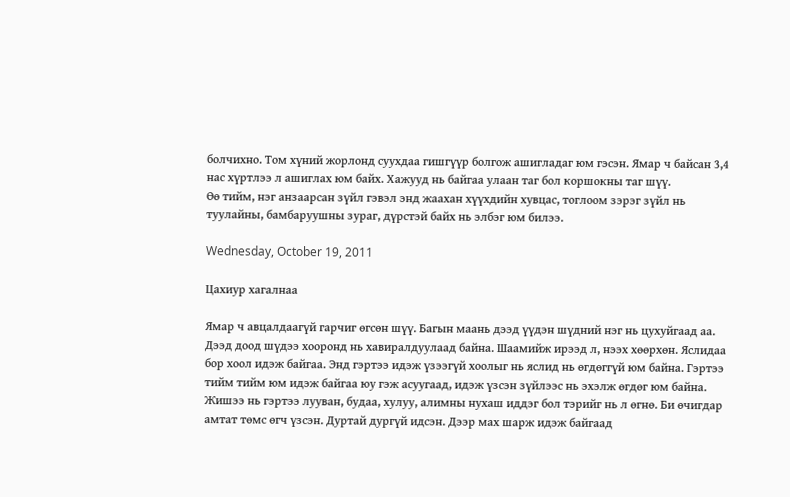болчихно. Том хүний жорлонд суухдаа гишгүүр болгож ашигладаг юм гэсэн. Ямар ч байсан 3,4 нас хүртлээ л ашиглах юм байх. Хажууд нь байгаа улаан таг бол коршокны таг шүү.
Өө тийм, нэг анзаарсан зүйл гэвэл энд жаахан хүүхдийн хувцас, тоглоом зэрэг зүйл нь туулайны, бамбаруушны зураг, дүрстэй байх нь элбэг юм билээ.

Wednesday, October 19, 2011

Цахиур хагалнаа

Ямар ч авцалдаагүй гарчиг өгсөн шүү. Багын маань дээд үүдэн шүдний нэг нь цухуйгаад аа. Дээд доод шүдээ хооронд нь хавиралдуулаад байна. Шаамийж ирээд л, нээх хөөрхөн. Яслидаа бор хоол идэж байгаа. Энд гэртээ идэж үзээгүй хоолыг нь яслид нь өгдөггүй юм байна. Гэртээ тийм тийм юм идэж байгаа юу гэж асуугаад, идэж үзсэн зүйлээс нь эхэлж өгдөг юм байна. Жишээ нь гэртээ лууван, будаа, хулуу, алимны нухаш иддэг бол тэрийг нь л өгнө. Би өчигдар амтат төмс өгч үзсэн. Дуртай дургүй идсэн. Дээр мах шарж идэж байгаад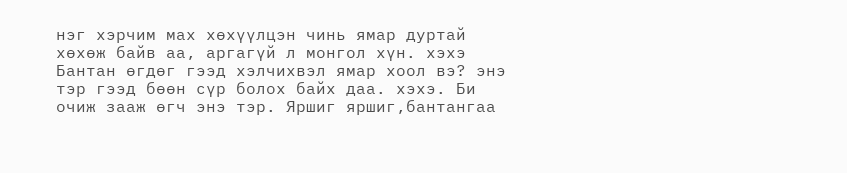нэг хэрчим мах хөхүүлцэн чинь ямар дуртай хөхөж байв аа, аргагүй л монгол хүн. хэхэ
Бантан өгдөг гээд хэлчихвэл ямар хоол вэ? энэ тэр гээд бөөн сүр болох байх даа. хэхэ. Би очиж зааж өгч энэ тэр. Яршиг яршиг,бантангаа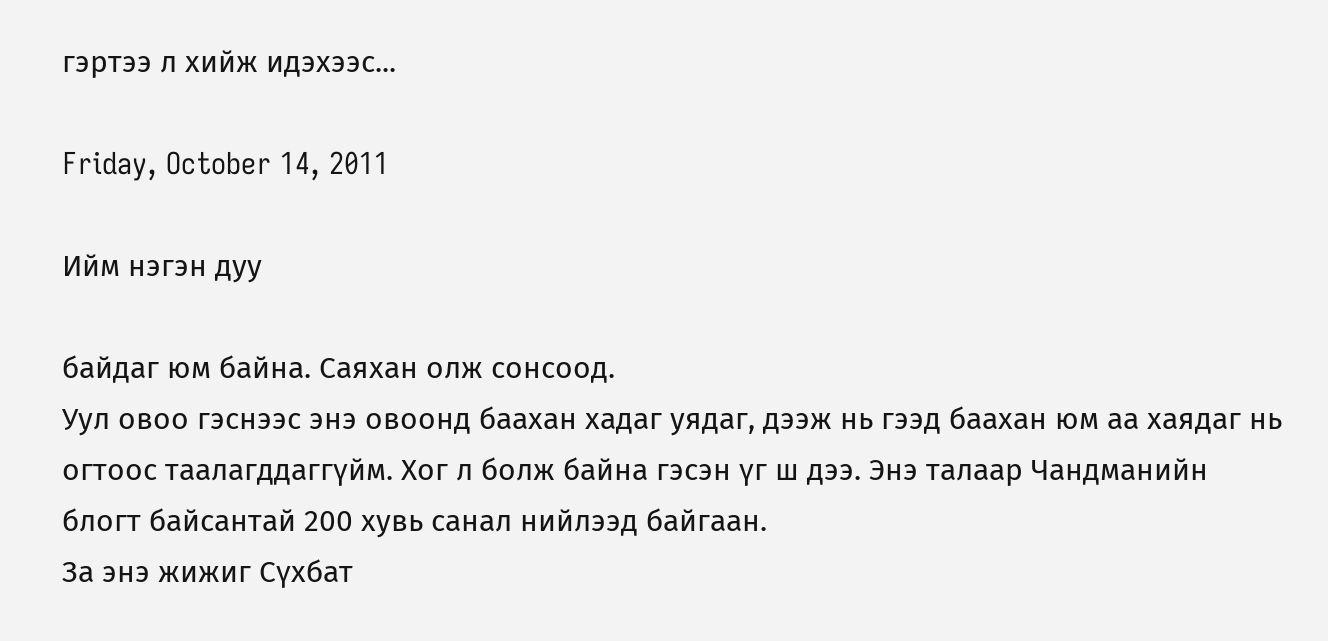гэртээ л хийж идэхээс...

Friday, October 14, 2011

Ийм нэгэн дуу

байдаг юм байна. Саяхан олж сонсоод.
Уул овоо гэснээс энэ овоонд баахан хадаг уядаг, дээж нь гээд баахан юм аа хаядаг нь огтоос таалагддаггүйм. Хог л болж байна гэсэн үг ш дээ. Энэ талаар Чандманийн блогт байсантай 200 хувь санал нийлээд байгаан.
За энэ жижиг Сүхбат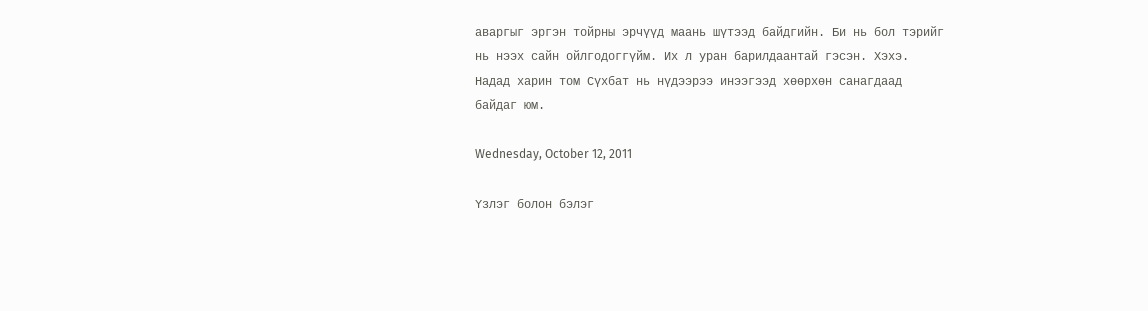аваргыг эргэн тойрны эрчүүд маань шүтээд байдгийн. Би нь бол тэрийг нь нээх сайн ойлгодоггүйм. Их л уран барилдаантай гэсэн. Хэхэ. Надад харин том Сүхбат нь нүдээрээ инээгээд хөөрхөн санагдаад байдаг юм.

Wednesday, October 12, 2011

Үзлэг болон бэлэг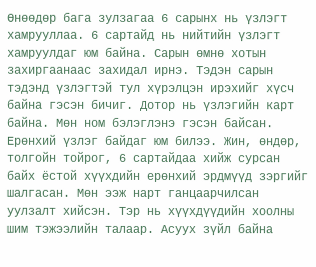Өнөөдөр бага зулзагаа 6 сарынх нь үзлэгт хамрууллаа. 6 сартайд нь нийтийн үзлэгт хамруулдаг юм байна. Сарын өмнө хотын захиргаанаас захидал ирнэ. Тэдэн сарын тэдэнд үзлэгтэй тул хүрэлцэн ирэхийг хүсч байна гэсэн бичиг. Дотор нь үзлэгийн карт байна. Мөн ном бэлэглэнэ гэсэн байсан.
Ерөнхий үзлэг байдаг юм билээ. Жин, өндөр, толгойн тойрог, 6 сартайдаа хийж сурсан байх ёстой хүүхдийн ерөнхий эрдмүүд зэргийг шалгасан. Мөн ээж нарт ганцаарчилсан уулзалт хийсэн. Тэр нь хүүхдүүдийн хоолны шим тэжээлийн талаар. Асуух зүйл байна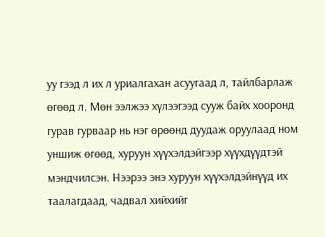уу гээд л их л уриалгахан асуугаад л, тайлбарлаж өгөөд л. Мөн ээлжээ хүлээгээд сууж байх хооронд гурав гурваар нь нэг өрөөнд дуудаж оруулаад ном уншиж өгөөд, хуруун хүүхэлдэйгээр хүүхдүүдтэй мэндчилсэн. Нээрээ энэ хуруун хүүхэлдэйнүүд их таалагдаад, чадвал хийхийг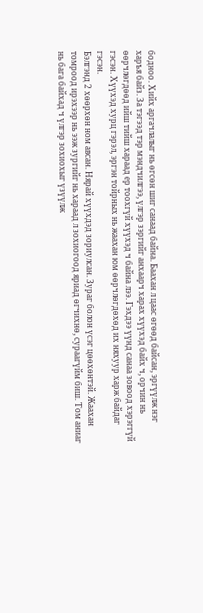бодноо. Хийх аргачлалыг нь өгсөн шиг санаад байна. Баахан л цаас өгөөд байсан, эргүүлж нэг харъя байз. За тэгээд тэр мэндчилгээ, үлгэр зэргийг анхаарч харах хүүхэд байх ч, орчин нь өөрчлөгдөөд ийш тийш хараад ер тоохгүй хүүхэд ч байна лээ. Гэхдээ үүнд санаа зовоод хэрэггүй гэсэн. Хүүхэд хурц гэрэл, эргэн тойрных нь жаахан юм өөрчлөгдөхөд их няхуур харж байдаг гэсэн.
Бэлгэнд 2 хөөрхөн ном авсан. Нярай хүүхдэд зориулсан. Зураг болон үсэг цөөхөнтэй. Жаахан томроод ирэхээр нь ээж зургийг нь хараад л зохиогоод яриад өгчихнө, сураагүйм биш. Том аниаг нь бага байхад ч үлгэр зохиохыг үзүүлж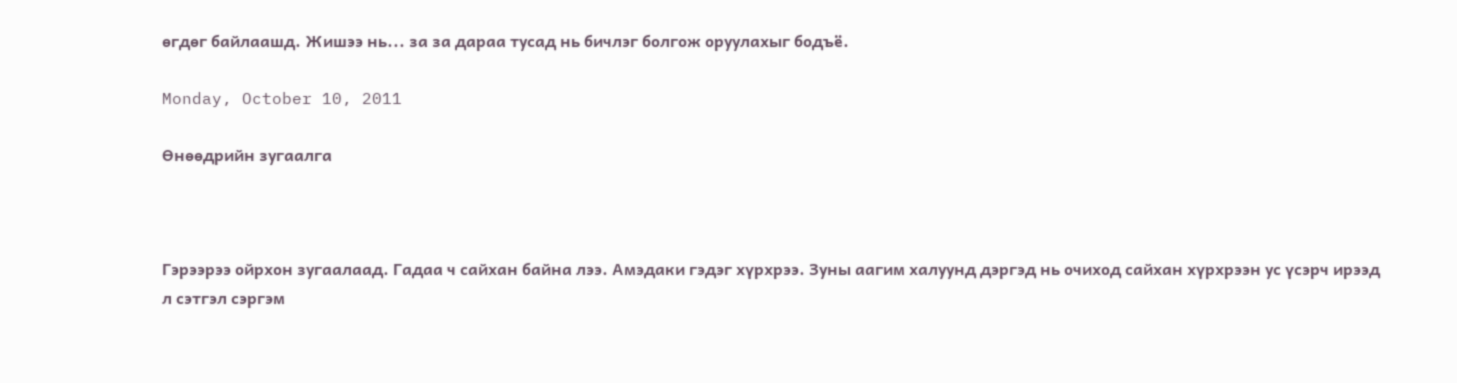өгдөг байлаашд. Жишээ нь... за за дараа тусад нь бичлэг болгож оруулахыг бодъё.

Monday, October 10, 2011

Өнөөдрийн зугаалга



Гэрээрээ ойрхон зугаалаад. Гадаа ч сайхан байна лээ. Амэдаки гэдэг хүрхрээ. Зуны аагим халуунд дэргэд нь очиход сайхан хүрхрээн ус үсэрч ирээд л сэтгэл сэргэм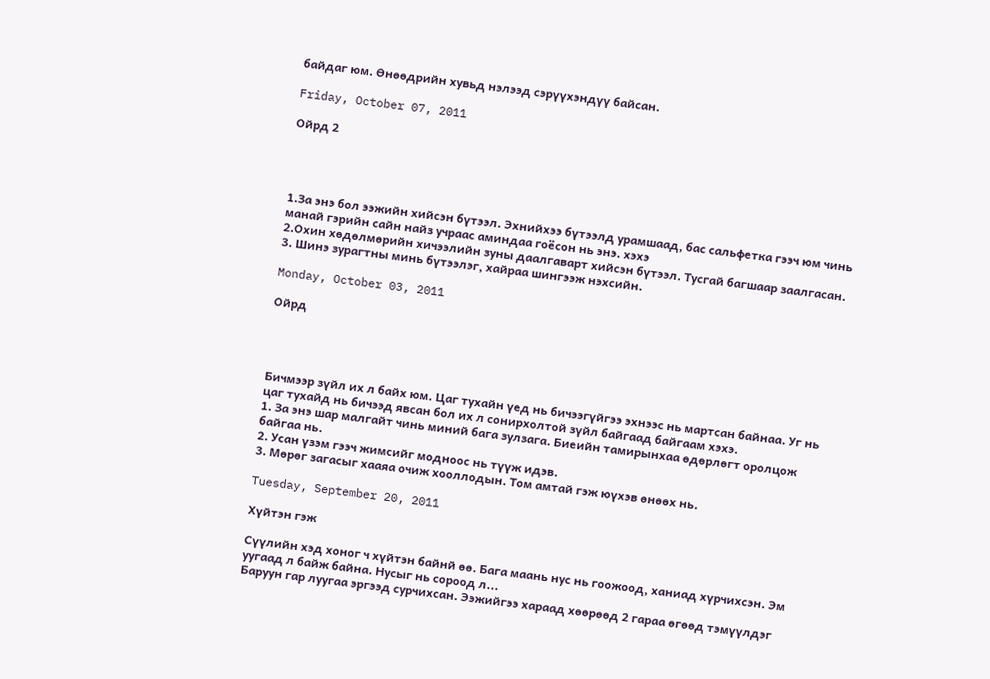байдаг юм. Өнөөдрийн хувьд нэлээд сэрүүхэндүү байсан.

Friday, October 07, 2011

Ойрд 2




1.За энэ бол ээжийн хийсэн бүтээл. Эхнийхээ бүтээлд урамшаад, бас сальфетка гээч юм чинь манай гэрийн сайн найз учраас аминдаа гоёсон нь энэ. хэхэ
2.Охин хөдөлмөрийн хичээлийн зуны даалгаварт хийсэн бүтээл. Тусгай багшаар заалгасан.
3. Шинэ зурагтны минь бүтээлэг, хайраа шингээж нэхсийн.

Monday, October 03, 2011

Ойрд




Бичмээр зүйл их л байх юм. Цаг тухайн үед нь бичээгүйгээ эхнээс нь мартсан байнаа. Уг нь цаг тухайд нь бичээд явсан бол их л сонирхолтой зүйл байгаад байгаам хэхэ.
1. За энэ шар малгайт чинь миний бага зулзага. Биеийн тамирынхаа өдөрлөгт оролцож байгаа нь.
2. Усан үзэм гээч жимсийг модноос нь түүж идэв.
3. Мөрөг загасыг хааяа очиж хооллодын. Том амтай гэж юүхэв өнөөх нь.

Tuesday, September 20, 2011

Хүйтэн гэж

Сүүлийн хэд хоног ч хүйтэн байнй өө. Бага маань нус нь гоожоод, ханиад хүрчихсэн. Эм уугаад л байж байна. Нусыг нь сороод л...
Баруун гар луугаа эргээд сурчихсан. Ээжийгээ хараад хөөрөөд 2 гараа өгөөд тэмүүлдэг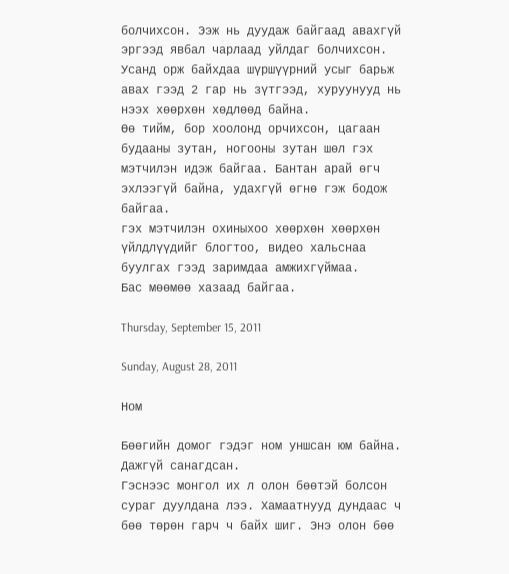болчихсон. Ээж нь дуудаж байгаад авахгүй эргээд явбал чарлаад уйлдаг болчихсон.
Усанд орж байхдаа шүршүүрний усыг барьж авах гээд 2 гар нь зүтгээд, хуруунууд нь нээх хөөрхөн хөдлөөд байна.
Өө тийм, бор хоолонд орчихсон, цагаан будааны зутан, ногооны зутан шөл гэх мэтчилэн идэж байгаа. Бантан арай өгч эхлээгүй байна, удахгүй өгнө гэж бодож байгаа.
гэх мэтчилэн охиныхоо хөөрхөн хөөрхөн үйлдлүүдийг блогтоо, видео хальснаа буулгах гээд заримдаа амжихгүймаа.
Бас мөөмөө хазаад байгаа.

Thursday, September 15, 2011

Sunday, August 28, 2011

Ном

Бөөгийн домог гэдэг ном уншсан юм байна.
Дажгүй санагдсан.
Гэснээс монгол их л олон бөөтэй болсон сураг дуулдана лээ. Хамаатнууд дундаас ч бөө төрөн гарч ч байх шиг. Энэ олон бөө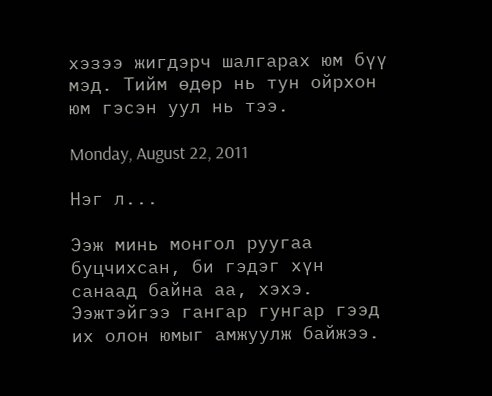хэзээ жигдэрч шалгарах юм бүү мэд. Тийм өдөр нь тун ойрхон юм гэсэн уул нь тээ.

Monday, August 22, 2011

Нэг л...

Ээж минь монгол руугаа буцчихсан, би гэдэг хүн санаад байна аа, хэхэ.
Ээжтэйгээ гангар гунгар гээд их олон юмыг амжуулж байжээ.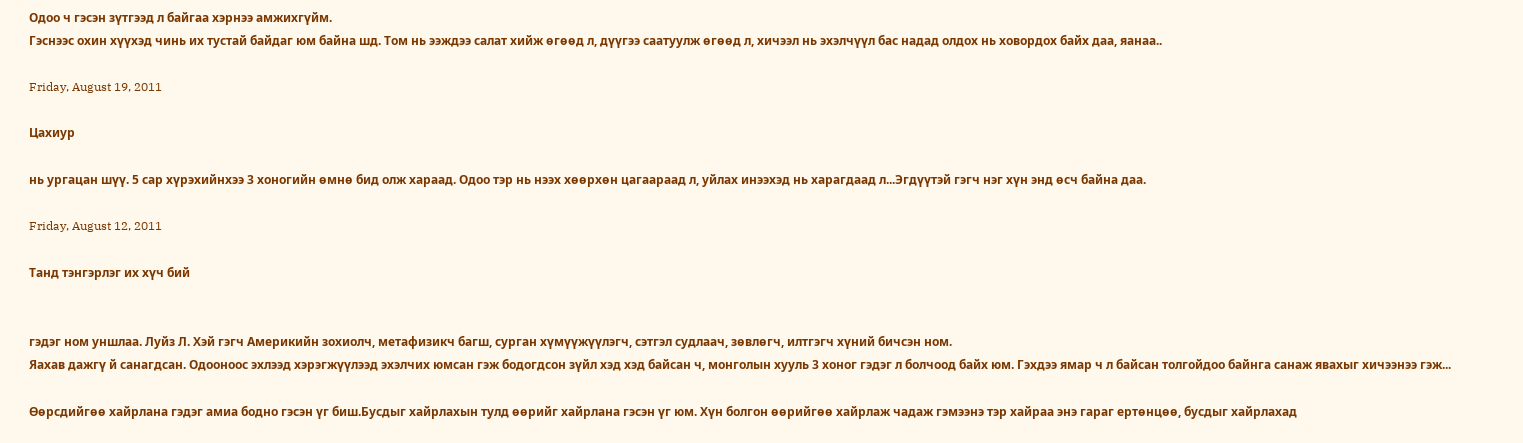Одоо ч гэсэн зүтгээд л байгаа хэрнээ амжихгүйм.
Гэснээс охин хүүхэд чинь их тустай байдаг юм байна шд. Том нь ээждээ салат хийж өгөөд л, дүүгээ саатуулж өгөөд л, хичээл нь эхэлчүүл бас надад олдох нь ховордох байх даа, яанаа..

Friday, August 19, 2011

Цахиур

нь ургацан шүү. 5 сар хүрэхийнхээ 3 хоногийн өмнө бид олж хараад. Одоо тэр нь нээх хөөрхөн цагаараад л, уйлах инээхэд нь харагдаад л...Эгдүүтэй гэгч нэг хүн энд өсч байна даа.

Friday, August 12, 2011

Танд тэнгэрлэг их хүч бий


гэдэг ном уншлаа. Луйз Л. Хэй гэгч Америкийн зохиолч, метафизикч багш, сурган хүмүүжүүлэгч, сэтгэл судлаач, зөвлөгч, илтгэгч хүний бичсэн ном.
Яахав дажгү й санагдсан. Одооноос эхлээд хэрэгжүүлээд эхэлчих юмсан гэж бодогдсон зүйл хэд хэд байсан ч, монголын хууль 3 хоног гэдэг л болчоод байх юм. Гэхдээ ямар ч л байсан толгойдоо байнга санаж явахыг хичээнээ гэж...

Өөрсдийгөө хайрлана гэдэг амиа бодно гэсэн үг биш.Бусдыг хайрлахын тулд өөрийг хайрлана гэсэн үг юм. Хүн болгон өөрийгөө хайрлаж чадаж гэмээнэ тэр хайраа энэ гараг ертөнцөө, бусдыг хайрлахад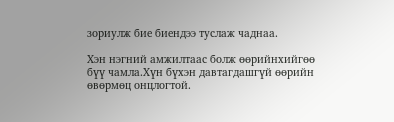зориулж бие биендээ туслаж чаднаа.

Хэн нэгний амжилтаас болж өөрийнхийгөө бүү чамла.Хүн бүхэн давтагдашгүй өөрийн өвөрмөц онцлогтой.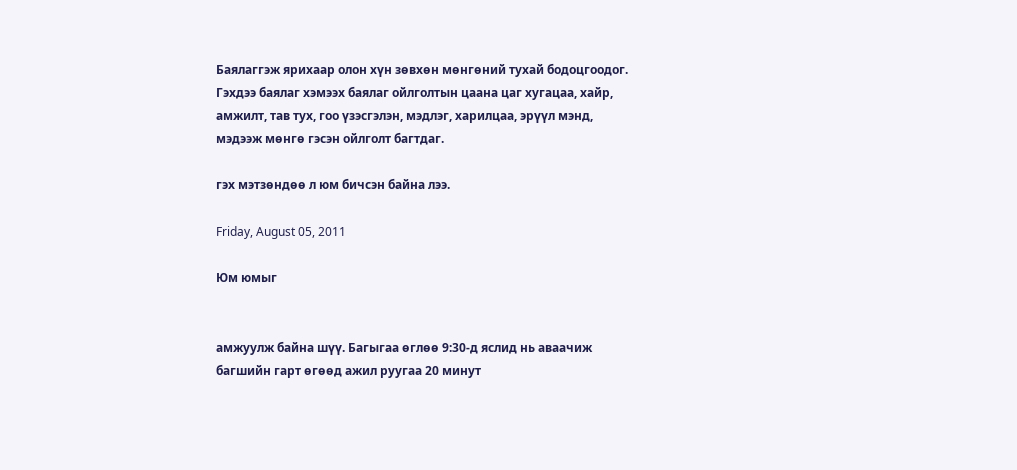Баялаггэж ярихаар олон хүн зөвхөн мөнгөний тухай бодоцгоодог. Гэхдээ баялаг хэмээх баялаг ойлголтын цаана цаг хугацаа, хайр, амжилт, тав тух, гоо үзэсгэлэн, мэдлэг, харилцаа, эрүүл мэнд, мэдээж мөнгө гэсэн ойлголт багтдаг.

гэх мэтзөндөө л юм бичсэн байна лээ.

Friday, August 05, 2011

Юм юмыг


амжуулж байна шүү. Багыгаа өглөө 9:30-д яслид нь аваачиж багшийн гарт өгөөд ажил руугаа 20 минут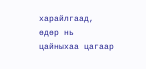харайлгаад, өдөр нь цайныхаа цагаар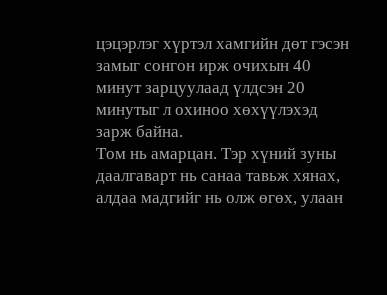цэцэрлэг хүртэл хамгийн дөт гэсэн замыг сонгон ирж очихын 40 минут зарцуулаад үлдсэн 20 минутыг л охиноо хөхүүлэхэд зарж байна.
Том нь амарцан. Тэр хүний зуны даалгаварт нь санаа тавьж хянах, алдаа мадгийг нь олж өгөх, улаан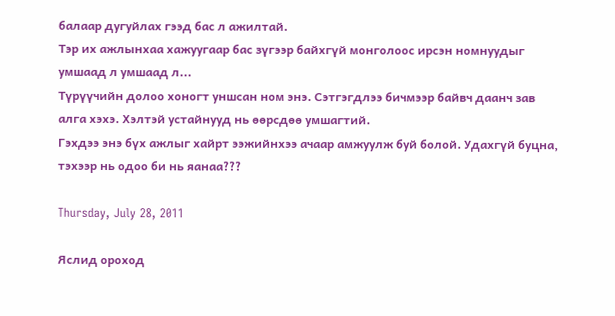балаар дугуйлах гээд бас л ажилтай.
Тэр их ажлынхаа хажуугаар бас зүгээр байхгүй монголоос ирсэн номнуудыг умшаад л умшаад л...
Түрүүчийн долоо хоногт уншсан ном энэ. Сэтгэгдлээ бичмээр байвч даанч зав алга хэхэ. Хэлтэй устайнууд нь өөрсдөө умшагтий.
Гэхдээ энэ бүх ажлыг хайрт ээжийнхээ ачаар амжуулж буй болой. Удахгүй буцна, тэхээр нь одоо би нь яанаа???

Thursday, July 28, 2011

Яслид ороход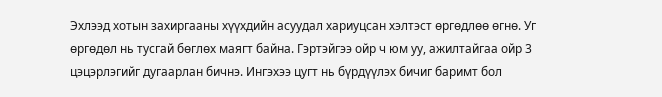Эхлээд хотын захиргааны хүүхдийн асуудал хариуцсан хэлтэст өргөдлөө өгнө. Уг өргөдөл нь тусгай бөглөх маягт байна. Гэртэйгээ ойр ч юм уу, ажилтайгаа ойр 3 цэцэрлэгийг дугаарлан бичнэ. Ингэхээ цугт нь бүрдүүлэх бичиг баримт бол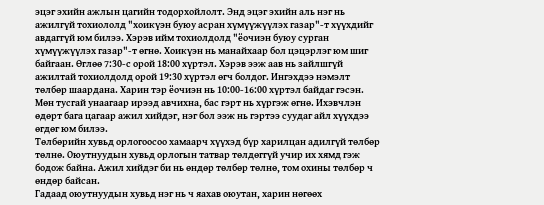эцэг эхийн ажлын цагийн тодорхойлолт. Энд эцэг эхийн аль нэг нь ажилгүй тохиололд "хоикүэн буюу асран хүмүүжүүлэх газар"-т хүүхдийг авдаггүй юм билээ. Хэрэв ийм тохиолдолд "ёочиэн буюу сурган хүмүүжүүлэх газар"-т өгнө. Хоикүэн нь манайхаар бол цэцэрлэг юм шиг байгаан. Өглөө 7:30-с орой 18:00 хүртэл. Хэрэв ээж аав нь зайлшгүй ажилтай тохиолдолд орой 19:30 хүртэл өгч болдог. Ингэхдээ нэмэлт төлбөр шаардана. Харин тэр ёочиэн нь 10:00-16:00 хүртэл байдаг гэсэн. Мөн тусгай унаагаар ирээд авчихна, бас гэрт нь хүргэж өгнө. Ихэвчлэн өдөрт бага цагаар ажил хийдэг, нэг бол ээж нь гэртээ суудаг айл хүүхдээ өгдөг юм билээ.
Төлбөрийн хувьд орлогоосоо хамаарч хүүхэд бүр харилцан адилгүй төлбөр төлнө. Оюутнуудын хувьд орлогын татвар төлдөггүй учир их хямд гэж бодож байна. Ажил хийдэг би нь өндөр төлбөр төлнө, том охины төлбөр ч өндөр байсан.
Гадаад оюутнуудын хувьд нэг нь ч яахав оюутан, харин нөгөөх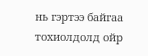нь гэртээ байгаа тохиолдолд ойр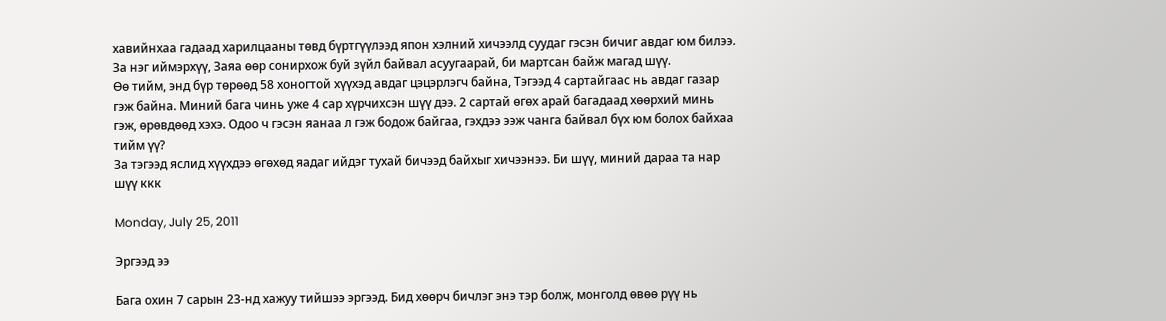хавийнхаа гадаад харилцааны төвд бүртгүүлээд япон хэлний хичээлд суудаг гэсэн бичиг авдаг юм билээ.
За нэг иймэрхүү, Заяа өөр сонирхож буй зүйл байвал асуугаарай, би мартсан байж магад шүү.
Өө тийм, энд бүр төрөөд 58 хоногтой хүүхэд авдаг цэцэрлэгч байна, Тэгээд 4 сартайгаас нь авдаг газар гэж байна. Миний бага чинь уже 4 сар хүрчихсэн шүү дээ. 2 сартай өгөх арай багадаад хөөрхий минь гэж, өрөвдөөд хэхэ. Одоо ч гэсэн яанаа л гэж бодож байгаа, гэхдээ ээж чанга байвал бүх юм болох байхаа тийм үү?
За тэгээд яслид хүүхдээ өгөхөд яадаг ийдэг тухай бичээд байхыг хичээнээ. Би шүү, миний дараа та нар шүү ккк

Monday, July 25, 2011

Эргээд ээ

Бага охин 7 сарын 23-нд хажуу тийшээ эргээд. Бид хөөрч бичлэг энэ тэр болж, монголд өвөө рүү нь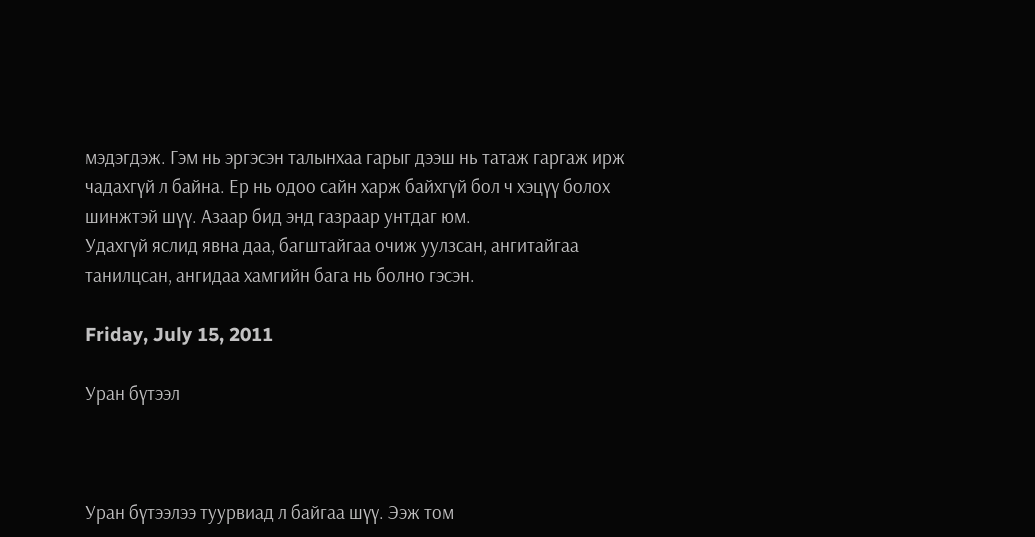мэдэгдэж. Гэм нь эргэсэн талынхаа гарыг дээш нь татаж гаргаж ирж чадахгүй л байна. Ер нь одоо сайн харж байхгүй бол ч хэцүү болох шинжтэй шүү. Азаар бид энд газраар унтдаг юм.
Удахгүй яслид явна даа, багштайгаа очиж уулзсан, ангитайгаа танилцсан, ангидаа хамгийн бага нь болно гэсэн.

Friday, July 15, 2011

Уран бүтээл



Уран бүтээлээ туурвиад л байгаа шүү. Ээж том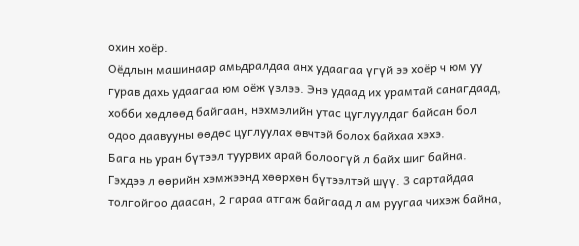охин хоёр.
Оёдлын машинаар амьдралдаа анх удаагаа үгүй ээ хоёр ч юм уу гурав дахь удаагаа юм оёж үзлээ. Энэ удаад их урамтай санагдаад, хобби хөдлөөд байгаан, нэхмэлийн утас цуглуулдаг байсан бол одоо даавууны өөдөс цуглуулах өвчтэй болох байхаа хэхэ.
Бага нь уран бүтээл туурвих арай болоогүй л байх шиг байна. Гэхдээ л өөрийн хэмжээнд хөөрхөн бүтээлтэй шүү. 3 сартайдаа толгойгоо даасан, 2 гараа атгаж байгаад л ам руугаа чихэж байна,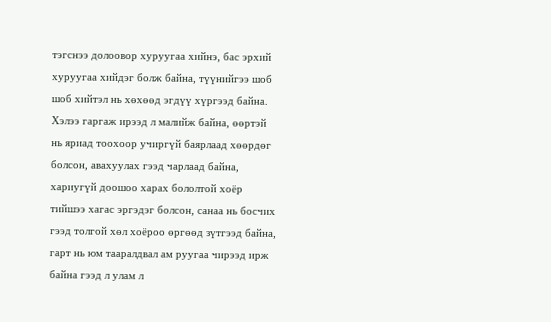тэгснээ долоовор хуруугаа хийнэ, бас эрхий хуруугаа хийдэг болж байна, түүнийгээ шоб шоб хийтэл нь хөхөөд эгдүү хүргээд байна. Хэлээ гаргаж ирээд л малийж байна, өөртэй нь яриад тоохоор учиргүй баярлаад хөөрдөг болсон, авахуулах гээд чарлаад байна, хариугүй доошоо харах бололтой хоёр тийшээ хагас эргэдэг болсон, санаа нь босчих гээд толгой хөл хоёроо өргөөд зүтгээд байна, гарт нь юм тааралдвал ам руугаа чирээд ирж байна гээд л улам л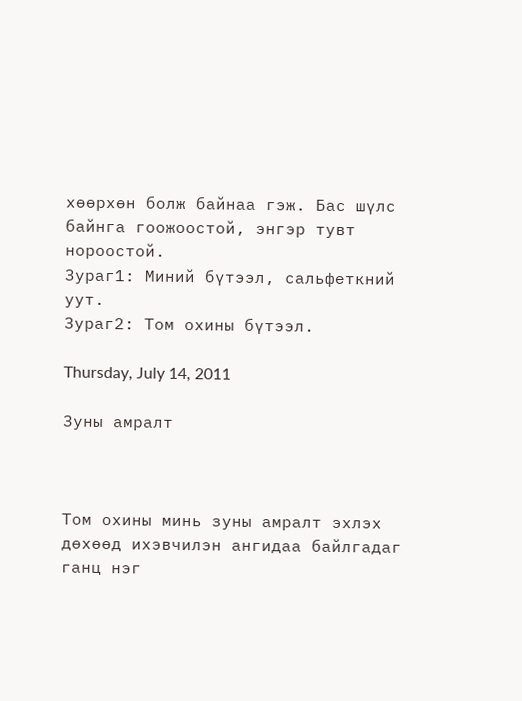хөөрхөн болж байнаа гэж. Бас шүлс байнга гоожоостой, энгэр тувт нороостой.
Зураг1: Миний бүтээл, сальфеткний уут.
Зураг2: Том охины бүтээл.

Thursday, July 14, 2011

Зуны амралт



Том охины минь зуны амралт эхлэх дөхөөд ихэвчилэн ангидаа байлгадаг ганц нэг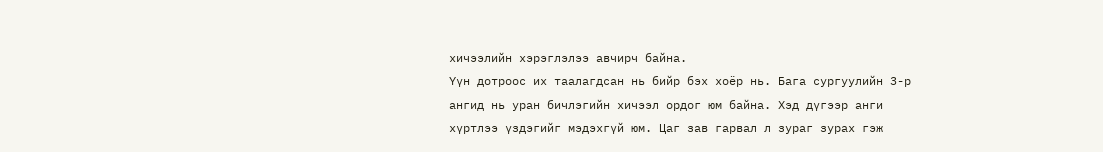хичээлийн хэрэглэлээ авчирч байна.
Үүн дотроос их таалагдсан нь бийр бэх хоёр нь. Бага сургуулийн 3-р ангид нь уран бичлэгийн хичээл ордог юм байна. Хэд дүгээр анги хүртлээ үздэгийг мэдэхгүй юм. Цаг зав гарвал л зураг зурах гэж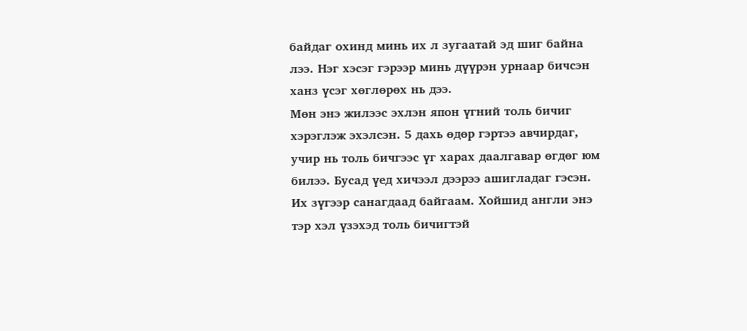байдаг охинд минь их л зугаатай эд шиг байна лээ. Нэг хэсэг гэрээр минь дүүрэн урнаар бичсэн ханз үсэг хөглөрөх нь дээ.
Мөн энэ жилээс эхлэн япон үгний толь бичиг хэрэглэж эхэлсэн. 5 дахь өдөр гэртээ авчирдаг, учир нь толь бичгээс үг харах даалгавар өгдөг юм билээ. Бусад үед хичээл дээрээ ашигладаг гэсэн. Их зүгээр санагдаад байгаам. Хойшид англи энэ тэр хэл үзэхэд толь бичигтэй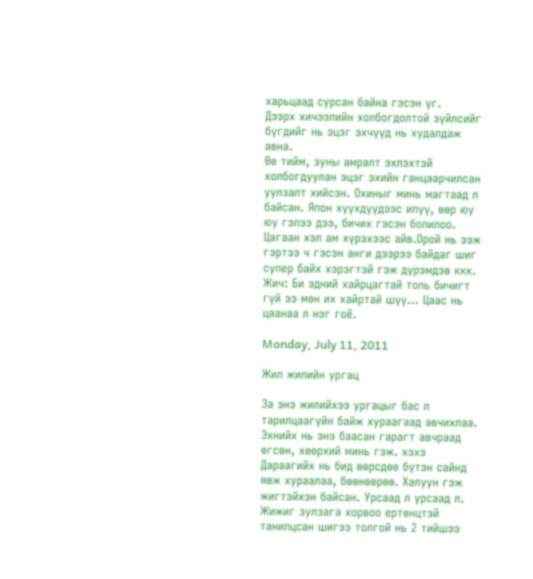харьцаад сурсан байна гэсэн үг.
Дээрх хичээлийн холбогдолтой зүйлсийг бүгдийг нь эцэг эхчүүд нь худалдаж авна.
Өө тийм, зуны амралт эхлэхтэй холбогдуулан эцэг эхийн ганцаарчилсан уулзалт хийсэн. Охиныг минь магтаад л байсан. Япон хүүхдүүдээс илүү, өөр юу юу гэлээ дээ, бичих гэсэн болилоо. Цагаан хэл ам хүрэхээс айв.Орой нь ээж гэртээ ч гэсэн анги дээрээ байдаг шиг супер байх хэрэгтэй гэж дүрэмдэв ккк.
Жич: Би эдний хайрцагтай толь бичигт гүй ээ мөн их хайртай шүү... Цаас нь цаанаа л нэг гоё.

Monday, July 11, 2011

Жил жилийн ургац

За энэ жилийхээ ургацыг бас л тарилцаагүйн байж хураагаад авчихлаа. Эхнийх нь энэ баасан гарагт авчраад өгсөн, хөөрхий минь гэж. хэхэ
Дараагийх нь бид өөрсдөө бүтэн сайнд явж хураалаа, бөөнөөрөө. Халуун гэж жигтэйхэн байсан. Урсаад л урсаад л.
Жижиг зулзага хорвоо ертөнцтэй танилцсан шигээ толгой нь 2 тийшээ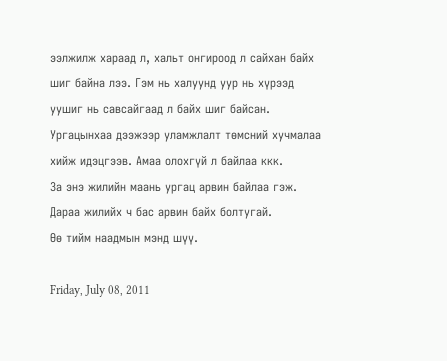ээлжилж хараад л, хальт онгироод л сайхан байх шиг байна лээ. Гэм нь халуунд уур нь хүрээд уушиг нь савсайгаад л байх шиг байсан. Ургацынхаа дээжээр уламжлалт төмсний хучмалаа хийж идэцгээв. Амаа олохгүй л байлаа ккк.
За энэ жилийн маань ургац арвин байлаа гэж. Дараа жилийх ч бас арвин байх болтугай.
Өө тийм наадмын мэнд шүү.

Friday, July 08, 2011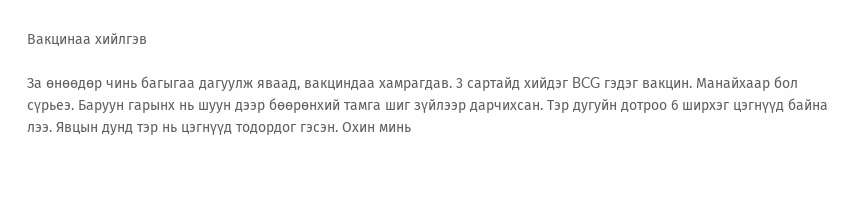Вакцинаа хийлгэв

За өнөөдөр чинь багыгаа дагуулж яваад, вакциндаа хамрагдав. 3 сартайд хийдэг BCG гэдэг вакцин. Манайхаар бол сүрьеэ. Баруун гарынх нь шуун дээр бөөрөнхий тамга шиг зүйлээр дарчихсан. Тэр дугуйн дотроо 6 ширхэг цэгнүүд байна лээ. Явцын дунд тэр нь цэгнүүд тодордог гэсэн. Охин минь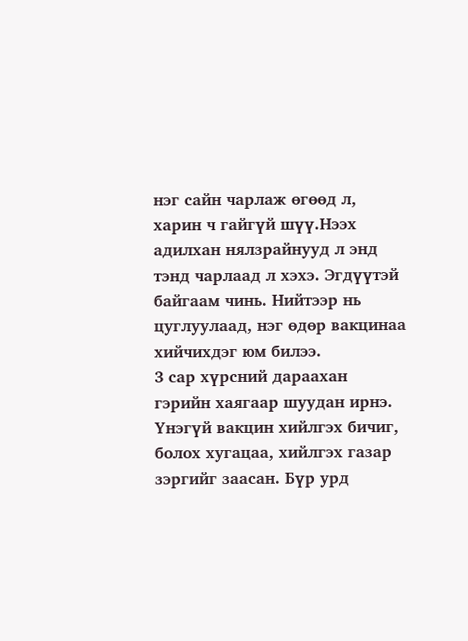нэг сайн чарлаж өгөөд л, харин ч гайгүй шүү.Нээх адилхан нялзрайнууд л энд тэнд чарлаад л хэхэ. Эгдүүтэй байгаам чинь. Нийтээр нь цуглуулаад, нэг өдөр вакцинаа хийчихдэг юм билээ.
3 сар хүрсний дараахан гэрийн хаягаар шуудан ирнэ. Үнэгүй вакцин хийлгэх бичиг, болох хугацаа, хийлгэх газар зэргийг заасан. Бүр урд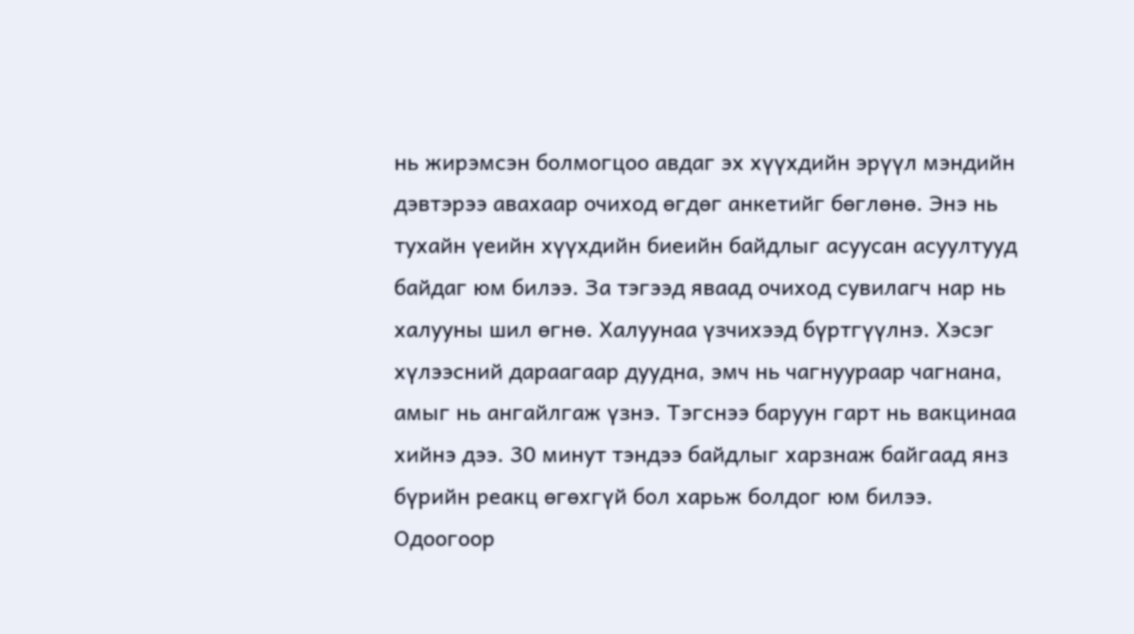нь жирэмсэн болмогцоо авдаг эх хүүхдийн эрүүл мэндийн дэвтэрээ авахаар очиход өгдөг анкетийг бөглөнө. Энэ нь тухайн үеийн хүүхдийн биеийн байдлыг асуусан асуултууд байдаг юм билээ. За тэгээд яваад очиход сувилагч нар нь халууны шил өгнө. Халуунаа үзчихээд бүртгүүлнэ. Хэсэг хүлээсний дараагаар дуудна, эмч нь чагнуураар чагнана, амыг нь ангайлгаж үзнэ. Тэгснээ баруун гарт нь вакцинаа хийнэ дээ. 30 минут тэндээ байдлыг харзнаж байгаад янз бүрийн реакц өгөхгүй бол харьж болдог юм билээ. Одоогоор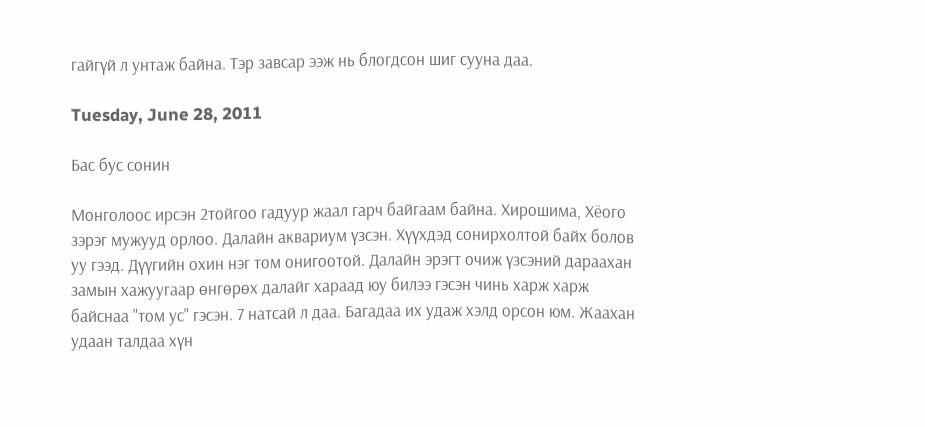гайгүй л унтаж байна. Тэр завсар ээж нь блогдсон шиг сууна даа.

Tuesday, June 28, 2011

Бас бус сонин

Монголоос ирсэн 2тойгоо гадуур жаал гарч байгаам байна. Хирошима, Хёого зэрэг мужууд орлоо. Далайн аквариум үзсэн. Хүүхдэд сонирхолтой байх болов уу гээд. Дүүгийн охин нэг том онигоотой. Далайн эрэгт очиж үзсэний дараахан замын хажуугаар өнгөрөх далайг хараад юу билээ гэсэн чинь харж харж байснаа "том ус" гэсэн. 7 натсай л даа. Багадаа их удаж хэлд орсон юм. Жаахан удаан талдаа хүн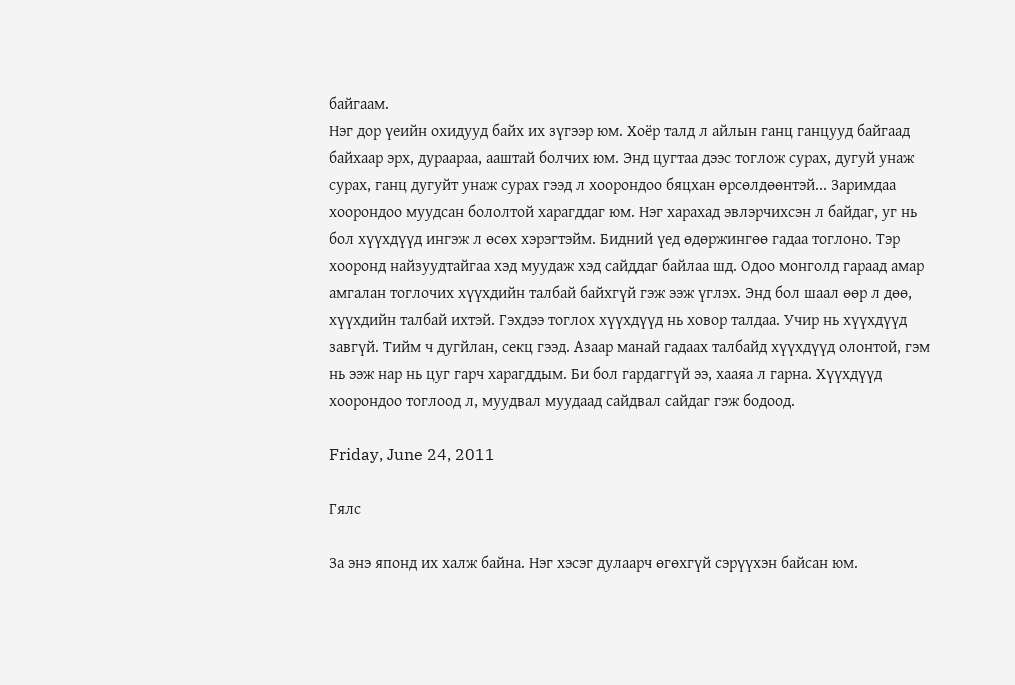байгаам.
Нэг дор үеийн охидууд байх их зүгээр юм. Хоёр талд л айлын ганц ганцууд байгаад байхаар эрх, дураараа, ааштай болчих юм. Энд цугтаа дээс тоглож сурах, дугуй унаж сурах, ганц дугуйт унаж сурах гээд л хоорондоо бяцхан өрсөлдөөнтэй... Заримдаа хоорондоо муудсан бололтой харагддаг юм. Нэг харахад эвлэрчихсэн л байдаг, уг нь бол хүүхдүүд ингэж л өсөх хэрэгтэйм. Бидний үед өдөржингөө гадаа тоглоно. Тэр хооронд найзуудтайгаа хэд муудаж хэд сайддаг байлаа шд. Одоо монголд гараад амар амгалан тоглочих хүүхдийн талбай байхгүй гэж ээж үглэх. Энд бол шаал өөр л дөө, хүүхдийн талбай ихтэй. Гэхдээ тоглох хүүхдүүд нь ховор талдаа. Учир нь хүүхдүүд завгүй. Тийм ч дугйлан, секц гээд. Азаар манай гадаах талбайд хүүхдүүд олонтой, гэм нь ээж нар нь цуг гарч харагддым. Би бол гардаггүй ээ, хааяа л гарна. Хүүхдүүд хоорондоо тоглоод л, муудвал муудаад сайдвал сайдаг гэж бодоод.

Friday, June 24, 2011

Гялс

За энэ японд их халж байна. Нэг хэсэг дулаарч өгөхгүй сэрүүхэн байсан юм.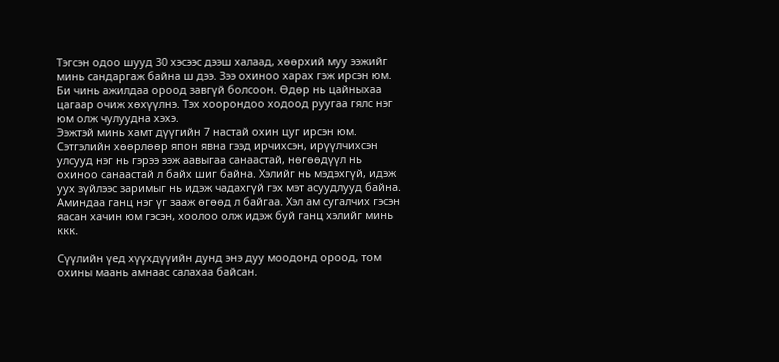Тэгсэн одоо шууд 30 хэсээс дээш халаад, хөөрхий муу ээжийг минь сандаргаж байна ш дээ. Зээ охиноо харах гэж ирсэн юм. Би чинь ажилдаа ороод завгүй болсоон. Өдөр нь цайныхаа цагаар очиж хөхүүлнэ. Тэх хоорондоо ходоод руугаа гялс нэг юм олж чулуудна хэхэ.
Ээжтэй минь хамт дүүгийн 7 настай охин цуг ирсэн юм. Сэтгэлийн хөөрлөөр япон явна гээд ирчихсэн, ирүүлчихсэн улсууд нэг нь гэрээ ээж аавыгаа санаастай, нөгөөдүүл нь охиноо санаастай л байх шиг байна. Хэлийг нь мэдэхгүй, идэж уух зүйлээс заримыг нь идэж чадахгүй гэх мэт асуудлууд байна. Аминдаа ганц нэг үг зааж өгөөд л байгаа. Хэл ам сугалчих гэсэн яасан хачин юм гэсэн, хоолоо олж идэж буй ганц хэлийг минь ккк.

Сүүлийн үед хүүхдүүийн дунд энэ дуу моодонд ороод, том охины маань амнаас салахаа байсан.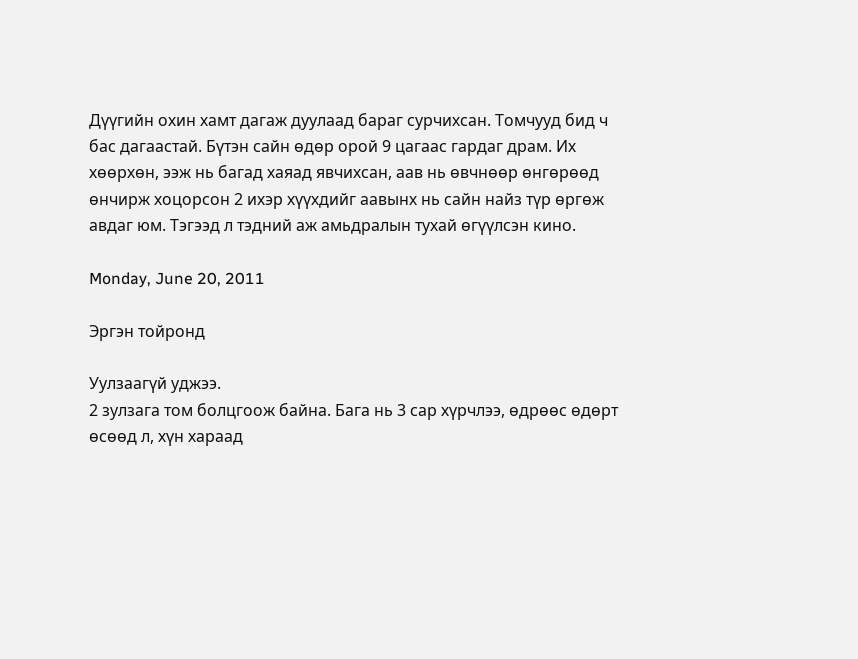Дүүгийн охин хамт дагаж дуулаад бараг сурчихсан. Томчууд бид ч бас дагаастай. Бүтэн сайн өдөр орой 9 цагаас гардаг драм. Их хөөрхөн, ээж нь багад хаяад явчихсан, аав нь өвчнөөр өнгөрөөд өнчирж хоцорсон 2 ихэр хүүхдийг аавынх нь сайн найз түр өргөж авдаг юм. Тэгээд л тэдний аж амьдралын тухай өгүүлсэн кино.

Monday, June 20, 2011

Эргэн тойронд

Уулзаагүй уджээ.
2 зулзага том болцгоож байна. Бага нь 3 сар хүрчлээ, өдрөөс өдөрт өсөөд л, хүн хараад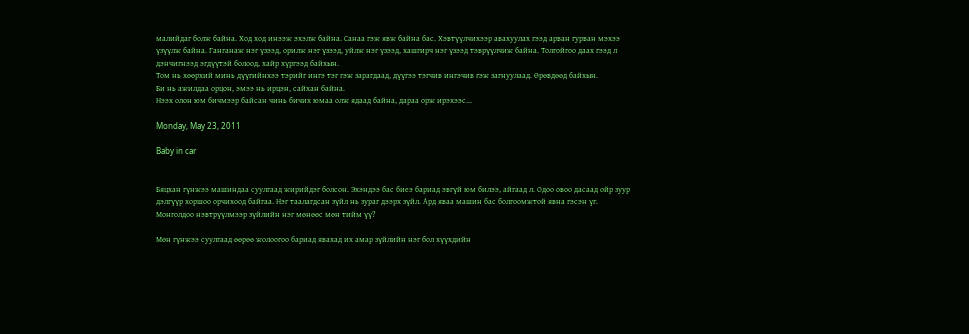малийдаг болж байна. Ход ход инээж эхэлж байна. Санаа гэж явж байна бас. Хэвтүүлчихээр авахуулах гээд арван гурван мэхээ үзүүлж байна. Ганганаж нэг үзээд, орилж нэг үзээд, уйлж нэг үзээд, хашгирч нэг үзээд тэврүүлчиж байна. Толгойгоо даах гээд л дэнчигнээд эгдүүтэй болоод, хайр хүргээд байхын.
Том нь хөөрхий минь дүүгийнхээ тэрийг ингэ тэг гэж зарагдаад, дүүгээ тэгчив ингэчив гэж загнуулаад. Өрөвдөөд байхын.
Би нь ажилдаа орцон, эмээ нь ирцэн, сайхан байна.
Нээх олон юм бичмээр байсан чинь бичих юмаа олж ядаад байна, дараа орж ирэхээс...

Monday, May 23, 2011

Baby in car


Бяцхан гүнжээ машиндаа суулгаад жирийдэг болсон. Эхэндээ бас биеэ бариад эвгүй юм билээ, айгаад л. Одоо овоо дасаад ойр зуур дэлгүүр хоршоо орчихоод байгаа. Нэг таалагдсан зүйл нь зураг дээрх зүйл. Ард яваа машин бас болгоомжтой явна гэсэн үг. Монголдоо нэвтрүүлмээр зүйлийн нэг мөнөөс мөн тийм үү?

Мөн гүнжээ суулгаад өөрөө жолоогоо бариад явахад их амар зүйлийн нэг бол хүүхдийн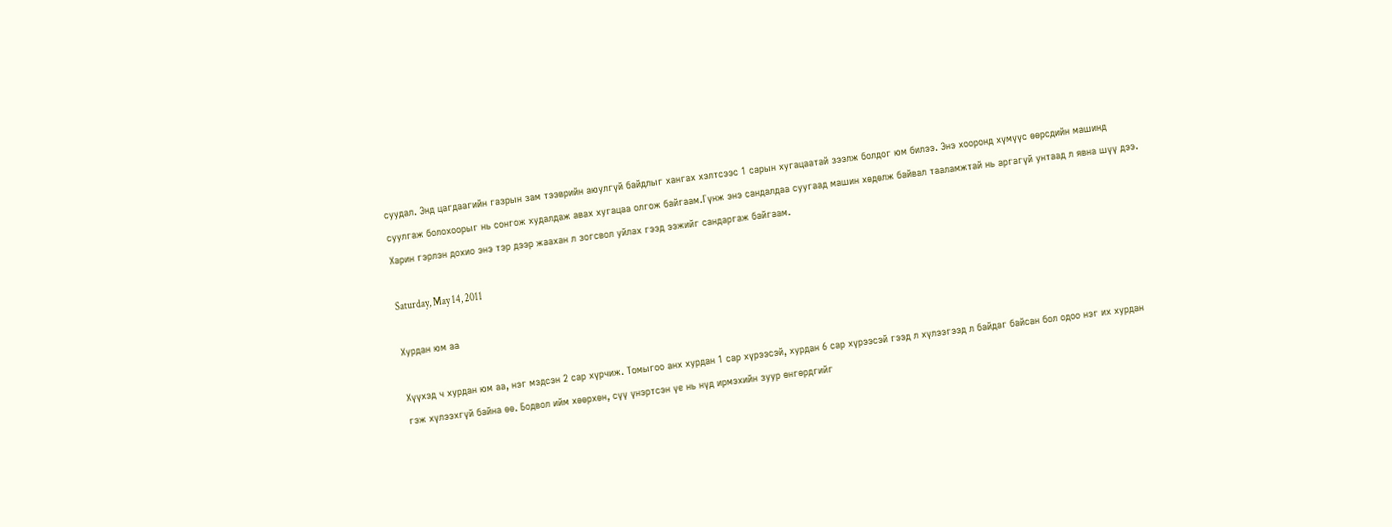суудал. Энд цагдаагийн газрын зам тээврийн аюулгүй байдлыг хангах хэлтсээс 1 сарын хугацаатай зээлж болдог юм билээ. Энэ хооронд хүмүүс өөрсдийн машинд суулгаж болохоорыг нь сонгож худалдаж авах хугацаа олгож байгаам.Гүнж энэ сандалдаа суугаад машин хөдөлж байвал тааламжтай нь аргагүй унтаад л явна шүү дээ. Харин гэрлэн дохио энэ тэр дээр жаахан л зогсвол уйлах гээд ээжийг сандаргаж байгаам.

Saturday, May 14, 2011

Хурдан юм аа

Хүүхэд ч хурдан юм аа, нэг мэдсэн 2 сар хүрчиж. Томыгоо анх хурдан 1 сар хүрээсэй, хурдан 6 сар хүрээсэй гээд л хүлээгээд л байдаг байсан бол одоо нэг их хурдан гэж хүлээхгүй байна өө. Бодвол ийм хөөрхөн, сүү үнэртсэн үе нь нүд ирмэхийн зуур өнгөрдгийг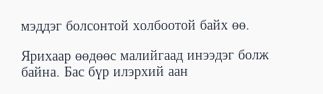мэддэг болсонтой холбоотой байх өө.

Ярихаар өөдөөс малийгаад инээдэг болж байна. Бас бүр илэрхий аан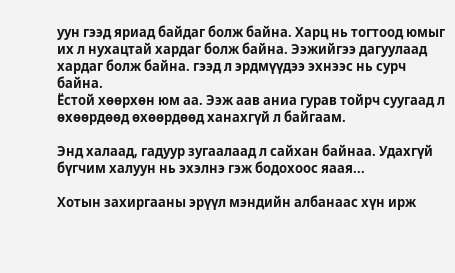уун гээд яриад байдаг болж байна. Харц нь тогтоод юмыг их л нухацтай хардаг болж байна. Ээжийгээ дагуулаад хардаг болж байна. гээд л эрдмүүдээ эхнээс нь сурч байна.
Ёстой хөөрхөн юм аа. Ээж аав аниа гурав тойрч суугаад л өхөөрдөөд өхөөрдөөд ханахгүй л байгаам.

Энд халаад, гадуур зугаалаад л сайхан байнаа. Удахгүй бүгчим халуун нь эхэлнэ гэж бодохоос яаая...

Хотын захиргааны эрүүл мэндийн албанаас хүн ирж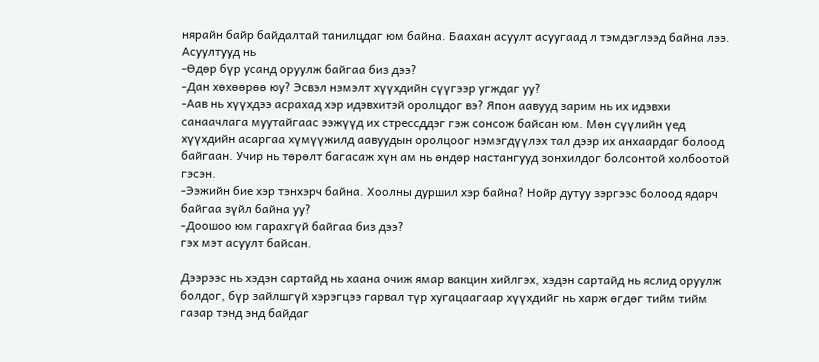нярайн байр байдалтай танилцдаг юм байна. Баахан асуулт асуугаад л тэмдэглээд байна лээ. Асуултууд нь
-Өдөр бүр усанд оруулж байгаа биз дээ?
-Дан хөхөөрөө юу? Эсвэл нэмэлт хүүхдийн сүүгээр угждаг уу?
-Аав нь хүүхдээ асрахад хэр идэвхитэй оролцдог вэ? Япон аавууд зарим нь их идэвхи санаачлага муутайгаас ээжүүд их стрессддэг гэж сонсож байсан юм. Мөн сүүлийн үед хүүхдийн асаргаа хүмүүжилд аавуудын оролцоог нэмэгдүүлэх тал дээр их анхаардаг болоод байгаан. Учир нь төрөлт багасаж хүн ам нь өндөр настангууд зонхилдог болсонтой холбоотой гэсэн.
-Ээжийн бие хэр тэнхэрч байна. Хоолны дуршил хэр байна? Нойр дутуу зэргээс болоод ядарч байгаа зүйл байна уу?
-Доошоо юм гарахгүй байгаа биз дээ?
гэх мэт асуулт байсан.

Дээрээс нь хэдэн сартайд нь хаана очиж ямар вакцин хийлгэх, хэдэн сартайд нь яслид оруулж болдог, бүр зайлшгүй хэрэгцээ гарвал түр хугацаагаар хүүхдийг нь харж өгдөг тийм тийм газар тэнд энд байдаг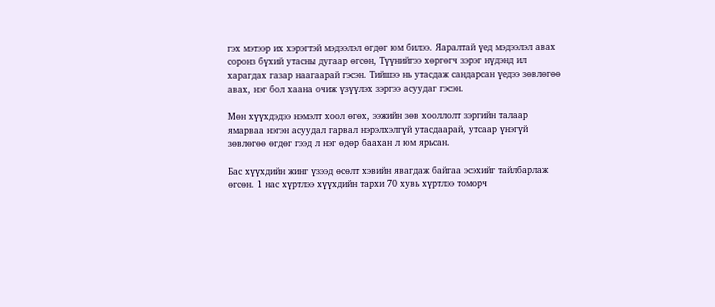гэх мэтээр их хэрэгтэй мэдээлэл өгдөг юм билээ. Яаралтай үед мэдээлэл авах соронз бүхий утасны дугаар өгсөн, Түүнийгээ хөргөгч зэрэг нүдэнд ил харагдах газар наагаарай гэсэн. Тийшээ нь утасдаж сандарсан үедээ зөвлөгөө авах, нэг бол хаана очиж үзүүлэх зэргээ асуудаг гэсэн.

Мөн хүүхдэдээ нэмэлт хоол өгөх, ээжийн зөв хооллолт зэргийн талаар ямарваа нэгэн асуудал гарвал нэрэлхэлгүй утасдаарай, утсаар үнэгүй зөвлөгөө өгдөг гээд л нэг өдөр баахан л юм ярьсан.

Бас хүүхдийн жинг үзээд өсөлт хэвийн явагдаж байгаа эсэхийг тайлбарлаж өгсөн. 1 нас хүртлээ хүүхдийн тархи 70 хувь хүртлээ томорч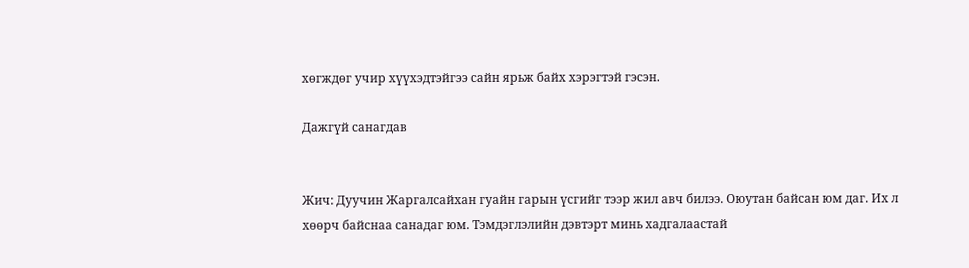хөгждөг учир хүүхэдтэйгээ сайн ярьж байх хэрэгтэй гэсэн.

Дажгүй санагдав


Жич: Дуучин Жаргалсайхан гуайн гарын үсгийг тээр жил авч билээ. Оюутан байсан юм даг. Их л хөөрч байснаа санадаг юм. Тэмдэглэлийн дэвтэрт минь хадгалаастай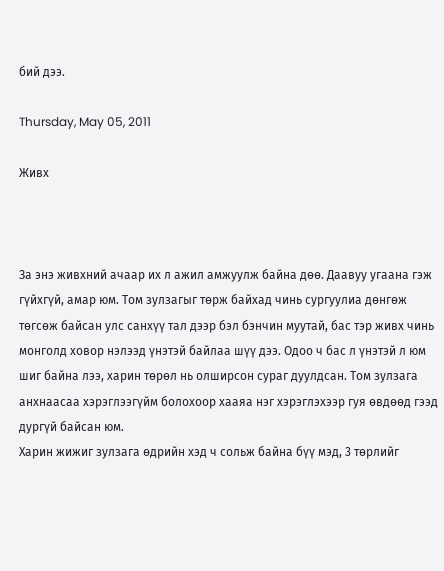бий дээ.

Thursday, May 05, 2011

Живх



За энэ живхний ачаар их л ажил амжуулж байна дөө. Даавуу угаана гэж гүйхгүй, амар юм. Том зулзагыг төрж байхад чинь сургуулиа дөнгөж төгсөж байсан улс санхүү тал дээр бэл бэнчин муутай, бас тэр живх чинь монголд ховор нэлээд үнэтэй байлаа шүү дээ. Одоо ч бас л үнэтэй л юм шиг байна лээ, харин төрөл нь олширсон сураг дуулдсан. Том зулзага анхнаасаа хэрэглээгүйм болохоор хааяа нэг хэрэглэхээр гуя өвдөөд гээд дургүй байсан юм.
Харин жижиг зулзага өдрийн хэд ч сольж байна бүү мэд, 3 төрлийг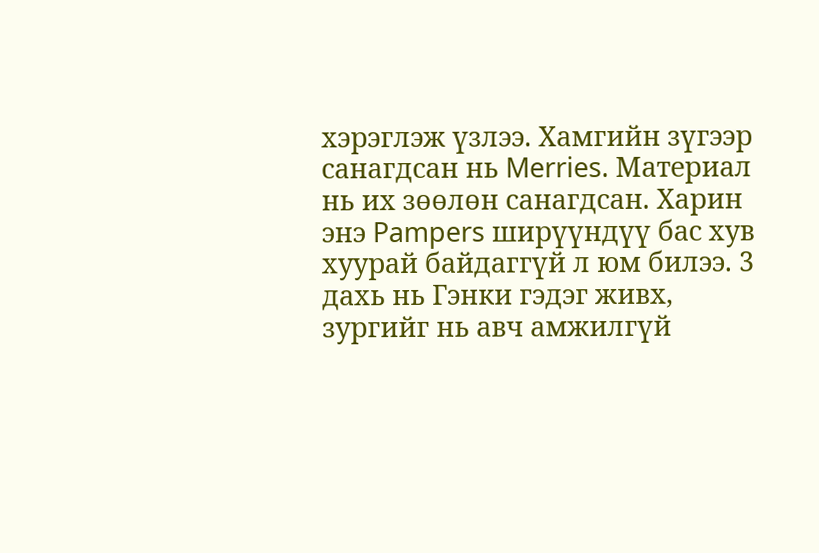хэрэглэж үзлээ. Хамгийн зүгээр санагдсан нь Merries. Материал нь их зөөлөн санагдсан. Харин энэ Pampers ширүүндүү бас хув хуурай байдаггүй л юм билээ. 3 дахь нь Гэнки гэдэг живх, зургийг нь авч амжилгүй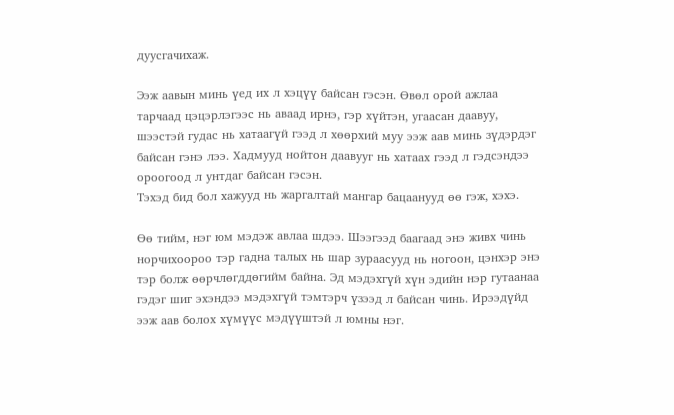дуусгачихаж.

Ээж аавын минь үед их л хэцүү байсан гэсэн. Өвөл орой ажлаа тарчаад цэцэрлэгээс нь аваад ирнэ, гэр хүйтэн, угаасан даавуу, шээстэй гудас нь хатаагүй гээд л хөөрхий муу ээж аав минь зүдэрдэг байсан гэнэ лээ. Хадмууд нойтон даавууг нь хатаах гээд л гэдсэндээ ороогоод л унтдаг байсан гэсэн.
Тэхэд бид бол хажууд нь жаргалтай мангар бацаанууд өө гэж, хэхэ.

Өө тийм, нэг юм мэдэж авлаа шдээ. Шээгээд баагаад энэ живх чинь норчихоороо тэр гадна талых нь шар зураасууд нь ногоон, цэнхэр энэ тэр болж өөрчлөгддөгийм байна. Эд мэдэхгүй хүн эдийн нэр гутаанаа гэдэг шиг эхэндээ мэдэхгүй тэмтэрч үзээд л байсан чинь. Ирээдүйд ээж аав болох хүмүүс мэдүүштэй л юмны нэг.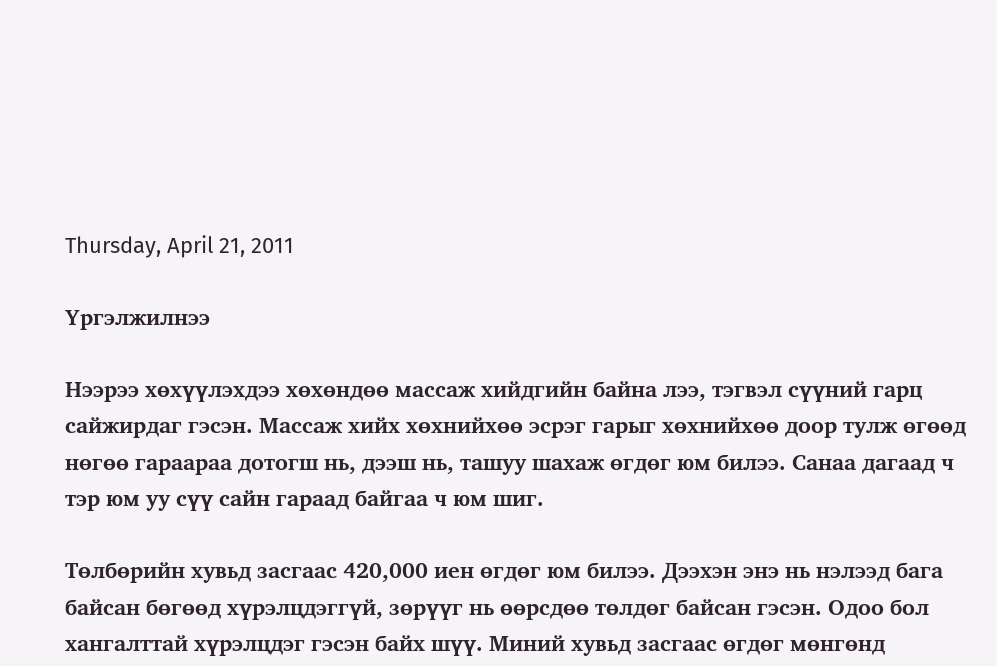Thursday, April 21, 2011

Үргэлжилнээ

Нээрээ хөхүүлэхдээ хөхөндөө массаж хийдгийн байна лээ, тэгвэл сүүний гарц сайжирдаг гэсэн. Массаж хийх хөхнийхөө эсрэг гарыг хөхнийхөө доор тулж өгөөд нөгөө гараараа дотогш нь, дээш нь, ташуу шахаж өгдөг юм билээ. Санаа дагаад ч тэр юм уу сүү сайн гараад байгаа ч юм шиг.

Төлбөрийн хувьд засгаас 420,000 иен өгдөг юм билээ. Дээхэн энэ нь нэлээд бага байсан бөгөөд хүрэлцдэггүй, зөрүүг нь өөрсдөө төлдөг байсан гэсэн. Одоо бол хангалттай хүрэлцдэг гэсэн байх шүү. Миний хувьд засгаас өгдөг мөнгөнд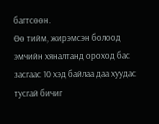багтсөөн.
Өө тийм, жирэмсэн болоод эмчийн хяналтанд ороход бас засгаас 10 хэд байлаа даа хуудас тусгай бичиг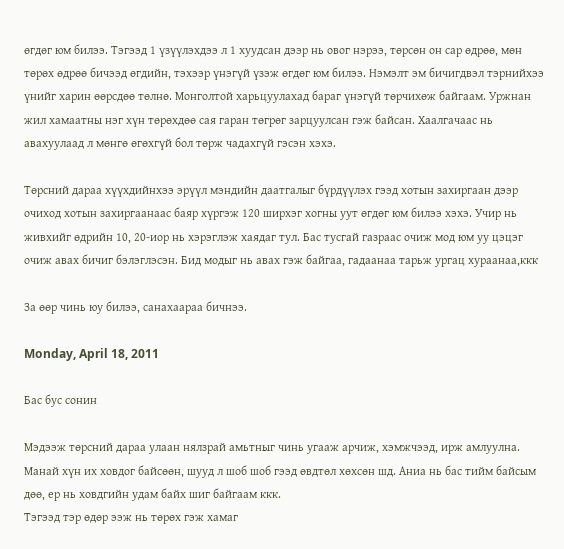өгдөг юм билээ. Тэгээд 1 үзүүлэхдээ л 1 хуудсан дээр нь овог нэрээ, төрсөн он сар өдрөө, мөн төрөх өдрөө бичээд өгдийн, тэхээр үнэгүй үзэж өгдөг юм билээ. Нэмэлт эм бичигдвэл тэрнийхээ үнийг харин өөрсдөө төлнө. Монголтой харьцуулахад бараг үнэгүй төрчихөж байгаам. Уржнан жил хамаатны нэг хүн төрөхдөө сая гаран төгрөг зарцуулсан гэж байсан. Хаалгачаас нь авахуулаад л мөнгө өгөхгүй бол төрж чадахгүй гэсэн хэхэ.

Төрсний дараа хүүхдийнхээ эрүүл мэндийн даатгалыг бүрдүүлэх гээд хотын захиргаан дээр очиход хотын захиргаанаас баяр хүргэж 120 ширхэг хогны уут өгдөг юм билээ хэхэ. Учир нь живхийг өдрийн 10, 20-иор нь хэрэглэж хаядаг тул. Бас тусгай газраас очиж мод юм уу цэцэг очиж авах бичиг бэлэглэсэн. Бид модыг нь авах гэж байгаа, гадаанаа тарьж ургац хураанаа,ккк

За өөр чинь юу билээ, санахаараа бичнээ.

Monday, April 18, 2011

Бас бус сонин

Мэдээж төрсний дараа улаан нялзрай амьтныг чинь угааж арчиж, хэмжчээд, ирж амлуулна. Манай хүн их ховдог байсөөн, шууд л шоб шоб гээд өвдтөл хөхсөн шд. Аниа нь бас тийм байсым дөө, ер нь ховдгийн удам байх шиг байгаам ккк.
Тэгээд тэр өдөр ээж нь төрөх гэж хамаг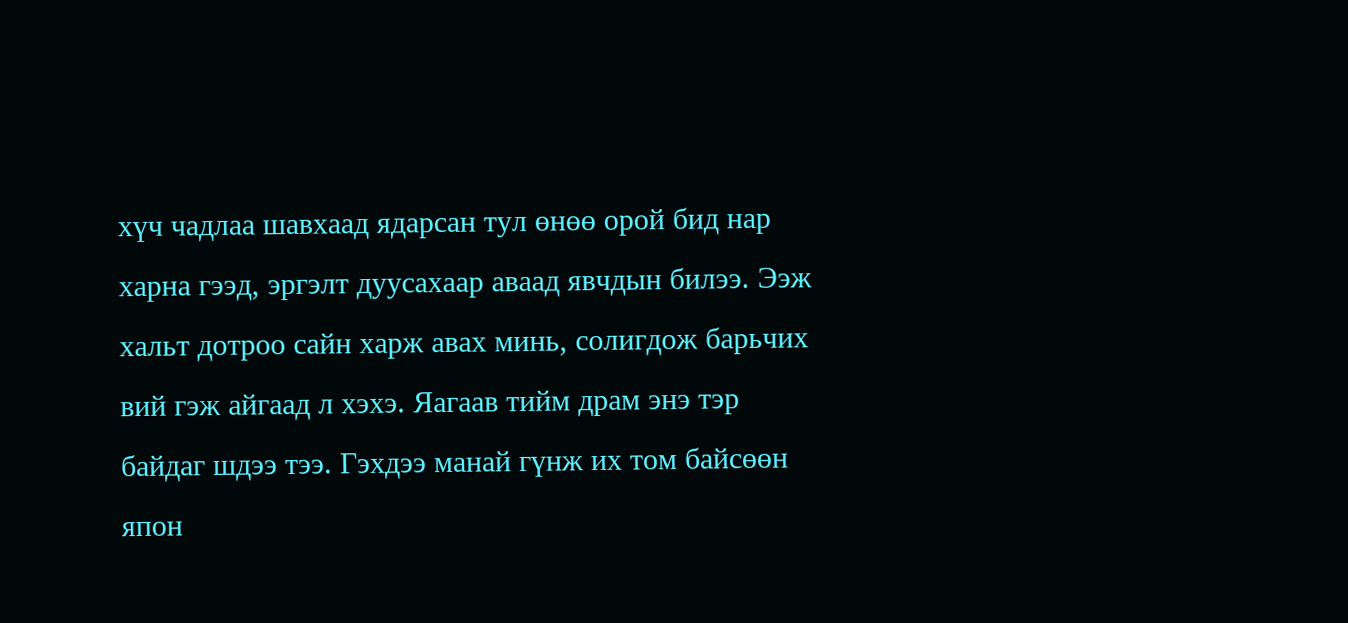хүч чадлаа шавхаад ядарсан тул өнөө орой бид нар харна гээд, эргэлт дуусахаар аваад явчдын билээ. Ээж хальт дотроо сайн харж авах минь, солигдож барьчих вий гэж айгаад л хэхэ. Яагаав тийм драм энэ тэр байдаг шдээ тээ. Гэхдээ манай гүнж их том байсөөн япон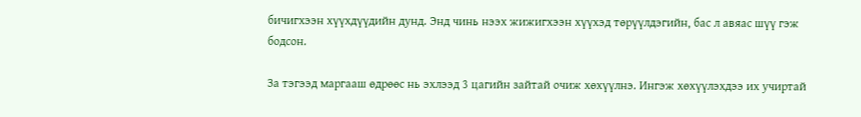бичигхээн хүүхдүүдийн дунд. Энд чинь нээх жижигхээн хүүхэд төрүүлдэгийн, бас л авяас шүү гэж бодсон.

За тэгээд маргааш өдрөөс нь эхлээд 3 цагийн зайтай очиж хөхүүлнэ. Ингэж хөхүүлэхдээ их учиртай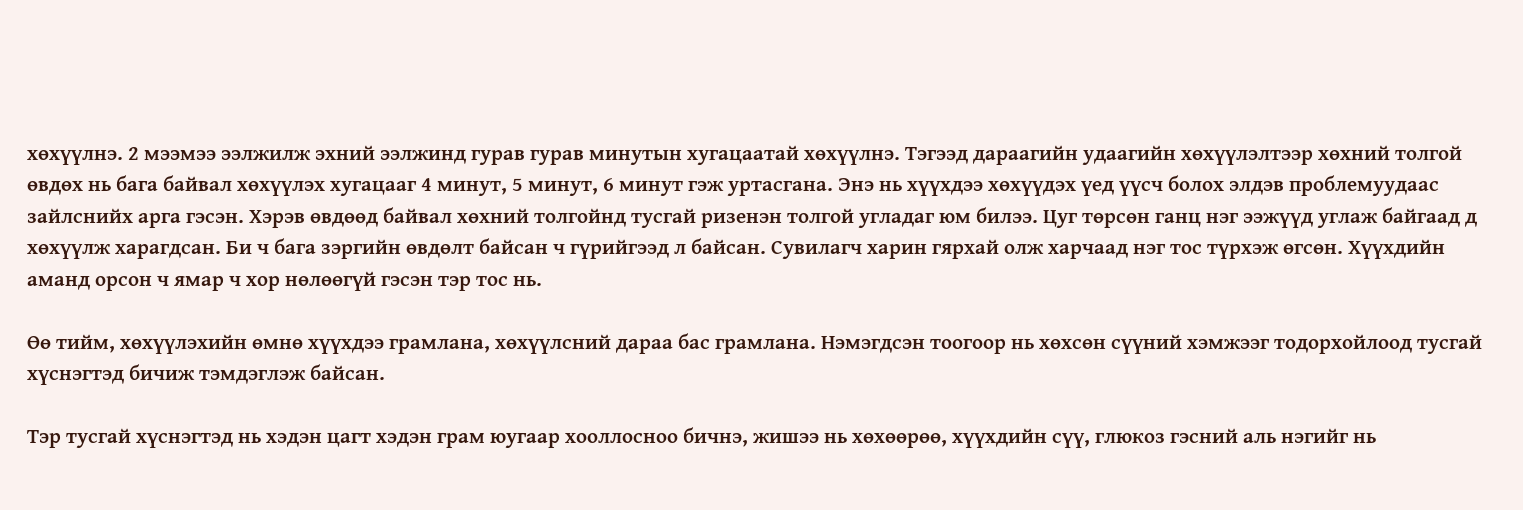хөхүүлнэ. 2 мээмээ ээлжилж эхний ээлжинд гурав гурав минутын хугацаатай хөхүүлнэ. Тэгээд дараагийн удаагийн хөхүүлэлтээр хөхний толгой өвдөх нь бага байвал хөхүүлэх хугацааг 4 минут, 5 минут, 6 минут гэж уртасгана. Энэ нь хүүхдээ хөхүүдэх үед үүсч болох элдэв проблемуудаас зайлснийх арга гэсэн. Хэрэв өвдөөд байвал хөхний толгойнд тусгай ризенэн толгой угладаг юм билээ. Цуг төрсөн ганц нэг ээжүүд углаж байгаад д хөхүүлж харагдсан. Би ч бага зэргийн өвдөлт байсан ч гүрийгээд л байсан. Сувилагч харин гярхай олж харчаад нэг тос түрхэж өгсөн. Хүүхдийн аманд орсон ч ямар ч хор нөлөөгүй гэсэн тэр тос нь.

Өө тийм, хөхүүлэхийн өмнө хүүхдээ грамлана, хөхүүлсний дараа бас грамлана. Нэмэгдсэн тоогоор нь хөхсөн сүүний хэмжээг тодорхойлоод тусгай хүснэгтэд бичиж тэмдэглэж байсан.

Тэр тусгай хүснэгтэд нь хэдэн цагт хэдэн грам юугаар хооллосноо бичнэ, жишээ нь хөхөөрөө, хүүхдийн сүү, глюкоз гэсний аль нэгийг нь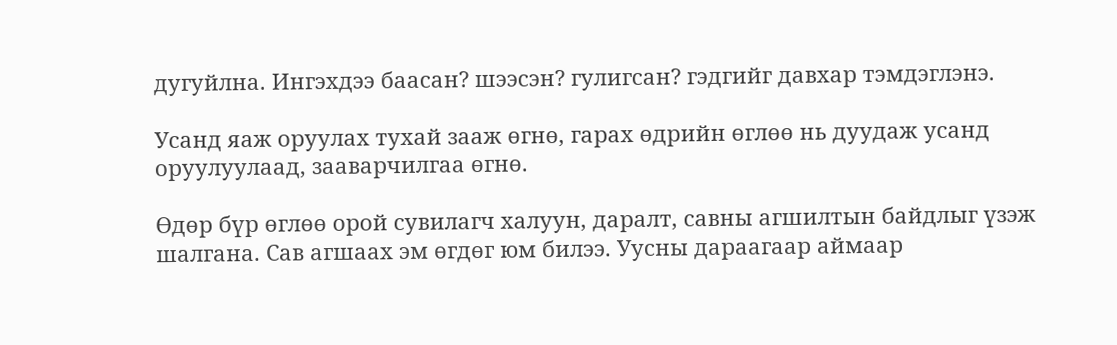дугуйлна. Ингэхдээ баасан? шээсэн? гулигсан? гэдгийг давхар тэмдэглэнэ.

Усанд яаж оруулах тухай зааж өгнө, гарах өдрийн өглөө нь дуудаж усанд оруулуулаад, зааварчилгаа өгнө.

Өдөр бүр өглөө орой сувилагч халуун, даралт, савны агшилтын байдлыг үзэж шалгана. Сав агшаах эм өгдөг юм билээ. Уусны дараагаар аймаар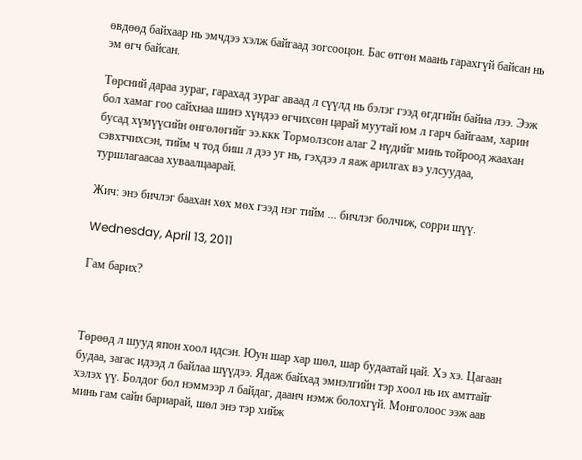өвдөөд байхаар нь эмчдээ хэлж байгаад зогсооцон. Бас өтгөн маань гарахгүй байсан нь эм өгч байсан.

Төрсний дараа зураг, гарахад зураг аваад л сүүлд нь бэлэг гээд өгдгийн байна лээ. Ээж бол хамаг гоо сайхнаа шинэ хүндээ өгчихсөн царай муутай юм л гарч байгаам, харин бусад хүмүүсийн өнгөлөгийг ээ.ккк Тормолзсон алаг 2 нүдийг минь тойроод жаахан сэвхтчихсэн, тийм ч тод биш л дээ уг нь, гэхдээ л яаж арилгах вэ улсуудаа, туршлагаасаа хуваалцаарай.

Жич: энэ бичлэг баахан хөх мөх гээд нэг тийм ... бичлэг болчиж, сорри шүү.

Wednesday, April 13, 2011

Гам барих?



Төрөөд л шууд япон хоол идсэн. Юун шар хар шөл, шар будаатай цай. Хэ хэ. Цагаан будаа, загас идээд л байлаа шүүдээ. Ядаж байхад эмнэлгийн тэр хоол нь их амттайг хэлэх үү. Болдог бол нэммээр л байдаг, даанч нэмж болохгүй. Монголоос ээж аав минь гам сайн бариарай, шөл энэ тэр хийж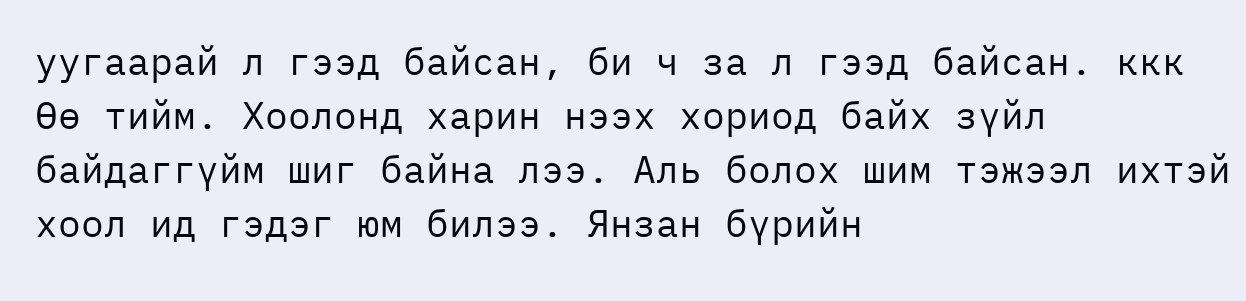уугаарай л гээд байсан, би ч за л гээд байсан. ккк
Өө тийм. Хоолонд харин нээх хориод байх зүйл байдаггүйм шиг байна лээ. Аль болох шим тэжээл ихтэй хоол ид гэдэг юм билээ. Янзан бүрийн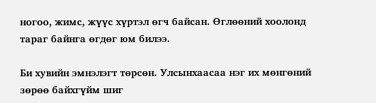ногоо, жимс, жүүс хүртэл өгч байсан. Өглөөний хоолонд тараг байнга өгдөг юм билээ.

Би хувийн эмнэлэгт төрсөн. Улсынхаасаа нэг их мөнгөний зөрөө байхгүйм шиг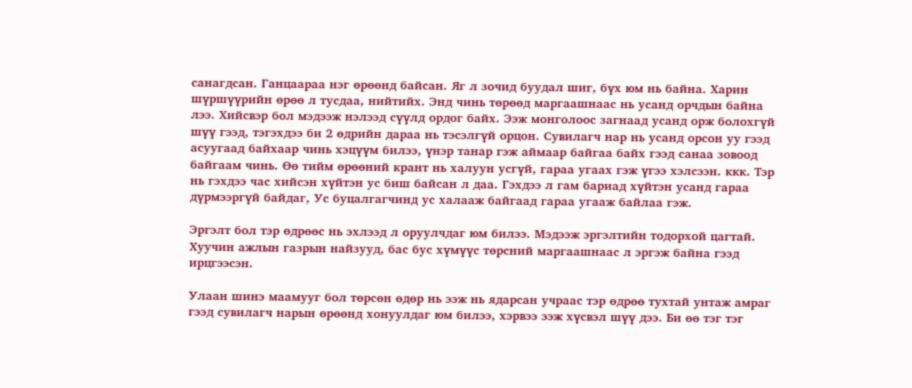санагдсан. Ганцаараа нэг өрөөнд байсан. Яг л зочид буудал шиг, бүх юм нь байна. Харин шүршүүрийн өрөө л тусдаа, нийтийх. Энд чинь төрөөд маргаашнаас нь усанд орчдын байна лээ. Хийсвэр бол мэдээж нэлээд сүүлд ордог байх. Ээж монголоос загнаад усанд орж болохгүй шүү гээд, тэгэхдээ би 2 өдрийн дараа нь тэсэлгүй орцон. Сувилагч нар нь усанд орсон уу гээд асуугаад байхаар чинь хэцүүм билээ, үнэр танар гэж аймаар байгаа байх гээд санаа зовоод байгаам чинь. Өө тийм өрөөний крант нь халуун усгүй, гараа угаах гэж үгээ хэлсээн. ккк. Тэр нь гэхдээ час хийсэн хүйтэн ус биш байсан л даа. Гэхдээ л гам бариад хүйтэн усанд гараа дүрмээргүй байдаг, Ус буцалгагчинд ус халааж байгаад гараа угааж байлаа гэж.

Эргэлт бол тэр өдрөөс нь эхлээд л оруулчдаг юм билээ. Мэдээж эргэлтийн тодорхой цагтай. Хуучин ажлын газрын найзууд, бас бус хүмүүс төрсний маргаашнаас л эргэж байна гээд ирцгээсэн.

Улаан шинэ маамууг бол төрсөн өдөр нь ээж нь ядарсан учраас тэр өдрөө тухтай унтаж амраг гээд сувилагч нарын өрөөнд хонуулдаг юм билээ, хэрвээ ээж хүсвэл шүү дээ. Би өө тэг тэг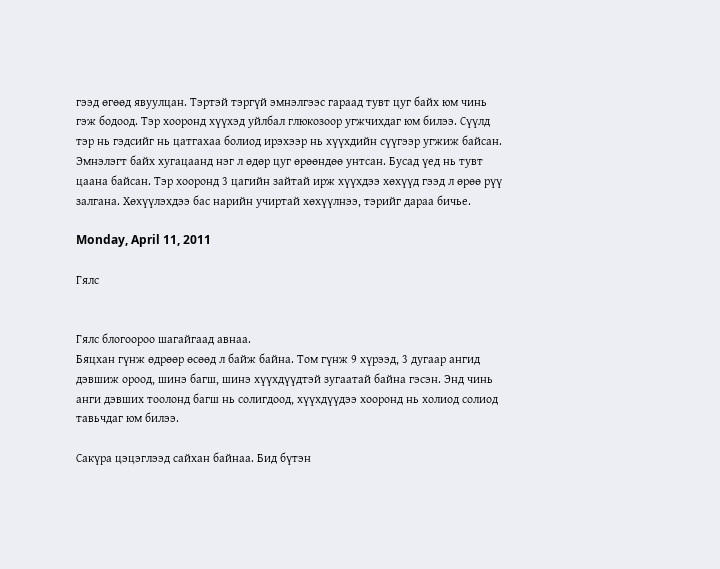гээд өгөөд явуулцан. Тэртэй тэргүй эмнэлгээс гараад тувт цуг байх юм чинь гэж бодоод. Тэр хооронд хүүхэд уйлбал глюкозоор угжчихдаг юм билээ. Сүүлд тэр нь гэдсийг нь цатгахаа болиод ирэхээр нь хүүхдийн сүүгээр угжиж байсан. Эмнэлэгт байх хугацаанд нэг л өдөр цуг өрөөндөө унтсан. Бусад үед нь тувт цаана байсан. Тэр хооронд 3 цагийн зайтай ирж хүүхдээ хөхүүд гээд л өрөө рүү залгана. Хөхүүлэхдээ бас нарийн учиртай хөхүүлнээ, тэрийг дараа бичье.

Monday, April 11, 2011

Гялс


Гялс блогоороо шагайгаад авнаа.
Бяцхан гүнж өдрөөр өсөөд л байж байна. Том гүнж 9 хүрээд, 3 дугаар ангид дэвшиж ороод, шинэ багш, шинэ хүүхдүүдтэй зугаатай байна гэсэн. Энд чинь анги дэвших тоолонд багш нь солигдоод, хүүхдүүдээ хооронд нь холиод солиод тавьчдаг юм билээ.

Сакүра цэцэглээд сайхан байнаа. Бид бүтэн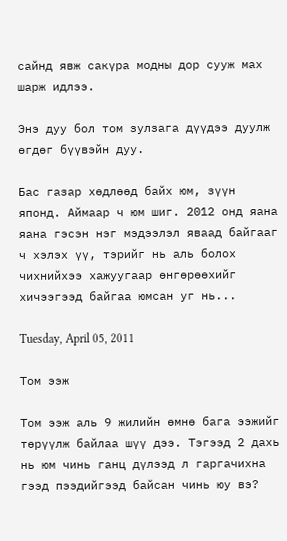сайнд явж сакүра модны дор сууж мах шарж идлээ.

Энэ дуу бол том зулзага дүүдээ дуулж өгдөг бүүвэйн дуу.

Бас газар хөдлөөд байх юм, зүүн японд. Аймаар ч юм шиг. 2012 онд яана яана гэсэн нэг мэдээлэл яваад байгааг ч хэлэх үү, тэрийг нь аль болох чихнийхээ хажуугаар өнгөрөөхийг хичээгээд байгаа юмсан уг нь...

Tuesday, April 05, 2011

Том ээж

Том ээж аль 9 жилийн өмнө бага ээжийг төрүүлж байлаа шүү дээ. Тэгээд 2 дахь нь юм чинь ганц дүлээд л гаргачихна гээд пээдийгээд байсан чинь юу вэ?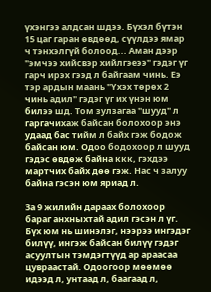үхэнгээ алдсан шдээ. Бүхэл бүтэн 15 цаг гаран өвдөөд, сүүлдээ ямар ч тэнхэлгүй болоод... Аман дээр "эмчээ хийсвэр хийлгэеээ" гэдэг үг гарч ирэх гээд л байгаам чинь. Еэ тэр ардын маань "Үхэх төрөх 2 чинь адил" гэдэг үг их үнэн юм билээ шд. Том зулзагаа "шууд" л гаргачихаж байсан болохоор энэ удаад бас тийм л байх гэж бодож байсан юм. Одоо бодохоор л шууд гэдэс өвдөж байна ккк, гэхдээ мартчих байх дөө гэж. Нас ч залуу байна гэсэн юм яриад л.

За 9 жилийн дараах болохоор бараг анхныхтай адил гэсэн л үг. Бүх юм нь шинэлэг, нээрээ ингэдэг билүү, ингэж байсан билүү гэдэг асуултын тэмдэгтүүд ар араасаа цувраастай. Одоогоор мөөмөө идээд л, унтаад л, баагаад л,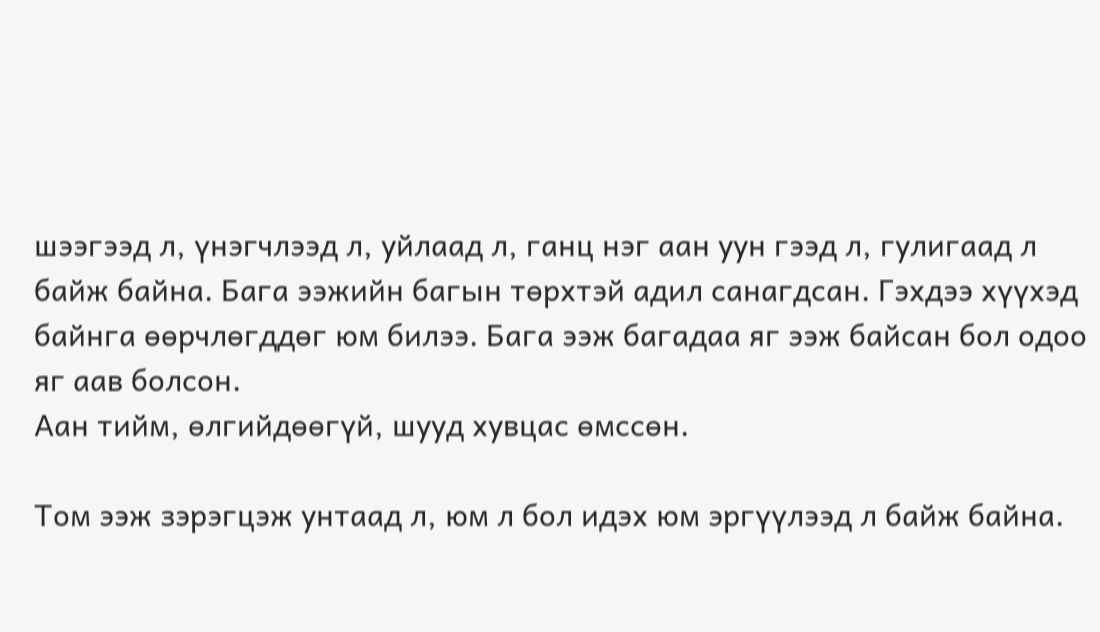шээгээд л, үнэгчлээд л, уйлаад л, ганц нэг аан уун гээд л, гулигаад л байж байна. Бага ээжийн багын төрхтэй адил санагдсан. Гэхдээ хүүхэд байнга өөрчлөгддөг юм билээ. Бага ээж багадаа яг ээж байсан бол одоо яг аав болсон.
Аан тийм, өлгийдөөгүй, шууд хувцас өмссөн.

Том ээж зэрэгцэж унтаад л, юм л бол идэх юм эргүүлээд л байж байна.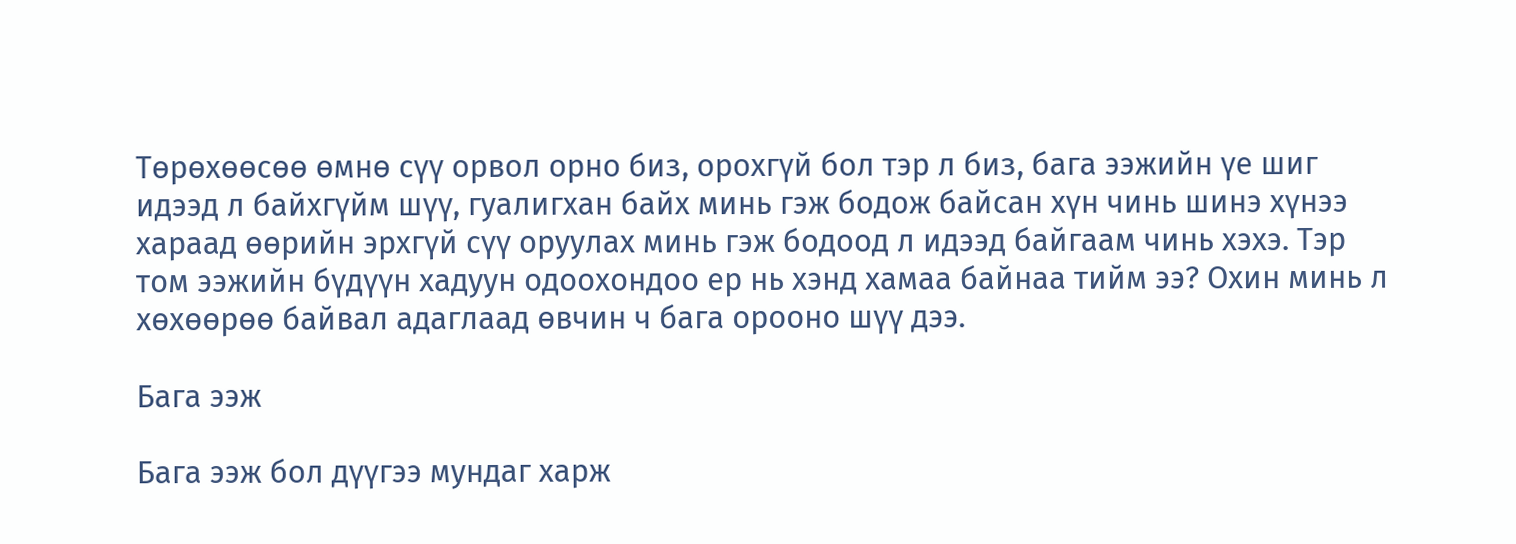Төрөхөөсөө өмнө сүү орвол орно биз, орохгүй бол тэр л биз, бага ээжийн үе шиг идээд л байхгүйм шүү, гуалигхан байх минь гэж бодож байсан хүн чинь шинэ хүнээ хараад өөрийн эрхгүй сүү оруулах минь гэж бодоод л идээд байгаам чинь хэхэ. Тэр том ээжийн бүдүүн хадуун одоохондоо ер нь хэнд хамаа байнаа тийм ээ? Охин минь л хөхөөрөө байвал адаглаад өвчин ч бага орооно шүү дээ.

Бага ээж

Бага ээж бол дүүгээ мундаг харж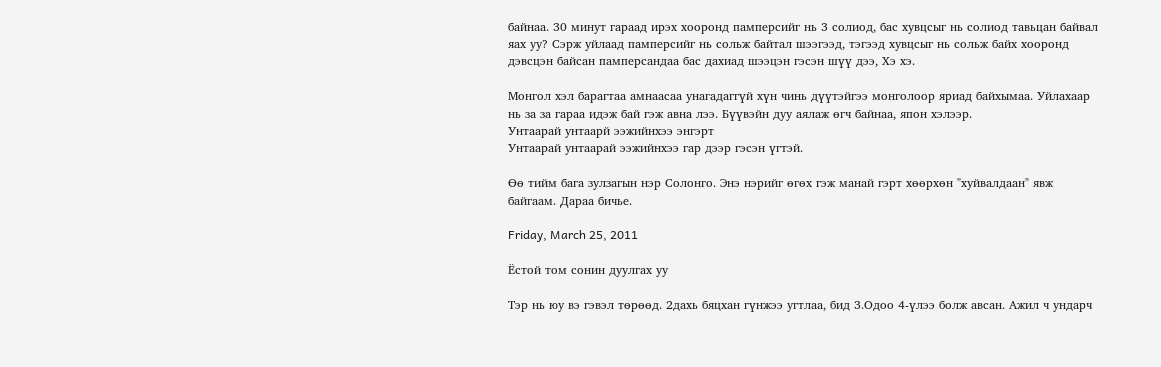байнаа. 30 минут гараад ирэх хооронд памперсийг нь 3 солиод, бас хувцсыг нь солиод тавьцан байвал яах уу? Сэрж уйлаад памперсийг нь сольж байтал шээгээд, тэгээд хувцсыг нь сольж байх хооронд дэвсцэн байсан памперсандаа бас дахиад шээцэн гэсэн шүү дээ, Хэ хэ.

Монгол хэл барагтаа амнаасаа унагадаггүй хүн чинь дүүтэйгээ монголоор яриад байхымаа. Уйлахаар нь за за гараа идэж бай гэж авна лээ. Бүүвэйн дуу аялаж өгч байнаа, япон хэлээр.
Унтаарай унтаарй ээжийнхээ энгэрт
Унтаарай унтаарай ээжийнхээ гар дээр гэсэн үгтэй.

Өө тийм бага зулзагын нэр Солонго. Энэ нэрийг өгөх гэж манай гэрт хөөрхөн "хуйвалдаан" явж байгаам. Дараа бичье.

Friday, March 25, 2011

Ёстой том сонин дуулгах уу

Тэр нь юу вэ гэвэл төрөөд. 2дахь бяцхан гүнжээ угтлаа, бид 3.Одоо 4-үлээ болж авсан. Ажил ч ундарч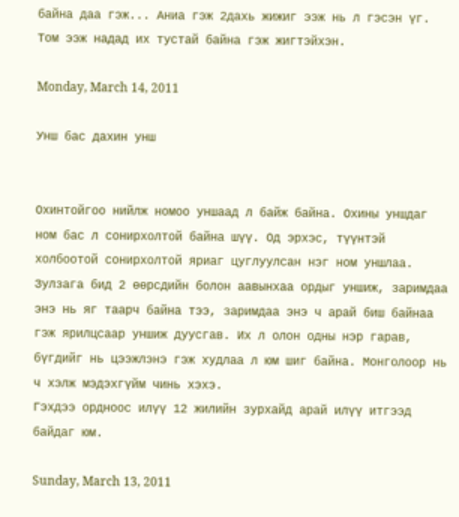байна даа гэж... Аниа гэж 2дахь жижиг ээж нь л гэсэн үг. Том ээж надад их тустай байна гэж жигтэйхэн.

Monday, March 14, 2011

Унш бас дахин унш


Охинтойгоо нийлж номоо уншаад л байж байна. Охины уншдаг ном бас л сонирхолтой байна шүү. Од эрхэс, түүнтэй холбоотой сонирхолтой яриаг цуглуулсан нэг ном уншлаа. Зулзага бид 2 өөрсдийн болон аавынхаа ордыг уншиж, заримдаа энэ нь яг таарч байна тээ, заримдаа энэ ч арай биш байнаа гэж ярилцсаар уншиж дуусгав. Их л олон одны нэр гарав, бүгдийг нь цээжлэнэ гэж худлаа л юм шиг байна. Монголоор нь ч хэлж мэдэхгүйм чинь хэхэ.
Гэхдээ ордноос илүү 12 жилийн зурхайд арай илүү итгээд байдаг юм.

Sunday, March 13, 2011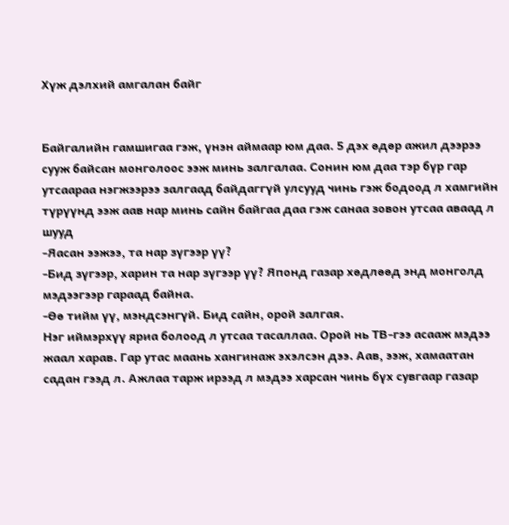Хүж дэлхий амгалан байг


Байгалийн гамшигаа гэж, үнэн аймаар юм даа. 5 дэх өдөр ажил дээрээ сууж байсан монголоос ээж минь залгалаа. Сонин юм даа тэр бүр гар утсаараа нэгжээрээ залгаад байдаггүй улсууд чинь гэж бодоод л хамгийн түрүүнд ээж аав нар минь сайн байгаа даа гэж санаа зовон утсаа аваад л шууд
-Яасан ээжээ, та нар зүгээр үү?
-Бид зүгээр, харин та нар зүгээр үү? Японд газар хөдлөөд энд монголд мэдээгээр гараад байна.
-Өө тийм үү, мэндсэнгүй. Бид сайн, орой залгая.
Нэг иймэрхүү яриа болоод л утсаа тасаллаа. Орой нь ТВ-гээ асааж мэдээ жаал харав. Гар утас маань хангинаж эхэлсэн дээ. Аав, ээж, хамаатан садан гээд л. Ажлаа тарж ирээд л мэдээ харсан чинь бүх сувгаар газар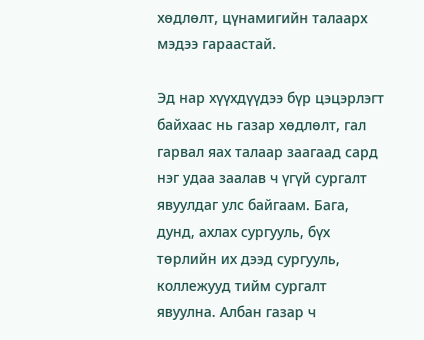хөдлөлт, цүнамигийн талаарх мэдээ гараастай.

Эд нар хүүхдүүдээ бүр цэцэрлэгт байхаас нь газар хөдлөлт, гал гарвал яах талаар заагаад сард нэг удаа заалав ч үгүй сургалт явуулдаг улс байгаам. Бага, дунд, ахлах сургууль, бүх төрлийн их дээд сургууль, коллежууд тийм сургалт явуулна. Албан газар ч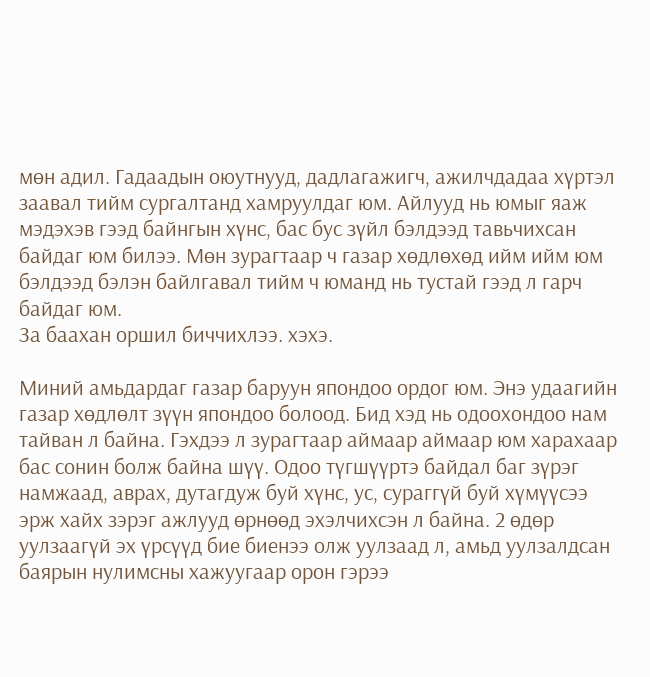мөн адил. Гадаадын оюутнууд, дадлагажигч, ажилчдадаа хүртэл заавал тийм сургалтанд хамруулдаг юм. Айлууд нь юмыг яаж мэдэхэв гээд байнгын хүнс, бас бус зүйл бэлдээд тавьчихсан байдаг юм билээ. Мөн зурагтаар ч газар хөдлөхөд ийм ийм юм бэлдээд бэлэн байлгавал тийм ч юманд нь тустай гээд л гарч байдаг юм.
За баахан оршил биччихлээ. хэхэ.

Миний амьдардаг газар баруун япондоо ордог юм. Энэ удаагийн газар хөдлөлт зүүн япондоо болоод. Бид хэд нь одоохондоо нам тайван л байна. Гэхдээ л зурагтаар аймаар аймаар юм харахаар бас сонин болж байна шүү. Одоо түгшүүртэ байдал баг зүрэг намжаад, аврах, дутагдуж буй хүнс, ус, сураггүй буй хүмүүсээ эрж хайх зэрэг ажлууд өрнөөд эхэлчихсэн л байна. 2 өдөр уулзаагүй эх үрсүүд бие биенээ олж уулзаад л, амьд уулзалдсан баярын нулимсны хажуугаар орон гэрээ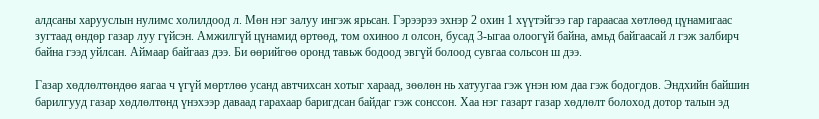алдсаны харууслын нулимс холилдоод л. Мөн нэг залуу ингэж ярьсан. Гэрээрээ эхнэр 2 охин 1 хүүтэйгээ гар гараасаа хөтлөөд цүнамигаас зугтаад өндөр газар луу гүйсэн. Амжилгүй цүнамид өртөөд, том охиноо л олсон, бусад 3-ыгаа олоогүй байна, амьд байгаасай л гэж залбирч байна гээд уйлсан. Аймаар байгааз дээ. Би өөрийгөө оронд тавьж бодоод эвгүй болоод сувгаа сольсон ш дээ.

Газар хөдлөлтөндөө яагаа ч үгүй мөртлөө усанд автчихсан хотыг хараад, зөөлөн нь хатуугаа гэж үнэн юм даа гэж бодогдов. Эндхийн байшин барилгууд газар хөдлөлтөнд үнэхээр даваад гарахаар баригдсан байдаг гэж сонссон. Хаа нэг газарт газар хөдлөлт болоход дотор талын эд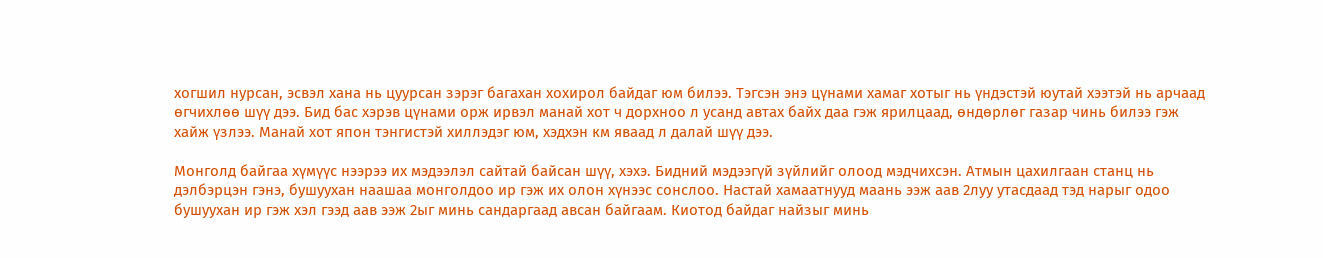хогшил нурсан, эсвэл хана нь цуурсан зэрэг багахан хохирол байдаг юм билээ. Тэгсэн энэ цүнами хамаг хотыг нь үндэстэй юутай хээтэй нь арчаад өгчихлөө шүү дээ. Бид бас хэрэв цүнами орж ирвэл манай хот ч дорхноо л усанд автах байх даа гэж ярилцаад, өндөрлөг газар чинь билээ гэж хайж үзлээ. Манай хот япон тэнгистэй хиллэдэг юм, хэдхэн км яваад л далай шүү дээ.

Монголд байгаа хүмүүс нээрээ их мэдээлэл сайтай байсан шүү, хэхэ. Бидний мэдээгүй зүйлийг олоод мэдчихсэн. Атмын цахилгаан станц нь дэлбэрцэн гэнэ, бушуухан наашаа монголдоо ир гэж их олон хүнээс сонслоо. Настай хамаатнууд маань ээж аав 2луу утасдаад тэд нарыг одоо бушуухан ир гэж хэл гээд аав ээж 2ыг минь сандаргаад авсан байгаам. Киотод байдаг найзыг минь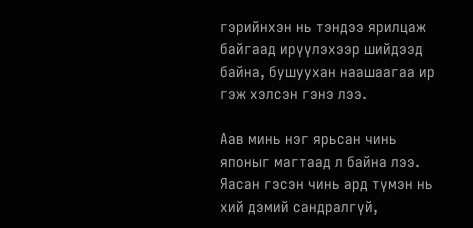гэрийнхэн нь тэндээ ярилцаж байгаад ирүүлэхээр шийдээд байна, бушуухан наашаагаа ир гэж хэлсэн гэнэ лээ.

Аав минь нэг ярьсан чинь японыг магтаад л байна лээ. Яасан гэсэн чинь ард түмэн нь хий дэмий сандралгүй,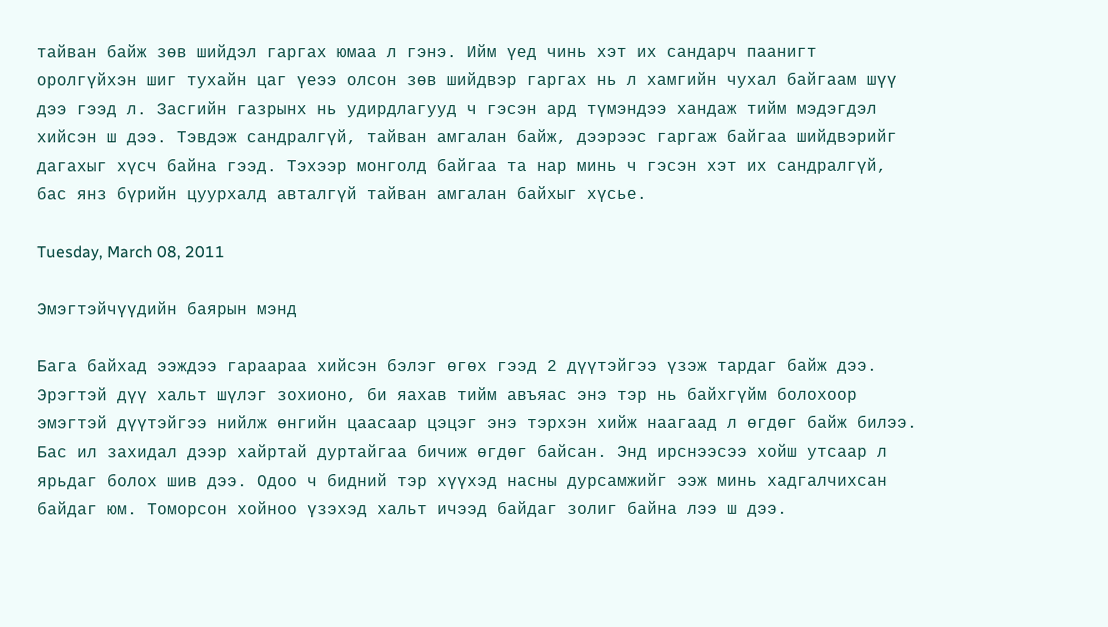тайван байж зөв шийдэл гаргах юмаа л гэнэ. Ийм үед чинь хэт их сандарч паанигт оролгүйхэн шиг тухайн цаг үеээ олсон зөв шийдвэр гаргах нь л хамгийн чухал байгаам шүү дээ гээд л. Засгийн газрынх нь удирдлагууд ч гэсэн ард түмэндээ хандаж тийм мэдэгдэл хийсэн ш дээ. Тэвдэж сандралгүй, тайван амгалан байж, дээрээс гаргаж байгаа шийдвэрийг дагахыг хүсч байна гээд. Тэхээр монголд байгаа та нар минь ч гэсэн хэт их сандралгүй, бас янз бүрийн цуурхалд авталгүй тайван амгалан байхыг хүсье.

Tuesday, March 08, 2011

Эмэгтэйчүүдийн баярын мэнд

Бага байхад ээждээ гараараа хийсэн бэлэг өгөх гээд 2 дүүтэйгээ үзэж тардаг байж дээ. Эрэгтэй дүү хальт шүлэг зохионо, би яахав тийм авъяас энэ тэр нь байхгүйм болохоор эмэгтэй дүүтэйгээ нийлж өнгийн цаасаар цэцэг энэ тэрхэн хийж наагаад л өгдөг байж билээ. Бас ил захидал дээр хайртай дуртайгаа бичиж өгдөг байсан. Энд ирснээсээ хойш утсаар л ярьдаг болох шив дээ. Одоо ч бидний тэр хүүхэд насны дурсамжийг ээж минь хадгалчихсан байдаг юм. Томорсон хойноо үзэхэд хальт ичээд байдаг золиг байна лээ ш дээ.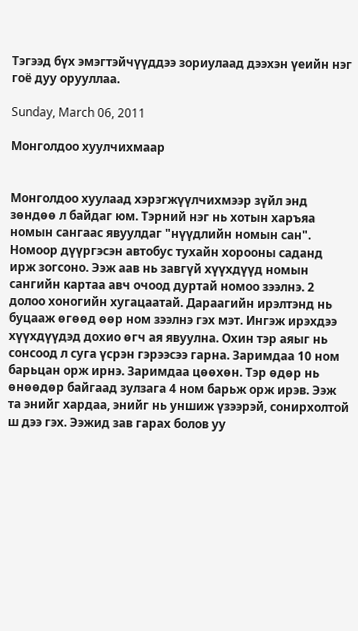Тэгээд бүх эмэгтэйчүүддээ зориулаад дээхэн үеийн нэг гоё дуу орууллаа.

Sunday, March 06, 2011

Монголдоо хуулчихмаар


Монголдоо хуулаад хэрэгжүүлчихмээр зүйл энд зөндөө л байдаг юм. Тэрний нэг нь хотын харъяа номын сангаас явуулдаг "нүүдлийн номын сан". Номоор дүүргэсэн автобус тухайн хорооны саданд ирж зогсоно. Ээж аав нь завгүй хүүхдүүд номын сангийн картаа авч очоод дуртай номоо зээлнэ. 2 долоо хоногийн хугацаатай. Дараагийн ирэлтэнд нь буцааж өгөөд өөр ном зээлнэ гэх мэт. Ингэж ирэхдээ хүүхдүүдэд дохио өгч ая явуулна. Охин тэр аяыг нь сонсоод л суга үсрэн гэрээсээ гарна. Заримдаа 10 ном барьцан орж ирнэ. Заримдаа цөөхөн. Тэр өдөр нь өнөөдөр байгаад зулзага 4 ном барьж орж ирэв. Ээж та энийг хардаа, энийг нь уншиж үзээрэй, сонирхолтой ш дээ гэх. Ээжид зав гарах болов уу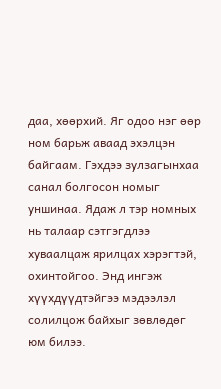даа, хөөрхий. Яг одоо нэг өөр ном барьж аваад эхэлцэн байгаам. Гэхдээ зулзагынхаа санал болгосон номыг уншинаа. Ядаж л тэр номных нь талаар сэтгэгдлээ хуваалцаж ярилцах хэрэгтэй, охинтойгоо. Энд ингэж хүүхдүүдтэйгээ мэдээлэл солилцож байхыг зөвлөдөг юм билээ.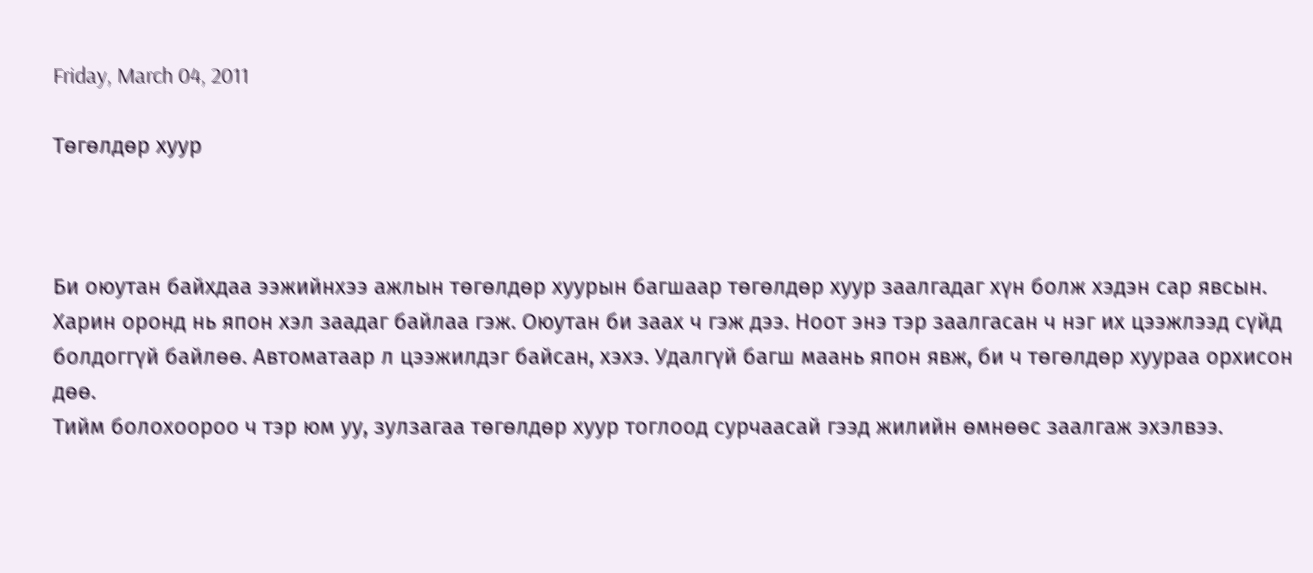Friday, March 04, 2011

Төгөлдөр хуур



Би оюутан байхдаа ээжийнхээ ажлын төгөлдөр хуурын багшаар төгөлдөр хуур заалгадаг хүн болж хэдэн сар явсын. Харин оронд нь япон хэл заадаг байлаа гэж. Оюутан би заах ч гэж дээ. Ноот энэ тэр заалгасан ч нэг их цээжлээд сүйд болдоггүй байлөө. Автоматаар л цээжилдэг байсан, хэхэ. Удалгүй багш маань япон явж, би ч төгөлдөр хуураа орхисон дөө.
Тийм болохоороо ч тэр юм уу, зулзагаа төгөлдөр хуур тоглоод сурчаасай гээд жилийн өмнөөс заалгаж эхэлвээ.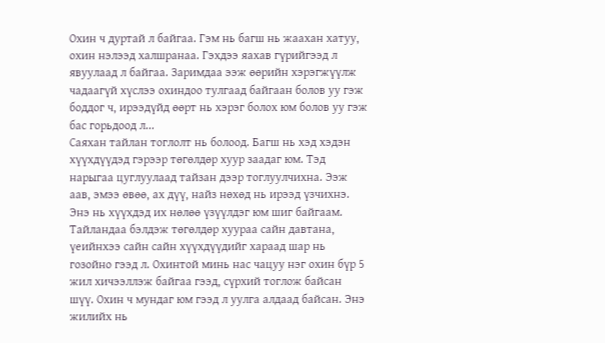Охин ч дуртай л байгаа. Гэм нь багш нь жаахан хатуу, охин нэлээд халшранаа. Гэхдээ яахав гүрийгээд л явуулаад л байгаа. Заримдаа ээж өөрийн хэрэгжүүлж чадаагүй хүслээ охиндоо тулгаад байгаан болов уу гэж боддог ч, ирээдүйд өөрт нь хэрэг болох юм болов уу гэж бас горьдоод л...
Саяхан тайлан тоглолт нь болоод. Багш нь хэд хэдэн хүүхдүүдэд гэрээр төгөлдөр хуур заадаг юм. Тэд нарыгаа цуглуулаад тайзан дээр тоглуулчихна. Ээж аав, эмээ өвөө, ах дүү, найз нөхөд нь ирээд үзчихнэ. Энэ нь хүүхдэд их нөлөө үзүүлдэг юм шиг байгаам. Тайландаа бэлдэж төгөлдөр хуураа сайн давтана, үеийнхээ сайн сайн хүүхдүүдийг хараад шар нь гозойно гээд л. Охинтой минь нас чацуу нэг охин бүр 5 жил хичээллэж байгаа гээд, сүрхий тоглож байсан шүү. Охин ч мундаг юм гээд л уулга алдаад байсан. Энэ жилийх нь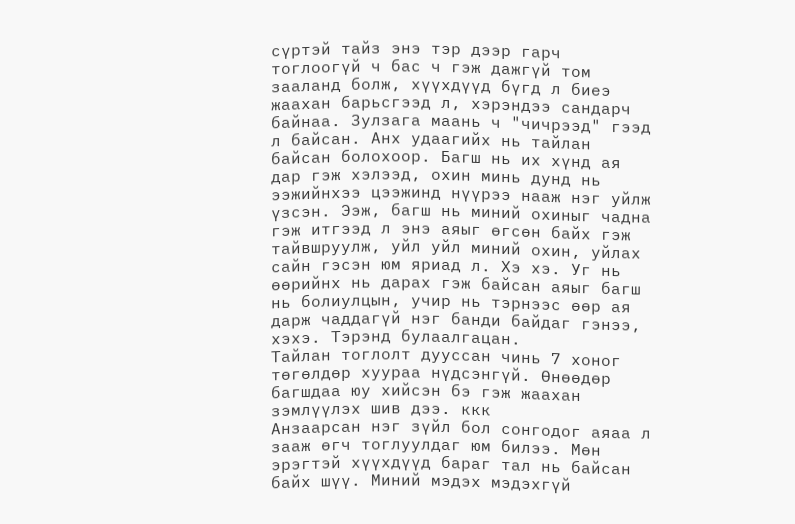сүртэй тайз энэ тэр дээр гарч тоглоогүй ч бас ч гэж дажгүй том зааланд болж, хүүхдүүд бүгд л биеэ жаахан барьсгээд л, хэрэндээ сандарч байнаа. Зулзага маань ч "чичрээд" гээд л байсан. Анх удаагийх нь тайлан байсан болохоор. Багш нь их хүнд ая дар гэж хэлээд, охин минь дунд нь ээжийнхээ цээжинд нүүрээ нааж нэг уйлж үзсэн. Ээж, багш нь миний охиныг чадна гэж итгээд л энэ аяыг өгсөн байх гэж тайвшруулж, уйл уйл миний охин, уйлах сайн гэсэн юм яриад л. Хэ хэ. Уг нь өөрийнх нь дарах гэж байсан аяыг багш нь болиулцын, учир нь тэрнээс өөр ая дарж чаддагүй нэг банди байдаг гэнээ, хэхэ. Тэрэнд булаалгацан.
Тайлан тоглолт дууссан чинь 7 хоног төгөлдөр хуураа нүдсэнгүй. Өнөөдөр багшдаа юу хийсэн бэ гэж жаахан зэмлүүлэх шив дээ. ккк
Анзаарсан нэг зүйл бол сонгодог аяаа л зааж өгч тоглуулдаг юм билээ. Мөн эрэгтэй хүүхдүүд бараг тал нь байсан байх шүү. Миний мэдэх мэдэхгүй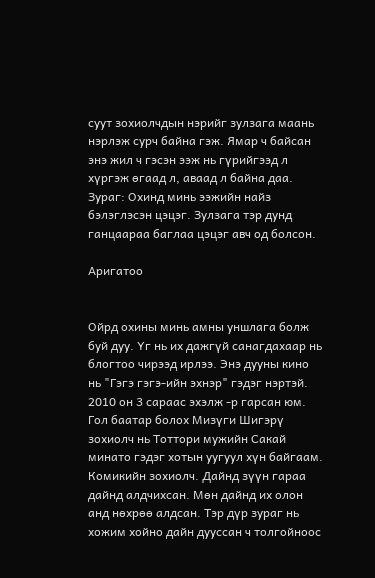суут зохиолчдын нэрийг зулзага маань нэрлэж сурч байна гэж. Ямар ч байсан энэ жил ч гэсэн ээж нь гүрийгээд л хүргэж өгаад л, аваад л байна даа.
Зураг: Охинд минь ээжийн найз бэлэглэсэн цэцэг. Зулзага тэр дунд ганцаараа баглаа цэцэг авч од болсон.

Аригатоо


Ойрд охины минь амны уншлага болж буй дуу. Үг нь их дажгүй санагдахаар нь блогтоо чирээд ирлээ. Энэ дууны кино нь "Гэгэ гэгэ-ийн эхнэр" гэдэг нэртэй. 2010 он 3 сараас эхэлж -р гарсан юм. Гол баатар болох Мизүги Шигэрү зохиолч нь Тоттори мужийн Сакай минато гэдэг хотын уугуул хүн байгаам. Комикийн зохиолч. Дайнд зүүн гараа дайнд алдчихсан. Мөн дайнд их олон анд нөхрөө алдсан. Тэр дүр зураг нь хожим хойно дайн дууссан ч толгойноос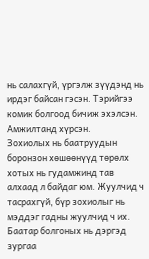нь салахгүй, үргэлж зүүдэнд нь ирдэг байсан гэсэн. Тэрийгээ комик болгоод бичиж эхэлсэн. Амжилтанд хүрсэн.
Зохиолых нь баатруудын боронзон хөшөөнүүд төрөлх хотых нь гудамжинд тав алхаад л байдаг юм. Жуулчид ч тасрахгүй, бүр зохиолыг нь мэддэг гадны жуулчид ч их. Баатар болгоных нь дэргэд зургаа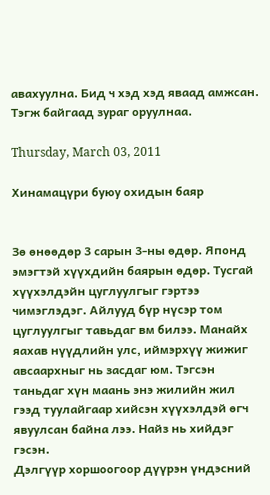авахуулна. Бид ч хэд хэд яваад амжсан. Тэгж байгаад зураг оруулнаа.

Thursday, March 03, 2011

Хинамацүри буюу охидын баяр


Зө өнөөдөр 3 сарын 3-ны өдөр. Японд эмэгтэй хүүхдийн баярын өдөр. Тусгай хүүхэлдэйн цуглуулгыг гэртээ чимэглэдэг. Айлууд бүр нүсэр том цуглуулгыг тавьдаг вм билээ. Манайх яахав нүүдлийн улс, иймэрхүү жижиг авсаархныг нь засдаг юм. Тэгсэн таньдаг хүн маань энэ жилийн жил гээд туулайгаар хийсэн хүүхэлдэй өгч явуулсан байна лээ. Найз нь хийдэг гэсэн.
Дэлгүүр хоршоогоор дүүрэн үндэсний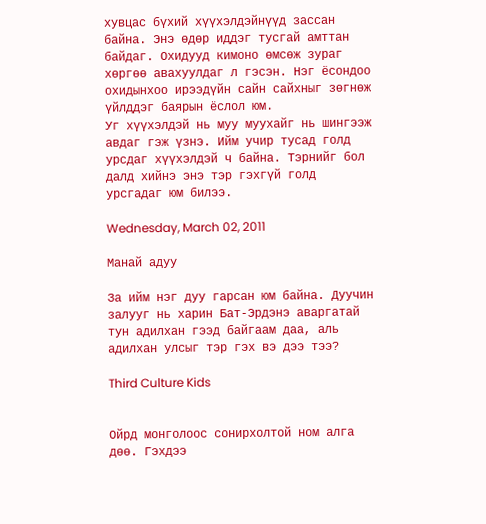хувцас бүхий хүүхэлдэйнүүд зассан байна. Энэ өдөр иддэг тусгай амттан байдаг. Охидууд кимоно өмсөж зураг хөргөө авахуулдаг л гэсэн. Нэг ёсондоо охидынхоо ирээдүйн сайн сайхныг зөгнөж үйлддэг баярын ёслол юм.
Уг хүүхэлдэй нь муу муухайг нь шингээж авдаг гэж үзнэ. Ийм учир тусад голд урсдаг хүүхэлдэй ч байна. Тэрнийг бол далд хийнэ энэ тэр гэхгүй голд урсгадаг юм билээ.

Wednesday, March 02, 2011

Манай адуу

За ийм нэг дуу гарсан юм байна. Дуучин залууг нь харин Бат-Эрдэнэ аваргатай тун адилхан гээд байгаам даа, аль адилхан улсыг тэр гэх вэ дээ тээ?

Third Culture Kids


Ойрд монголоос сонирхолтой ном алга дөө. Гэхдээ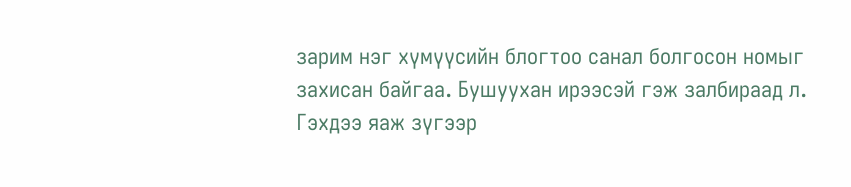зарим нэг хүмүүсийн блогтоо санал болгосон номыг захисан байгаа. Бушуухан ирээсэй гэж залбираад л. Гэхдээ яаж зүгээр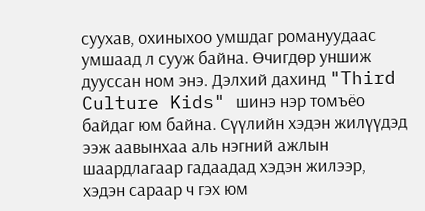суухав, охиныхоо умшдаг романуудаас умшаад л сууж байна. Өчигдөр уншиж дууссан ном энэ. Дэлхий дахинд "Third Culture Kids" шинэ нэр томъёо байдаг юм байна. Сүүлийн хэдэн жилүүдэд ээж аавынхаа аль нэгний ажлын шаардлагаар гадаадад хэдэн жилээр, хэдэн сараар ч гэх юм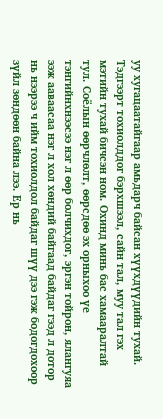уу хугацаатайгаар амьдарч байсан хүүхдүүдийн тухай. Тэдгээрт тохиолддог бэрхшээл, сайн тал, муу тал гэх мэтийн тухай бичсэн ном. Охинд минь бас хамааралтай тул. Соёлын өөрчлөлт, өөрсдөө эх орныхоо үе тэнгийнхнээсээ нэг л өөр болчихдог, эргэн тойрон, ялангуяа ээж ааваасаа нэг л хол хөндий байгаад байдаг гээд л дотор нь нээрээ ч ийм тохиолдол байдаг шүү дээ гэж бодогдохоор зүйл зөндөөн байна лээ. Ер нь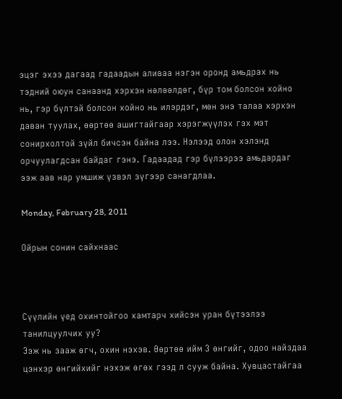эцэг эхээ дагаад гадаадын аливаа нэгэн оронд амьдрах нь тэдний оюун санаанд хэрхэн нөлөөлдөг, бүр том болсон хойно нь, гэр бүлтэй болсон хойно нь илэрдэг, мөн энэ талаа хэрхэн даван туулах, өөртөө ашигтайгаар хэрэгжүүлэх гэх мэт сонирхолтой зүйл бичсэн байна лээ. Нэлээд олон хэлэнд орчуулагдсан байдаг гэнэ. Гадаадад гэр бүлээрээ амьдардаг ээж аав нар умшиж үзвэл зүгээр санагдлаа.

Monday, February 28, 2011

Ойрын сонин сайхнаас



Сүүлийн үед охинтойгоо хамтарч хийсэн уран бүтээлээ танилцуулчих уу?
Ээж нь зааж өгч, охин нэхэв. Өөртөө ийм 3 өнгийг, одоо найздаа цэнхэр өнгийхийг нэхэж өгөх гээд л сууж байна. Хувцастайгаа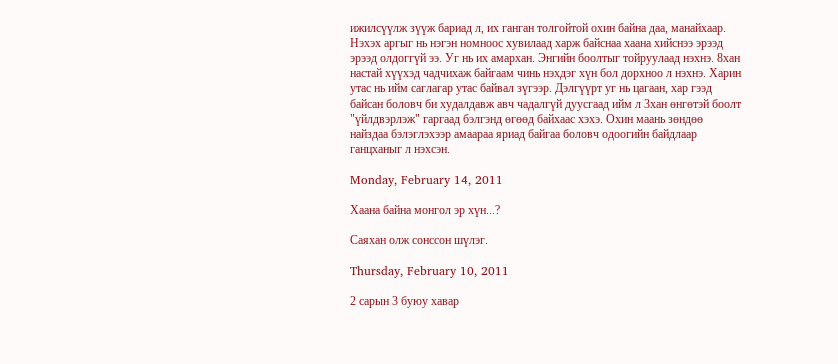ижилсүүлж зүүж бариад л, их ганган толгойтой охин байна даа, манайхаар.
Нэхэх аргыг нь нэгэн номноос хувилаад харж байснаа хаана хийснээ эрээд эрээд олдоггүй ээ. Уг нь их амархан. Энгийн боолтыг тойруулаад нэхнэ. 8хан настай хүүхэд чадчихаж байгаам чинь нэхдэг хүн бол дорхноо л нэхнэ. Харин утас нь ийм саглагар утас байвал зүгээр. Дэлгүүрт уг нь цагаан, хар гээд байсан боловч би худалдавж авч чадалгүй дуусгаад ийм л 3хан өнгөтэй боолт "үйлдвэрлэж" гаргаад бэлгэнд өгөөд байхаас хэхэ. Охин маань зөндөө найздаа бэлэглэхээр амаараа яриад байгаа боловч одоогийн байдлаар ганцханыг л нэхсэн.

Monday, February 14, 2011

Хаана байна монгол эр хүн...?

Саяхан олж сонссон шүлэг.

Thursday, February 10, 2011

2 сарын 3 буюу хавар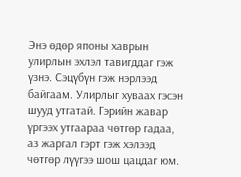Энэ өдөр японы хаврын улирлын эхлэл тавигддаг гэж үзнэ. Сэцүбүн гэж нэрлээд байгаам. Улирлыг хуваах гэсэн шууд утгатай. Гэрийн жавар үргээх утгаараа чөтгөр гадаа, аз жаргал гэрт гэж хэлээд чөтгөр лүүгээ шош цацдаг юм.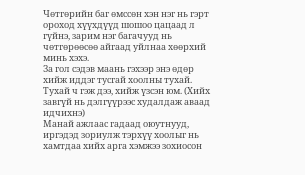Чөтгөрийн баг өмссөн хэн нэг нь гэрт ороход хүүхдүүд шошоо цацаад л гүйнэ, зарим нэг багачууд нь чөтгөрөөсөө айгаад уйлнаа хөөрхий минь хэхэ.
За гол сэдэв маань гэхээр энэ өдөр хийж иддэг тусгай хоолны тухай. Тухай ч гэж дээ, хийж үзсэн юм. (Хийх завгүй нь дэлгүүрээс худалдаж аваад идчихнэ)
Манай ажлаас гадаад оюутнууд, иргэдэд зориулж тэрхүү хоолыг нь хамтдаа хийх арга хэмжээ зохиосон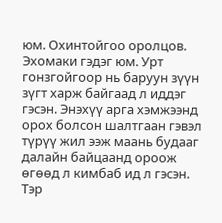юм. Охинтойгоо оролцов. Эхомаки гэдэг юм. Урт гонзгойгоор нь баруун зүүн зүгт харж байгаад л иддэг гэсэн. Энэхүү арга хэмжээнд орох болсон шалтгаан гэвэл түрүү жил ээж маань будааг далайн байцаанд ороож өгөөд л кимбаб ид л гэсэн. Тэр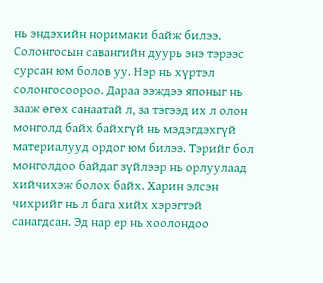нь эндэхийн норимаки байж билээ. Солонгосын савангийн дуурь энэ тэрээс сурсан юм болов уу. Нэр нь хүртэл солонгосоороо. Дараа ээждээ японыг нь зааж өгөх санаатай л, за тэгээд их л олон монголд байх байхгүй нь мэдэгдэхгүй материалууд ордог юм билээ. Тэрийг бол монголдоо байдаг зүйлээр нь орлуулаад хийчихэж болох байх. Харин элсэн чихрийг нь л бага хийх хэрэгтэй санагдсан. Эд нар ер нь хоолондоо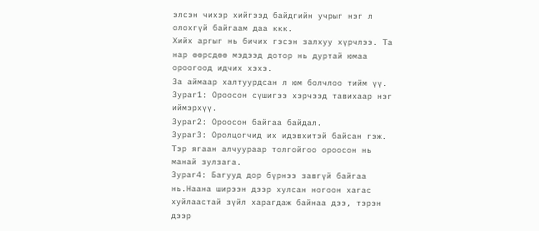элсэн чихэр хийгээд байдгийн учрыг нэг л олохгүй байгаам даа ккк.
Хийх аргыг нь бичих гэсэн залхуу хүрчлээ. Та нар өөрсдөө мэдээд дотор нь дуртай юмаа ороогоод идчих хэхэ.
За аймаар халтуурдсан л юм болчлоо тийм үү.
Зураг1: Ороосон сүшигээ хэрчээд тавихаар нэг иймэрхүү.
Зураг2: Ороосон байгаа байдал.
Зураг3: Оролцогчид их идэвхитэй байсан гэж. Тэр ягаан алчуураар толгойгоо ороосон нь манай зулзага.
Зураг4: Багууд дор бүрнээ завгүй байгаа нь.Наана ширээн дээр хулсан ногоон хагас хуйлаастай зүйл харагдаж байнаа дээ, тэрэн дээр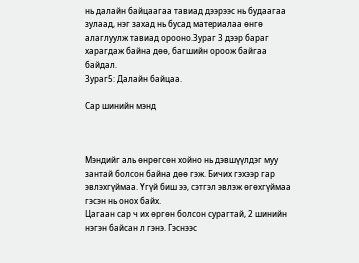нь далайн байцаагаа тавиад дээрээс нь будаагаа зулаад, нэг захад нь бусад материалаа өнгө алаглуулж тавиад орооно.Зураг 3 дээр бараг харагдаж байна дөө, багшийн ороож байгаа байдал.
Зураг5: Далайн байцаа.

Сар шинийн мэнд



Мэндийг аль өнрөгсөн хойно нь дэвшүүлдэг муу зантай болсон байна дөө гэж. Бичих гэхээр гар эвлэхгүймаа. Үгүй биш ээ, сэтгэл эвлэж өгөхгүймаа гэсэн нь онох байх.
Цагаан сар ч их өргөн болсон сурагтай, 2 шинийн нэгэн байсан л гэнэ. Гэснээс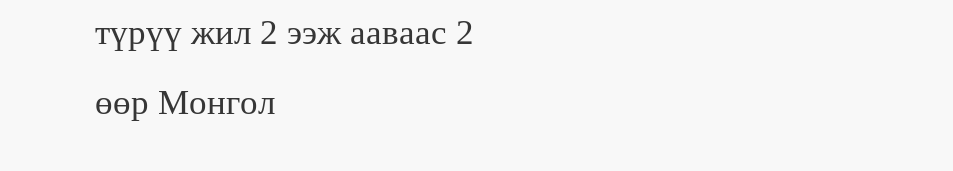түрүү жил 2 ээж ааваас 2 өөр Монгол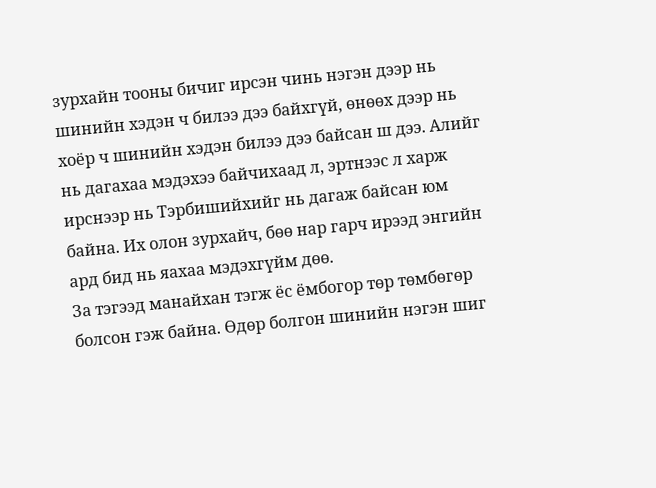зурхайн тооны бичиг ирсэн чинь нэгэн дээр нь шинийн хэдэн ч билээ дээ байхгүй, өнөөх дээр нь хоёр ч шинийн хэдэн билээ дээ байсан ш дээ. Алийг нь дагахаа мэдэхээ байчихаад л, эртнээс л харж ирснээр нь Тэрбишийхийг нь дагаж байсан юм байна. Их олон зурхайч, бөө нар гарч ирээд энгийн ард бид нь яахаа мэдэхгүйм дөө.
За тэгээд манайхан тэгж ёс ёмбогор төр төмбөгөр болсон гэж байна. Өдөр болгон шинийн нэгэн шиг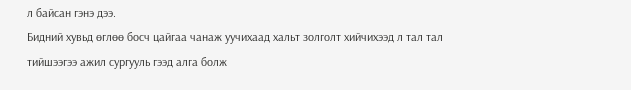л байсан гэнэ дээ.
Бидний хувьд өглөө босч цайгаа чанаж уучихаад хальт золголт хийчихээд л тал тал тийшээгээ ажил сургууль гээд алга болж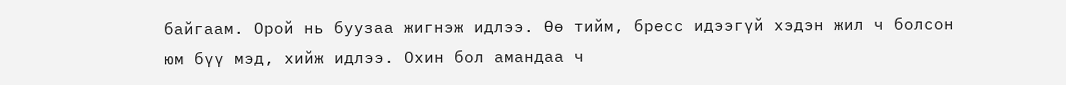байгаам. Орой нь буузаа жигнэж идлээ. Өө тийм, бресс идээгүй хэдэн жил ч болсон юм бүү мэд, хийж идлээ. Охин бол амандаа ч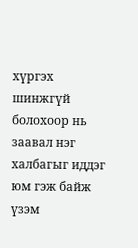хүргэх шинжгүй болохоор нь заавал нэг халбагыг иддэг юм гэж байж үзэм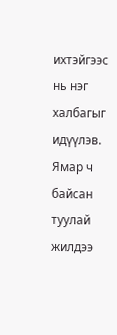ихтэйгээс нь нэг халбагыг идүүлэв.
Ямар ч байсан туулай жилдээ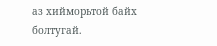аз хийморьтой байх болтугай.